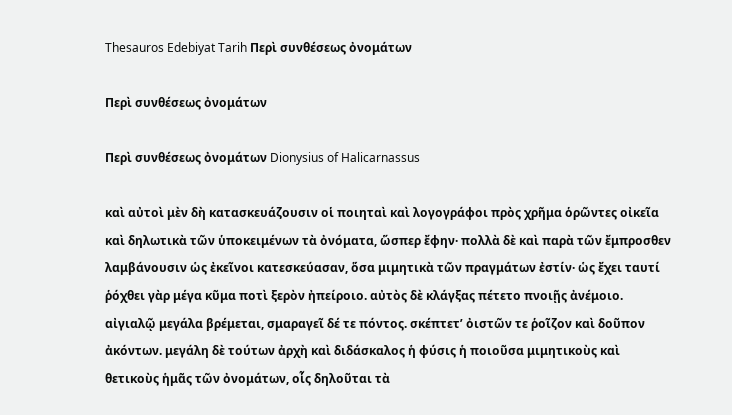Thesauros Edebiyat Tarih Περὶ συνθέσεως ὀνομάτων

Περὶ συνθέσεως ὀνομάτων

Περὶ συνθέσεως ὀνομάτων Dionysius of Halicarnassus

καὶ αὐτοὶ μὲν δὴ κατασκευάζουσιν οἱ ποιηταὶ καὶ λογογράφοι πρὸς χρῆμα ὁρῶντες οἰκεῖα καὶ δηλωτικὰ τῶν ὑποκειμένων τὰ ὀνόματα, ὥσπερ ἔφην· πολλὰ δὲ καὶ παρὰ τῶν ἔμπροσθεν λαμβάνουσιν ὡς ἐκεῖνοι κατεσκεύασαν, ὅσα μιμητικὰ τῶν πραγμάτων ἐστίν· ὡς ἔχει ταυτί ῥόχθει γὰρ μέγα κῦμα ποτὶ ξερὸν ἠπείροιο. αὐτὸς δὲ κλάγξας πέτετο πνοιῇς ἀνέμοιο. αἰγιαλῷ μεγάλα βρέμεται, σμαραγεῖ δέ τε πόντος. σκέπτετʼ ὀιστῶν τε ῥοῖζον καὶ δοῦπον ἀκόντων. μεγάλη δὲ τούτων ἀρχὴ καὶ διδάσκαλος ἡ φύσις ἡ ποιοῦσα μιμητικοὺς καὶ θετικοὺς ἡμᾶς τῶν ὀνομάτων, οἷς δηλοῦται τὰ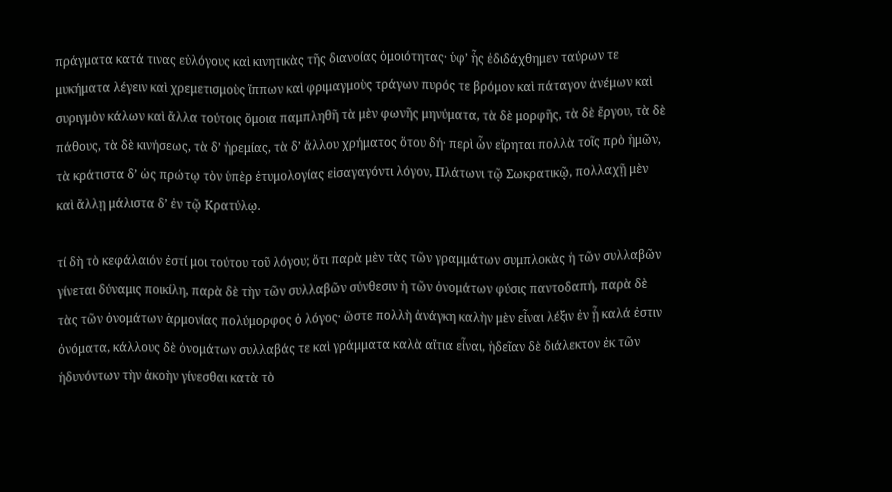πράγματα κατά τινας εὐλόγους καὶ κινητικὰς τῆς διανοίας ὁμοιότητας· ὑφʼ ἧς ἐδιδάχθημεν ταύρων τε μυκήματα λέγειν καὶ χρεμετισμοὺς ἵππων καὶ φριμαγμοὺς τράγων πυρός τε βρόμον καὶ πάταγον ἀνέμων καὶ συριγμὸν κάλων καὶ ἄλλα τούτοις ὅμοια παμπληθῆ τὰ μὲν φωνῆς μηνύματα, τὰ δὲ μορφῆς, τὰ δὲ ἔργου, τὰ δὲ πάθους, τὰ δὲ κινήσεως, τὰ δʼ ἠρεμίας, τὰ δʼ ἄλλου χρήματος ὅτου δή· περὶ ὧν εἴρηται πολλὰ τοῖς πρὸ ἡμῶν, τὰ κράτιστα δʼ ὡς πρώτῳ τὸν ὑπὲρ ἐτυμολογίας εἰσαγαγόντι λόγον, Πλάτωνι τῷ Σωκρατικῷ, πολλαχῇ μὲν καὶ ἄλλῃ μάλιστα δʼ ἐν τῷ Κρατύλῳ.

τί δὴ τὸ κεφάλαιόν ἐστί μοι τούτου τοῦ λόγου; ὅτι παρὰ μὲν τὰς τῶν γραμμάτων συμπλοκὰς ἡ τῶν συλλαβῶν γίνεται δύναμις ποικίλη, παρὰ δὲ τὴν τῶν συλλαβῶν σύνθεσιν ἡ τῶν ὀνομάτων φύσις παντοδαπή, παρὰ δὲ τὰς τῶν ὀνομάτων ἁρμονίας πολύμορφος ὁ λόγος· ὥστε πολλὴ ἀνάγκη καλὴν μὲν εἶναι λέξιν ἐν ᾗ καλά ἐστιν ὀνόματα, κάλλους δὲ ὀνομάτων συλλαβάς τε καὶ γράμματα καλὰ αἴτια εἶναι, ἡδεῖαν δὲ διάλεκτον ἐκ τῶν ἡδυνόντων τὴν ἀκοὴν γίνεσθαι κατὰ τὸ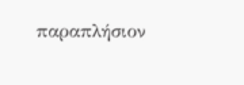παραπλήσιον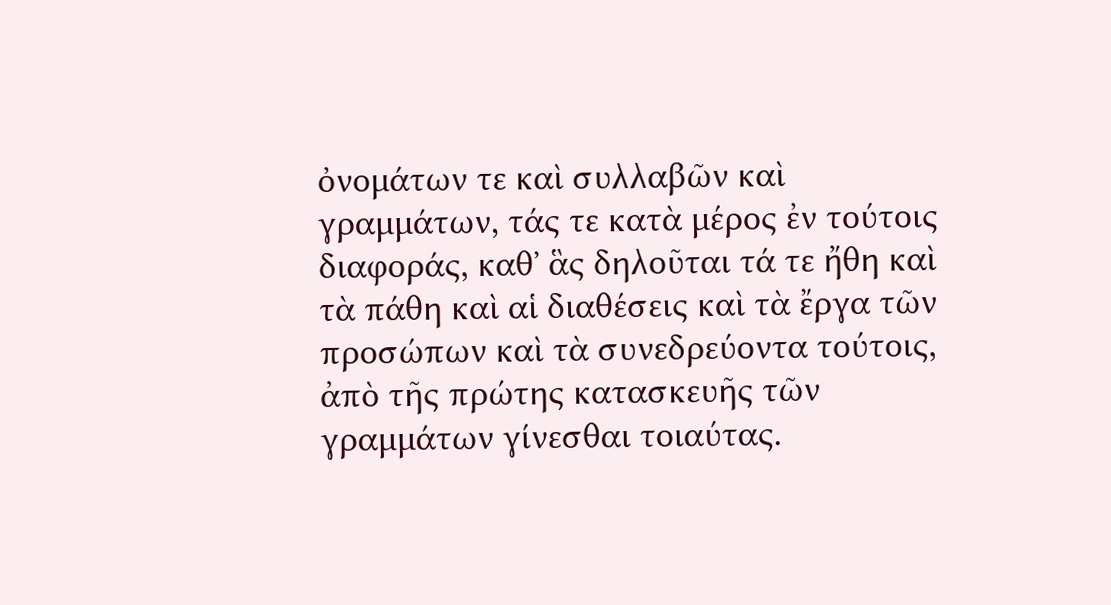ὀνομάτων τε καὶ συλλαβῶν καὶ γραμμάτων, τάς τε κατὰ μέρος ἐν τούτοις διαφοράς, καθʼ ἃς δηλοῦται τά τε ἤθη καὶ τὰ πάθη καὶ αἱ διαθέσεις καὶ τὰ ἔργα τῶν προσώπων καὶ τὰ συνεδρεύοντα τούτοις, ἀπὸ τῆς πρώτης κατασκευῆς τῶν γραμμάτων γίνεσθαι τοιαύτας.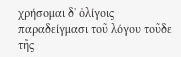χρήσομαι δʼ ὀλίγοις παραδείγμασι τοῦ λόγου τοῦδε τῆς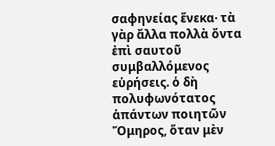σαφηνείας ἕνεκα· τὰ γὰρ ἄλλα πολλὰ ὄντα ἐπὶ σαυτοῦ συμβαλλόμενος εὑρήσεις. ὁ δὴ πολυφωνότατος ἁπάντων ποιητῶν Ὅμηρος, ὅταν μὲν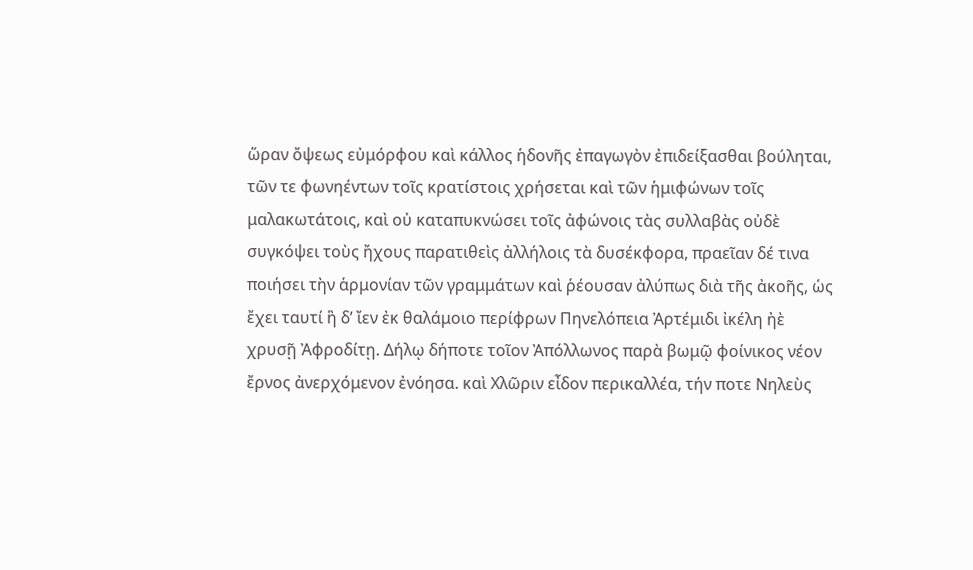ὥραν ὄψεως εὐμόρφου καὶ κάλλος ἡδονῆς ἐπαγωγὸν ἐπιδείξασθαι βούληται, τῶν τε φωνηέντων τοῖς κρατίστοις χρήσεται καὶ τῶν ἡμιφώνων τοῖς μαλακωτάτοις, καὶ οὐ καταπυκνώσει τοῖς ἀφώνοις τὰς συλλαβὰς οὐδὲ συγκόψει τοὺς ἤχους παρατιθεὶς ἀλλήλοις τὰ δυσέκφορα, πραεῖαν δέ τινα ποιήσει τὴν ἁρμονίαν τῶν γραμμάτων καὶ ῥέουσαν ἀλύπως διὰ τῆς ἀκοῆς, ὡς ἔχει ταυτί ἣ δʼ ἴεν ἐκ θαλάμοιο περίφρων Πηνελόπεια Ἀρτέμιδι ἰκέλη ἠὲ χρυσῇ Ἀφροδίτῃ. Δήλῳ δήποτε τοῖον Ἀπόλλωνος παρὰ βωμῷ φοίνικος νέον ἔρνος ἀνερχόμενον ἐνόησα. καὶ Χλῶριν εἶδον περικαλλέα, τήν ποτε Νηλεὺς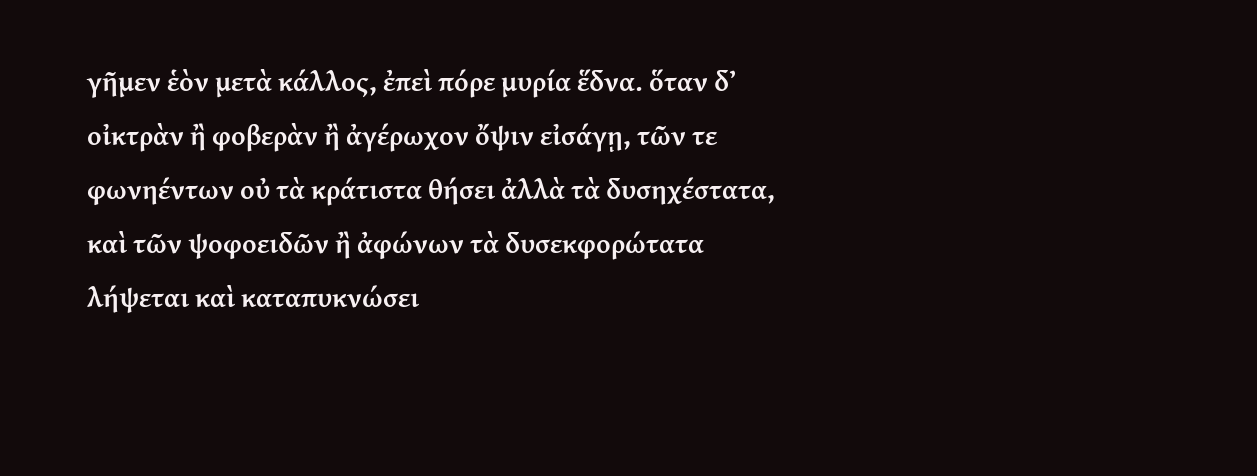γῆμεν ἑὸν μετὰ κάλλος, ἐπεὶ πόρε μυρία ἕδνα. ὅταν δʼ οἰκτρὰν ἢ φοβερὰν ἢ ἀγέρωχον ὄψιν εἰσάγῃ, τῶν τε φωνηέντων οὐ τὰ κράτιστα θήσει ἀλλὰ τὰ δυσηχέστατα, καὶ τῶν ψοφοειδῶν ἢ ἀφώνων τὰ δυσεκφορώτατα λήψεται καὶ καταπυκνώσει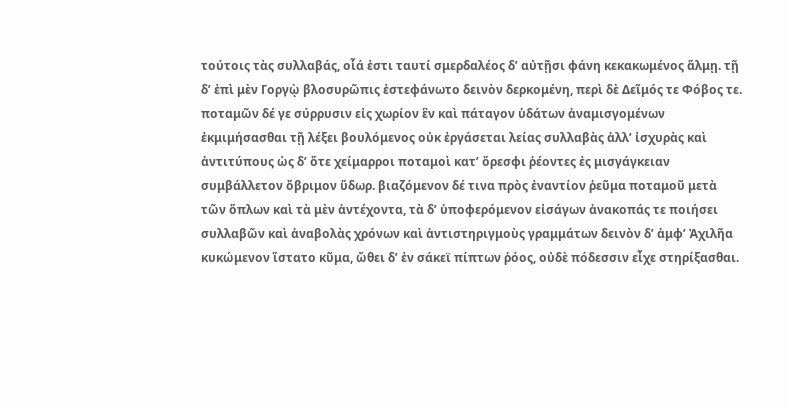τούτοις τὰς συλλαβάς, οἷά ἐστι ταυτί σμερδαλέος δʼ αὐτῇσι φάνη κεκακωμένος ἅλμῃ. τῇ δʼ ἐπὶ μὲν Γοργῲ βλοσυρῶπις ἐστεφάνωτο δεινὸν δερκομένη, περὶ δὲ Δεῖμός τε Φόβος τε. ποταμῶν δέ γε σύρρυσιν εἰς χωρίον ἓν καὶ πάταγον ὑδάτων ἀναμισγομένων ἐκμιμήσασθαι τῇ λέξει βουλόμενος οὐκ ἐργάσεται λείας συλλαβὰς ἀλλʼ ἰσχυρὰς καὶ ἀντιτύπους ὡς δʼ ὅτε χείμαρροι ποταμοὶ κατʼ ὄρεσφι ῥέοντες ἐς μισγάγκειαν συμβάλλετον ὄβριμον ὕδωρ. βιαζόμενον δέ τινα πρὸς ἐναντίον ῥεῦμα ποταμοῦ μετὰ τῶν ὅπλων καὶ τὰ μὲν ἀντέχοντα, τὰ δʼ ὑποφερόμενον εἰσάγων ἀνακοπάς τε ποιήσει συλλαβῶν καὶ ἀναβολὰς χρόνων καὶ ἀντιστηριγμοὺς γραμμάτων δεινὸν δʼ ἀμφʼ Ἀχιλῆα κυκώμενον ἵστατο κῦμα, ὤθει δʼ ἐν σάκεϊ πίπτων ῥόος, οὐδὲ πόδεσσιν εἶχε στηρίξασθαι.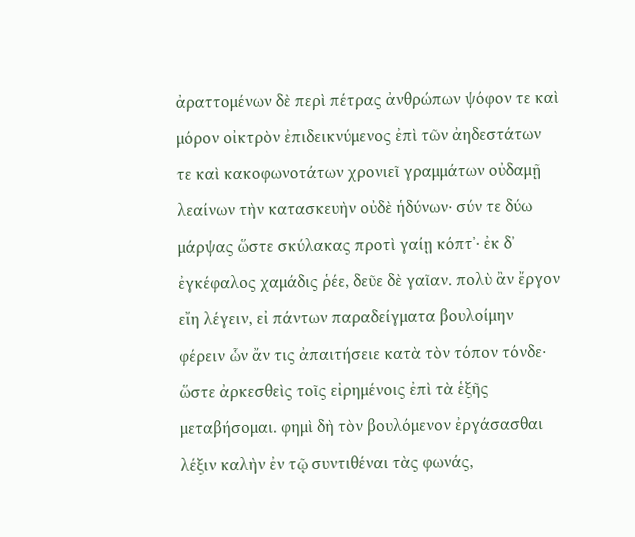ἀραττομένων δὲ περὶ πέτρας ἀνθρώπων ψόφον τε καὶ μόρον οἰκτρὸν ἐπιδεικνύμενος ἐπὶ τῶν ἀηδεστάτων τε καὶ κακοφωνοτάτων χρονιεῖ γραμμάτων οὐδαμῇ λεαίνων τὴν κατασκευὴν οὐδὲ ἡδύνων· σύν τε δύω μάρψας ὥστε σκύλακας προτὶ γαίῃ κόπτʼ· ἐκ δʼ ἐγκέφαλος χαμάδις ῥέε, δεῦε δὲ γαῖαν. πολὺ ἂν ἔργον εἴη λέγειν, εἰ πάντων παραδείγματα βουλοίμην φέρειν ὧν ἄν τις ἀπαιτήσειε κατὰ τὸν τόπον τόνδε· ὥστε ἀρκεσθεὶς τοῖς εἰρημένοις ἐπὶ τὰ ἑξῆς μεταβήσομαι. φημὶ δὴ τὸν βουλόμενον ἐργάσασθαι λέξιν καλὴν ἐν τῷ συντιθέναι τὰς φωνάς,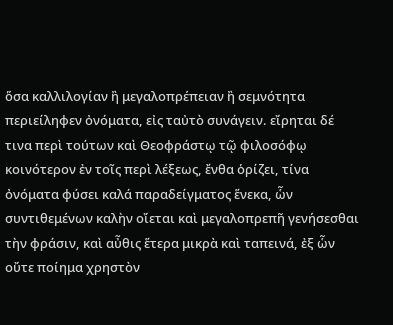ὅσα καλλιλογίαν ἢ μεγαλοπρέπειαν ἢ σεμνότητα περιείληφεν ὀνόματα, εἰς ταὐτὸ συνάγειν. εἴρηται δέ τινα περὶ τούτων καὶ Θεοφράστῳ τῷ φιλοσόφῳ κοινότερον ἐν τοῖς περὶ λέξεως, ἔνθα ὁρίζει, τίνα ὀνόματα φύσει καλά παραδείγματος ἕνεκα, ὧν συντιθεμένων καλὴν οἴεται καὶ μεγαλοπρεπῆ γενήσεσθαι τὴν φράσιν, καὶ αὖθις ἕτερα μικρὰ καὶ ταπεινά, ἐξ ὧν οὔτε ποίημα χρηστὸν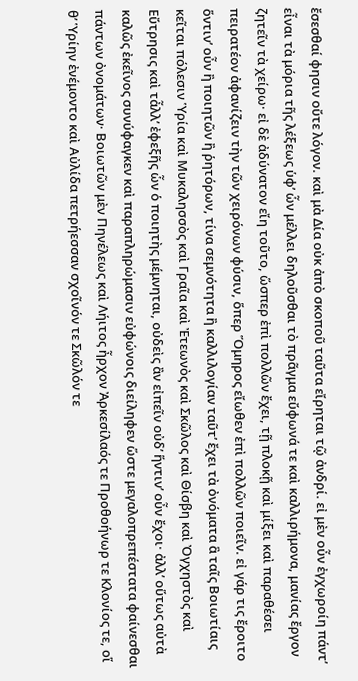ἔσεσθαί φησιν οὔτε λόγον. καὶ μὰ Δία οὐκ ἀπὸ σκοποῦ ταῦτα εἴρηται τῷ ἀνδρί. εἰ μὲν οὖν ἐγχωροίη πάντʼ εἶναι τὰ μόρια τῆς λέξεως ὑφʼ ὧν μέλλει δηλοῦσθαι τὸ πρᾶγμα εὔφωνά τε καὶ καλλιρήμονα, μανίας ἔργον ζητεῖν τὰ χείρω· εἰ δὲ ἀδύνατον εἴη τοῦτο, ὥσπερ ἐπὶ πολλῶν ἔχει, τῇ πλοκῇ καὶ μίξει καὶ παραθέσει πειρατέον ἀφανίζειν τὴν τῶν χειρόνων φύσιν, ὅπερ Ὅμηρος εἴωθεν ἐπὶ πολλῶν ποιεῖν. εἰ γάρ τις ἔροιτο ὅντινʼ οὖν ἢ ποιητῶν ἢ ῥητόρων, τίνα σεμνότητα ἢ καλλιλογίαν ταῦτʼ ἔχει τὰ ὀνόματα ἃ ταῖς Βοιωτίαις κεῖται πόλεσιν Ὑρία καὶ Μυκαλησσὸς καὶ Γραῖα καὶ Ἐτεωνὸς καὶ Σκῶλος καὶ Θίσβη καὶ Ὀγχηστὸς καὶ Εὔτρησις καὶ τἆλλʼ ἐφεξῆς ὧν ὁ ποιητὴς μέμνηται, οὐδεὶς ἂν εἰπεῖν οὐδʼ ἥντινʼ οὖν ἔχοι· ἀλλʼ οὕτως αὐτὰ καλῶς ἐκεῖνος συνύφαγκεν καὶ παραπληρώμασιν εὐφώνοις διείληφεν ὥστε μεγαλοπρεπέστατα φαίνεσθαι πάντων ὀνομάτων· Βοιωτῶν μὲν Πηνέλεως καὶ Λήιτος ἦρχον Ἀρκεσίλαός τε Προθοήνωρ τε Κλονίος τε, οἵ θʼ Ὑρίην ἐνέμοντο καὶ Αὐλίδα πετρήεσσαν σχοῖνόν τε Σκῶλόν τε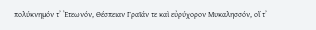πολύκνημόν τʼ Ἐτεωνόν, Θέσπειαν Γραῖάν τε καὶ εὐρύχορον Μυκαλησσόν, οἵ τʼ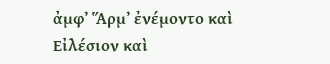ἀμφʼ Ἅρμʼ ἐνέμοντο καὶ Εἰλέσιον καὶ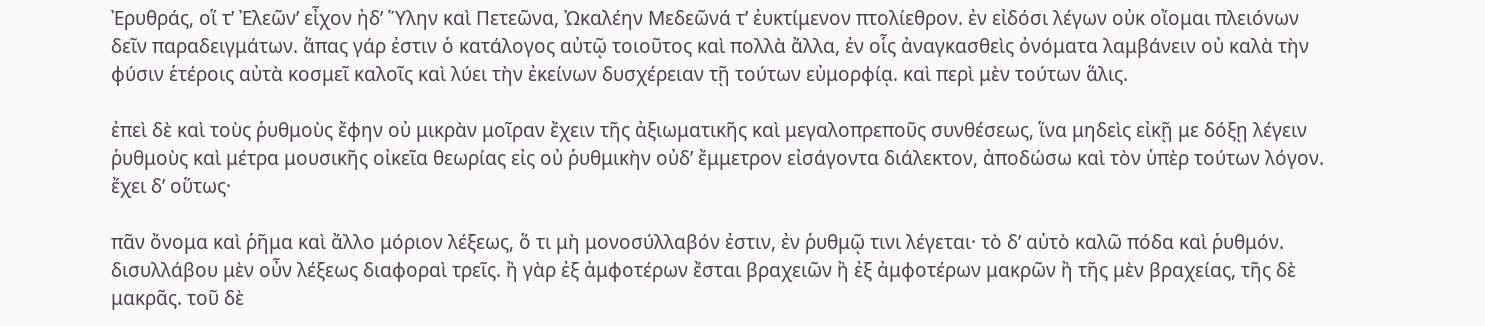Ἐρυθράς, οἵ τʼ Ἐλεῶνʼ εἶχον ἠδʼ Ὕλην καὶ Πετεῶνα, Ὠκαλέην Μεδεῶνά τʼ ἐυκτίμενον πτολίεθρον. ἐν εἰδόσι λέγων οὐκ οἴομαι πλειόνων δεῖν παραδειγμάτων. ἅπας γάρ ἐστιν ὁ κατάλογος αὐτῷ τοιοῦτος καὶ πολλὰ ἄλλα, ἐν οἷς ἀναγκασθεὶς ὀνόματα λαμβάνειν οὐ καλὰ τὴν φύσιν ἑτέροις αὐτὰ κοσμεῖ καλοῖς καὶ λύει τὴν ἐκείνων δυσχέρειαν τῇ τούτων εὐμορφίᾳ. καὶ περὶ μὲν τούτων ἅλις.

ἐπεὶ δὲ καὶ τοὺς ῥυθμοὺς ἔφην οὐ μικρὰν μοῖραν ἔχειν τῆς ἀξιωματικῆς καὶ μεγαλοπρεποῦς συνθέσεως, ἵνα μηδεὶς εἰκῇ με δόξῃ λέγειν ῥυθμοὺς καὶ μέτρα μουσικῆς οἰκεῖα θεωρίας εἰς οὐ ῥυθμικὴν οὐδʼ ἔμμετρον εἰσάγοντα διάλεκτον, ἀποδώσω καὶ τὸν ὑπὲρ τούτων λόγον. ἔχει δʼ οὕτως·

πᾶν ὄνομα καὶ ῥῆμα καὶ ἄλλο μόριον λέξεως, ὅ τι μὴ μονοσύλλαβόν ἐστιν, ἐν ῥυθμῷ τινι λέγεται· τὸ δʼ αὐτὸ καλῶ πόδα καὶ ῥυθμόν. δισυλλάβου μὲν οὖν λέξεως διαφοραὶ τρεῖς. ἢ γὰρ ἐξ ἀμφοτέρων ἔσται βραχειῶν ἢ ἐξ ἀμφοτέρων μακρῶν ἢ τῆς μὲν βραχείας, τῆς δὲ μακρᾶς. τοῦ δὲ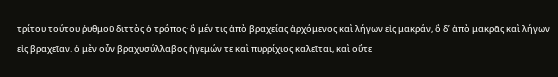τρίτου τούτου ῥυθμοῦ διττὸς ὁ τρόπος· ὃ μέν τις ἀπὸ βραχείας ἀρχόμενος καὶ λήγων εἰς μακράν, ὃ δʼ ἀπὸ μακρᾶς καὶ λήγων εἰς βραχεῖαν. ὁ μὲν οὖν βραχυσύλλαβος ἡγεμών τε καὶ πυρρίχιος καλεῖται, καὶ οὔτε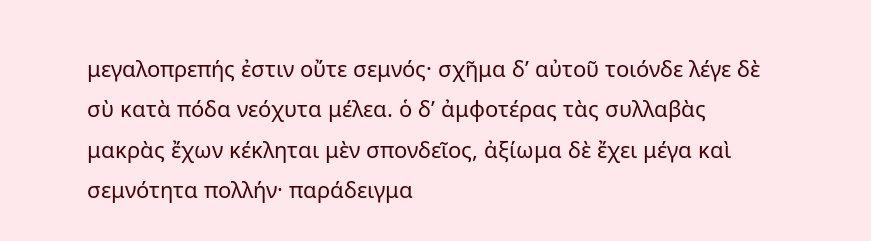μεγαλοπρεπής ἐστιν οὔτε σεμνός· σχῆμα δʼ αὐτοῦ τοιόνδε λέγε δὲ σὺ κατὰ πόδα νεόχυτα μέλεα. ὁ δʼ ἀμφοτέρας τὰς συλλαβὰς μακρὰς ἔχων κέκληται μὲν σπονδεῖος, ἀξίωμα δὲ ἔχει μέγα καὶ σεμνότητα πολλήν· παράδειγμα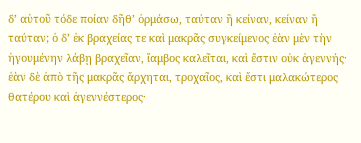δʼ αὐτοῦ τόδε ποίαν δῆθʼ ὁρμάσω, ταύταν ἢ κείναν, κείναν ἢ ταύταν; ὁ δʼ ἐκ βραχείας τε καὶ μακρᾶς συγκείμενος ἐὰν μὲν τὴν ἡγουμένην λάβῃ βραχεῖαν, ἴαμβος καλεῖται, καὶ ἔστιν οὐκ ἀγεννής· ἐὰν δὲ ἀπὸ τῆς μακρᾶς ἄρχηται, τροχαῖος, καὶ ἔστι μαλακώτερος θατέρου καὶ ἀγεννέστερος·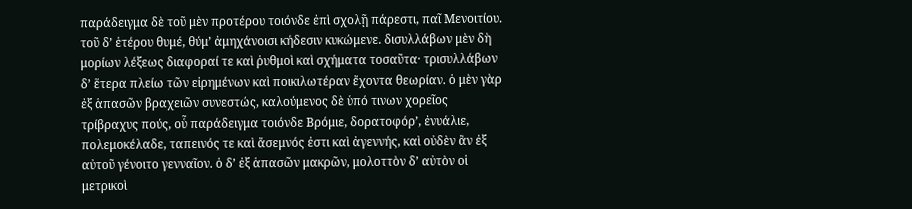παράδειγμα δὲ τοῦ μὲν προτέρου τοιόνδε ἐπὶ σχολῇ πάρεστι, παῖ Μενοιτίου. τοῦ δʼ ἑτέρου θυμέ, θύμʼ ἀμηχάνοισι κήδεσιν κυκώμενε. δισυλλάβων μὲν δὴ μορίων λέξεως διαφοραί τε καὶ ῥυθμοὶ καὶ σχήματα τοσαῦτα· τρισυλλάβων δʼ ἕτερα πλείω τῶν εἰρημένων καὶ ποικιλωτέραν ἔχοντα θεωρίαν. ὁ μὲν γὰρ ἐξ ἁπασῶν βραχειῶν συνεστώς, καλούμενος δὲ ὑπό τινων χορεῖος τρίβραχυς πούς, οὗ παράδειγμα τοιόνδε Βρόμιε, δορατοφόρʼ, ἐνυάλιε, πολεμοκέλαδε, ταπεινός τε καὶ ἄσεμνός ἐστι καὶ ἀγεννής, καὶ οὐδὲν ἂν ἐξ αὐτοῦ γένοιτο γενναῖον. ὁ δʼ ἐξ ἁπασῶν μακρῶν, μολοττὸν δʼ αὐτὸν οἱ μετρικοὶ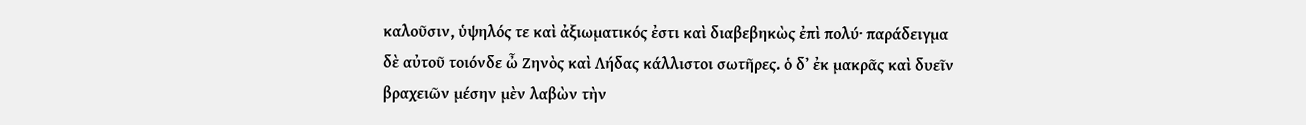καλοῦσιν, ὑψηλός τε καὶ ἀξιωματικός ἐστι καὶ διαβεβηκὼς ἐπὶ πολύ· παράδειγμα δὲ αὐτοῦ τοιόνδε ὦ Ζηνὸς καὶ Λήδας κάλλιστοι σωτῆρες. ὁ δʼ ἐκ μακρᾶς καὶ δυεῖν βραχειῶν μέσην μὲν λαβὼν τὴν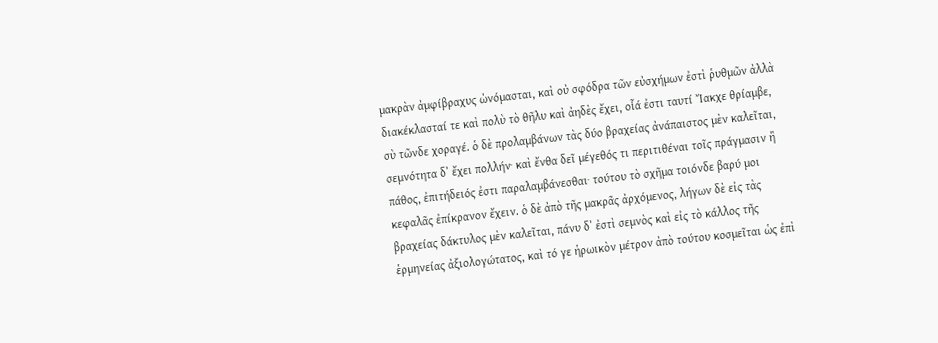μακρὰν ἀμφίβραχυς ὠνόμασται, καὶ οὐ σφόδρα τῶν εὐσχήμων ἐστὶ ῥυθμῶν ἀλλὰ διακέκλασταί τε καὶ πολὺ τὸ θῆλυ καὶ ἀηδὲς ἔχει, οἷά ἐστι ταυτί Ἴακχε θρίαμβε, σὺ τῶνδε χοραγέ. ὁ δὲ προλαμβάνων τὰς δύο βραχείας ἀνάπαιστος μὲν καλεῖται, σεμνότητα δʼ ἔχει πολλήν· καὶ ἔνθα δεῖ μέγεθός τι περιτιθέναι τοῖς πράγμασιν ἢ πάθος, ἐπιτήδειός ἐστι παραλαμβάνεσθαι· τούτου τὸ σχῆμα τοιόνδε βαρύ μοι κεφαλᾶς ἐπίκρανον ἔχειν. ὁ δὲ ἀπὸ τῆς μακρᾶς ἀρχόμενος, λήγων δὲ εἰς τὰς βραχείας δάκτυλος μὲν καλεῖται, πάνυ δʼ ἐστὶ σεμνὸς καὶ εἰς τὸ κάλλος τῆς ἑρμηνείας ἀξιολογώτατος, καὶ τό γε ἡρωικὸν μέτρον ἀπὸ τούτου κοσμεῖται ὡς ἐπὶ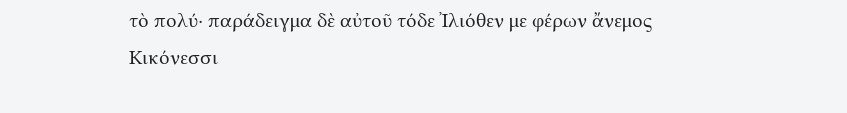τὸ πολύ· παράδειγμα δὲ αὐτοῦ τόδε Ἰλιόθεν με φέρων ἄνεμος Κικόνεσσι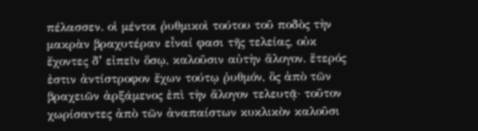πέλασσεν. οἱ μέντοι ῥυθμικοὶ τούτου τοῦ ποδὸς τὴν μακρὰν βραχυτέραν εἶναί φασι τῆς τελείας, οὐκ ἔχοντες δʼ εἰπεῖν ὅσῳ, καλοῦσιν αὐτὴν ἄλογον. ἕτερός ἐστιν ἀντίστροφον ἔχων τούτῳ ῥυθμόν, ὃς ἀπὸ τῶν βραχειῶν ἀρξάμενος ἐπὶ τὴν ἄλογον τελευτᾷ· τοῦτον χωρίσαντες ἀπὸ τῶν ἀναπαίστων κυκλικὸν καλοῦσι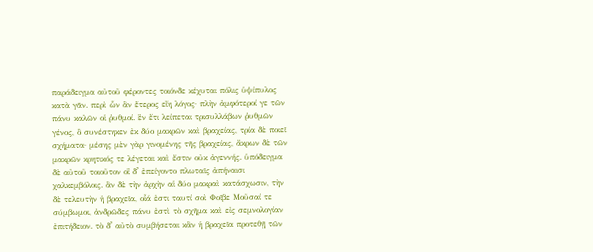παράδειγμα αὐτοῦ φέροντες τοιόνδε κέχυται πόλις ὑψίπυλος κατὰ γᾶν. περὶ ὧν ἂν ἕτερος εἴη λόγος· πλὴν ἀμφότεροί γε τῶν πάνυ καλῶν οἱ ῥυθμοί. ἓν ἔτι λείπεται τρισυλλάβων ῥυθμῶν γένος, ὃ συνέστηκεν ἐκ δύο μακρῶν καὶ βραχείας, τρία δὲ ποιεῖ σχήματα· μέσης μὲν γὰρ γινομένης τῆς βραχείας, ἄκρων δὲ τῶν μακρῶν κρητικός τε λέγεται καὶ ἔστιν οὐκ ἀγεννής. ὑπόδειγμα δὲ αὐτοῦ τοιοῦτον οἳ δʼ ἐπείγοντο πλωταῖς ἀπήναισι χαλκεμβόλοις. ἂν δὲ τὴν ἀρχὴν αἱ δύο μακραὶ κατάσχωσιν, τὴν δὲ τελευτὴν ἡ βραχεῖα, οἷά ἐστι ταυτί σοὶ Φοῖβε Μοῦσαί τε σύμβωμοι, ἀνδρῶδες πάνυ ἐστὶ τὸ σχῆμα καὶ εἰς σεμνολογίαν ἐπιτήδειον. τὸ δʼ αὐτὸ συμβήσεται κἂν ἡ βραχεῖα προτεθῇ τῶν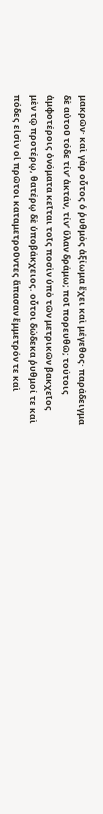μακρῶν· καὶ γὰρ οὗτος ὁ ῥυθμὸς ἀξίωμα ἔχει καὶ μέγεθος· παράδειγμα δὲ αὐτοῦ τόδε τίνʼ ἀκτάν, τίνʼ ὕλαν δράμω; ποῖ πορευθῶ; τούτοις ἀμφοτέροις ὀνόματα κεῖται τοῖς ποσὶν ὑπὸ τῶν μετρικῶν βακχεῖος μὲν τῷ προτέρῳ, θατέρῳ δὲ ὑποβάκχειος. οὗτοι δώδεκα ῥυθμοί τε καὶ πόδες εἰσὶν οἱ πρῶτοι καταμετροῦντες ἅπασαν ἔμμετρόν τε καὶ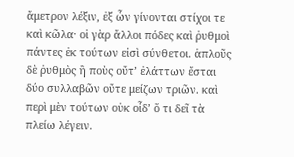ἄμετρον λέξιν, ἐξ ὧν γίνονται στίχοι τε καὶ κῶλα· οἱ γὰρ ἄλλοι πόδες καὶ ῥυθμοὶ πάντες ἐκ τούτων εἰσὶ σύνθετοι. ἁπλοῦς δὲ ῥυθμὸς ἢ ποὺς οὔτʼ ἐλάττων ἔσται δύο συλλαβῶν οὔτε μείζων τριῶν. καὶ περὶ μὲν τούτων οὐκ οἶδʼ ὅ τι δεῖ τὰ πλείω λέγειν.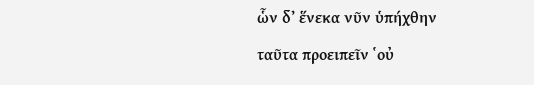ὧν δʼ ἕνεκα νῦν ὑπήχθην ταῦτα προειπεῖν ʽοὐ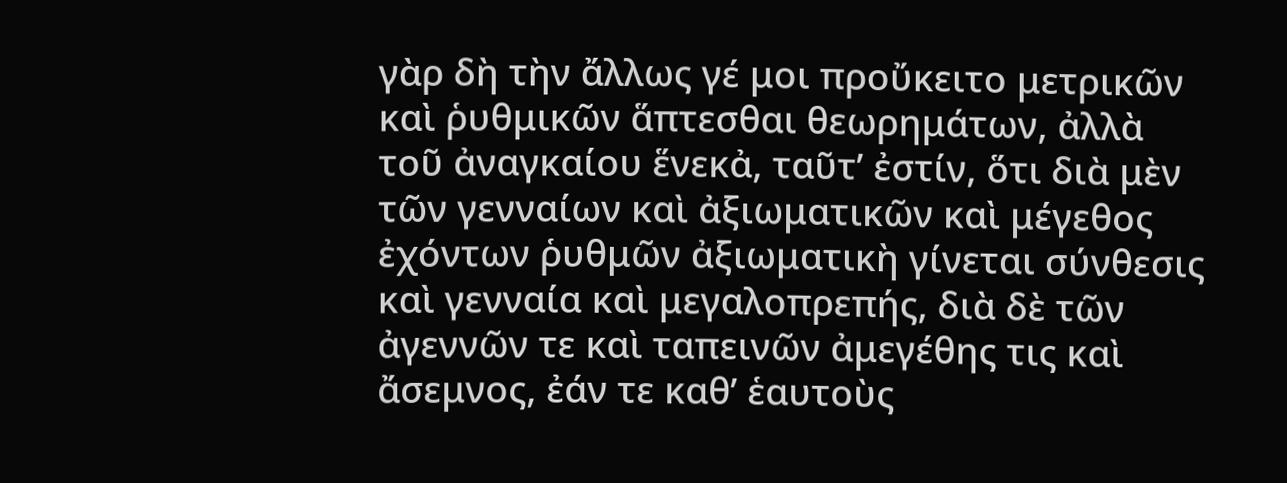γὰρ δὴ τὴν ἄλλως γέ μοι προὔκειτο μετρικῶν καὶ ῥυθμικῶν ἅπτεσθαι θεωρημάτων, ἀλλὰ τοῦ ἀναγκαίου ἕνεκἀ, ταῦτʼ ἐστίν, ὅτι διὰ μὲν τῶν γενναίων καὶ ἀξιωματικῶν καὶ μέγεθος ἐχόντων ῥυθμῶν ἀξιωματικὴ γίνεται σύνθεσις καὶ γενναία καὶ μεγαλοπρεπής, διὰ δὲ τῶν ἀγεννῶν τε καὶ ταπεινῶν ἀμεγέθης τις καὶ ἄσεμνος, ἐάν τε καθʼ ἑαυτοὺς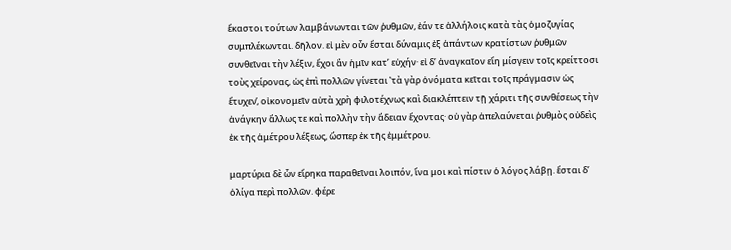ἕκαστοι τούτων λαμβάνωνται τῶν ῥυθμῶν, ἐάν τε ἀλλήλοις κατὰ τὰς ὁμοζυγίας συμπλέκωνται. δῆλον. εἰ μὲν οὖν ἔσται δύναμις ἐξ ἁπάντων κρατίστων ῥυθμῶν συνθεῖναι τὴν λέξιν, ἔχοι ἂν ἡμῖν κατʼ εὐχήν· εἰ δʼ ἀναγκαῖον εἴη μίσγειν τοῖς κρείττοσι τοὺς χείρονας, ὡς ἐπὶ πολλῶν γίνεται ʽτὰ γὰρ ὀνόματα κεῖται τοῖς πράγμασιν ὡς ἔτυχεν̓, οἰκονομεῖν αὐτὰ χρὴ φιλοτέχνως καὶ διακλέπτειν τῇ χάριτι τῆς συνθέσεως τὴν ἀνάγκην ἄλλως τε καὶ πολλὴν τὴν ἄδειαν ἔχοντας· οὐ γὰρ ἀπελαύνεται ῥυθμὸς οὐδεὶς ἐκ τῆς ἀμέτρου λέξεως, ὥσπερ ἐκ τῆς ἐμμέτρου.

μαρτύρια δὲ ὧν εἴρηκα παραθεῖναι λοιπόν, ἵνα μοι καὶ πίστιν ὁ λόγος λάβῃ. ἔσται δʼ ὀλίγα περὶ πολλῶν. φέρε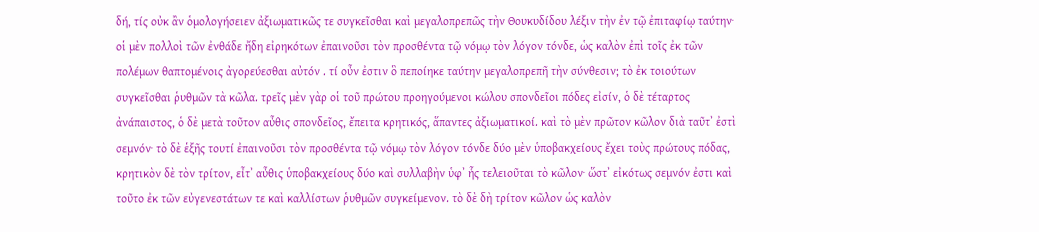δή, τίς οὐκ ἂν ὁμολογήσειεν ἀξιωματικῶς τε συγκεῖσθαι καὶ μεγαλοπρεπῶς τὴν Θουκυδίδου λέξιν τὴν ἐν τῷ ἐπιταφίῳ ταύτην· οἱ μὲν πολλοὶ τῶν ἐνθάδε ἤδη εἰρηκότων ἐπαινοῦσι τὸν προσθέντα τῷ νόμῳ τὸν λόγον τόνδε, ὡς καλὸν ἐπὶ τοῖς ἐκ τῶν πολέμων θαπτομένοις ἀγορεύεσθαι αὐτόν . τί οὖν ἐστιν ὃ πεποίηκε ταύτην μεγαλοπρεπῆ τὴν σύνθεσιν; τὸ ἐκ τοιούτων συγκεῖσθαι ῥυθμῶν τὰ κῶλα. τρεῖς μὲν γὰρ οἱ τοῦ πρώτου προηγούμενοι κώλου σπονδεῖοι πόδες εἰσίν, ὁ δὲ τέταρτος ἀνάπαιστος, ὁ δὲ μετὰ τοῦτον αὖθις σπονδεῖος, ἔπειτα κρητικός, ἅπαντες ἀξιωματικοί. καὶ τὸ μὲν πρῶτον κῶλον διὰ ταῦτʼ ἐστὶ σεμνόν· τὸ δὲ ἑξῆς τουτί ἐπαινοῦσι τὸν προσθέντα τῷ νόμῳ τὸν λόγον τόνδε δύο μὲν ὑποβακχείους ἔχει τοὺς πρώτους πόδας, κρητικὸν δὲ τὸν τρίτον, εἶτʼ αὖθις ὑποβακχείους δύο καὶ συλλαβὴν ὑφʼ ἧς τελειοῦται τὸ κῶλον· ὥστʼ εἰκότως σεμνόν ἐστι καὶ τοῦτο ἐκ τῶν εὐγενεστάτων τε καὶ καλλίστων ῥυθμῶν συγκείμενον. τὸ δὲ δὴ τρίτον κῶλον ὡς καλὸν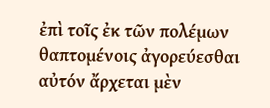ἐπὶ τοῖς ἐκ τῶν πολέμων θαπτομένοις ἀγορεύεσθαι αὐτόν ἄρχεται μὲν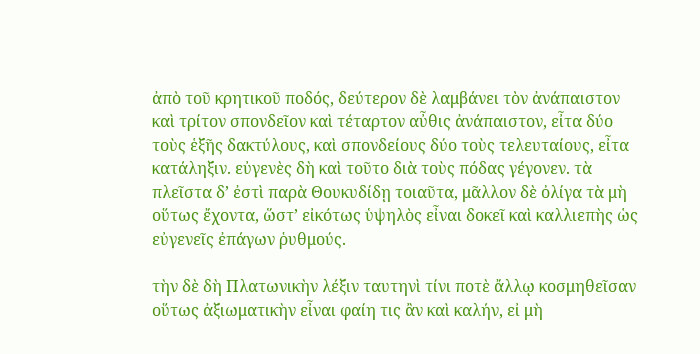ἀπὸ τοῦ κρητικοῦ ποδός, δεύτερον δὲ λαμβάνει τὸν ἀνάπαιστον καὶ τρίτον σπονδεῖον καὶ τέταρτον αὖθις ἀνάπαιστον, εἶτα δύο τοὺς ἑξῆς δακτύλους, καὶ σπονδείους δύο τοὺς τελευταίους, εἶτα κατάληξιν. εὐγενὲς δὴ καὶ τοῦτο διὰ τοὺς πόδας γέγονεν. τὰ πλεῖστα δʼ ἐστὶ παρὰ Θουκυδίδῃ τοιαῦτα, μᾶλλον δὲ ὀλίγα τὰ μὴ οὕτως ἔχοντα, ὥστʼ εἰκότως ὑψηλὸς εἶναι δοκεῖ καὶ καλλιεπὴς ὡς εὐγενεῖς ἐπάγων ῥυθμούς.

τὴν δὲ δὴ Πλατωνικὴν λέξιν ταυτηνὶ τίνι ποτὲ ἄλλῳ κοσμηθεῖσαν οὕτως ἀξιωματικὴν εἶναι φαίη τις ἂν καὶ καλήν, εἰ μὴ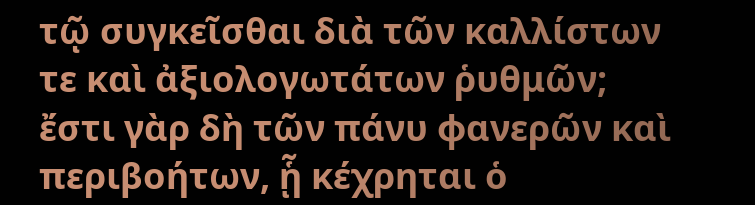τῷ συγκεῖσθαι διὰ τῶν καλλίστων τε καὶ ἀξιολογωτάτων ῥυθμῶν; ἔστι γὰρ δὴ τῶν πάνυ φανερῶν καὶ περιβοήτων, ᾗ κέχρηται ὁ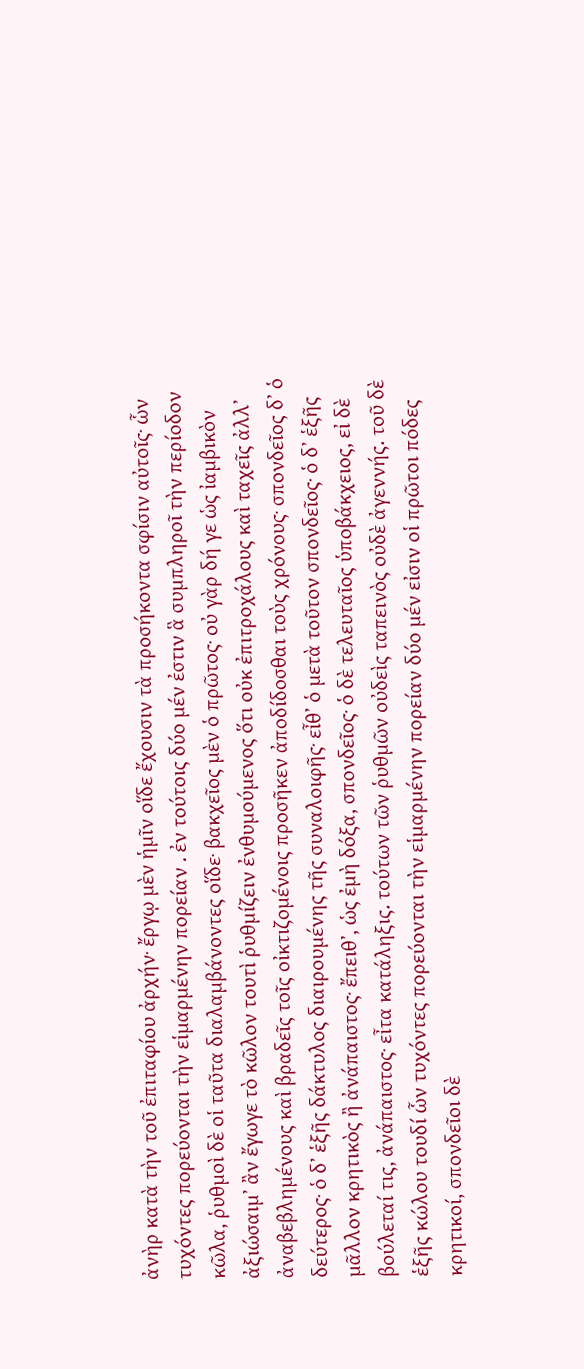ἀνὴρ κατὰ τὴν τοῦ ἐπιταφίου ἀρχήν· ἔργῳ μὲν ἡμῖν οἵδε ἔχουσιν τὰ προσήκοντα σφίσιν αὐτοῖς· ὧν τυχόντες πορεύονται τὴν εἱμαρμένην πορείαν . ἐν τούτοις δύο μέν ἐστιν ἃ συμπληροῖ τὴν περίοδον κῶλα, ῥυθμοὶ δὲ οἱ ταῦτα διαλαμβάνοντες οἵδε· βακχεῖος μὲν ὁ πρῶτος· οὐ γὰρ δή γε ὡς ἰαμβικὸν ἀξιώσαιμʼ ἂν ἔγωγε τὸ κῶλον τουτὶ ῥυθμίζειν ἐνθυμούμενος ὅτι οὐκ ἐπιτροχάλους καὶ ταχεῖς ἀλλʼ ἀναβεβλημένους καὶ βραδεῖς τοῖς οἰκτιζομένοις προσῆκεν ἀποδίδοσθαι τοὺς χρόνους· σπονδεῖος δʼ ὁ δεύτερος· ὁ δʼ ἑξῆς δάκτυλος διαιρουμένης τῆς συναλοιφῆς· εἶθʼ ὁ μετὰ τοῦτον σπονδεῖος· ὁ δʼ ἑξῆς μᾶλλον κρητικὸς ἢ ἀνάπαιστος· ἔπειθʼ, ὡς ἐμὴ δόξα, σπονδεῖος· ὁ δὲ τελευταῖος ὑποβάκχειος, εἰ δὲ βούλεταί τις, ἀνάπαιστος· εἶτα κατάληξις. τούτων τῶν ῥυθμῶν οὐδεὶς ταπεινὸς οὐδὲ ἀγεννής. τοῦ δὲ ἑξῆς κώλου τουδί ὧν τυχόντες πορεύονται τὴν εἱμαρμένην πορείαν δύο μέν εἰσιν οἱ πρῶτοι πόδες κρητικοί, σπονδεῖοι δὲ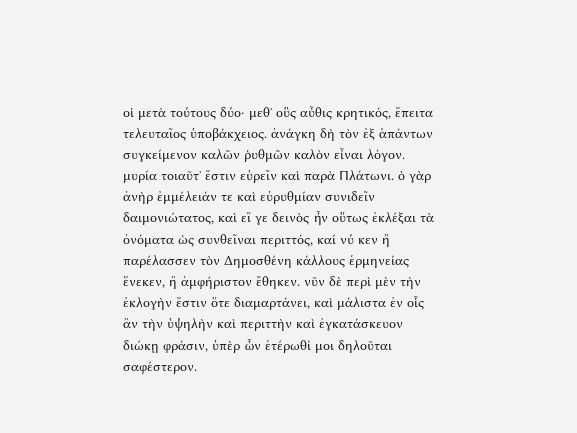οἱ μετὰ τούτους δύο· μεθʼ οὓς αὖθις κρητικός, ἔπειτα τελευταῖος ὑποβάκχειος. ἀνάγκη δὴ τὸν ἐξ ἁπάντων συγκείμενον καλῶν ῥυθμῶν καλὸν εἶναι λόγον. μυρία τοιαῦτʼ ἔστιν εὑρεῖν καὶ παρὰ Πλάτωνι. ὁ γὰρ ἀνὴρ ἐμμέλειάν τε καὶ εὐρυθμίαν συνιδεῖν δαιμονιώτατος, καὶ εἴ γε δεινὸς ἦν οὕτως ἐκλέξαι τὰ ὀνόματα ὡς συνθεῖναι περιττός, καί νύ κεν ἢ παρέλασσεν τὸν Δημοσθένη κάλλους ἑρμηνείας ἕνεκεν, ἢ ἀμφήριστον ἔθηκεν. νῦν δὲ περὶ μὲν τὴν ἐκλογὴν ἔστιν ὅτε διαμαρτάνει, καὶ μάλιστα ἐν οἷς ἂν τὴν ὑψηλὴν καὶ περιττὴν καὶ ἐγκατάσκευον διώκῃ φράσιν, ὑπὲρ ὧν ἑτέρωθί μοι δηλοῦται σαφέστερον.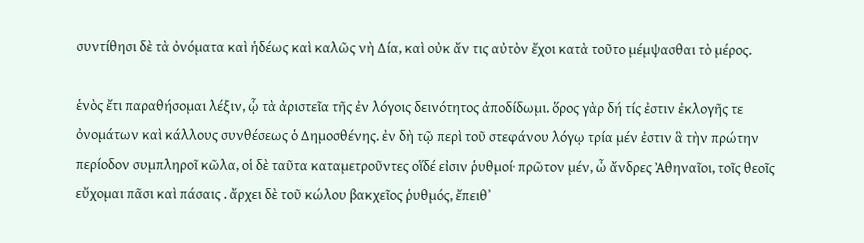συντίθησι δὲ τὰ ὀνόματα καὶ ἡδέως καὶ καλῶς νὴ Δία, καὶ οὐκ ἄν τις αὐτὸν ἔχοι κατὰ τοῦτο μέμψασθαι τὸ μέρος.

ἑνὸς ἔτι παραθήσομαι λέξιν, ᾧ τὰ ἀριστεῖα τῆς ἐν λόγοις δεινότητος ἀποδίδωμι. ὅρος γὰρ δή τίς ἐστιν ἐκλογῆς τε ὀνομάτων καὶ κάλλους συνθέσεως ὁ Δημοσθένης. ἐν δὴ τῷ περὶ τοῦ στεφάνου λόγῳ τρία μέν ἐστιν ἃ τὴν πρώτην περίοδον συμπληροῖ κῶλα, οἱ δὲ ταῦτα καταμετροῦντες οἵδέ εἰσιν ῥυθμοί· πρῶτον μέν, ὦ ἄνδρες Ἀθηναῖοι, τοῖς θεοῖς εὔχομαι πᾶσι καὶ πάσαις . ἄρχει δὲ τοῦ κώλου βακχεῖος ῥυθμός, ἔπειθʼ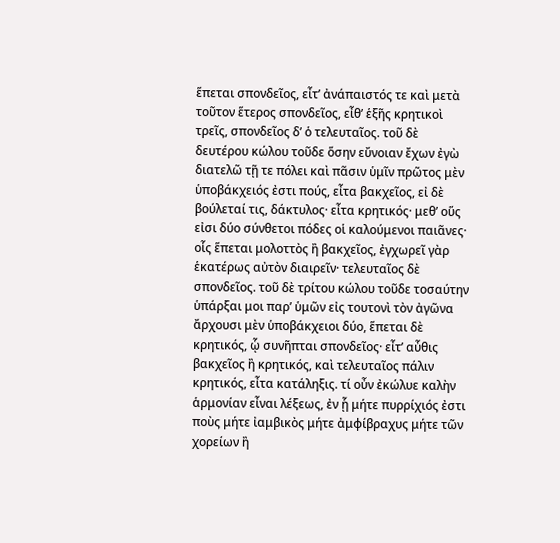ἕπεται σπονδεῖος, εἶτʼ ἀνάπαιστός τε καὶ μετὰ τοῦτον ἕτερος σπονδεῖος, εἶθʼ ἑξῆς κρητικοὶ τρεῖς, σπονδεῖος δʼ ὁ τελευταῖος. τοῦ δὲ δευτέρου κώλου τοῦδε ὅσην εὔνοιαν ἔχων ἐγὼ διατελῶ τῇ τε πόλει καὶ πᾶσιν ὑμῖν πρῶτος μὲν ὑποβάκχειός ἐστι πούς, εἶτα βακχεῖος, εἰ δὲ βούλεταί τις, δάκτυλος· εἶτα κρητικός· μεθʼ οὕς εἰσι δύο σύνθετοι πόδες οἱ καλούμενοι παιᾶνες· οἷς ἕπεται μολοττὸς ἢ βακχεῖος, ἐγχωρεῖ γὰρ ἑκατέρως αὐτὸν διαιρεῖν· τελευταῖος δὲ σπονδεῖος. τοῦ δὲ τρίτου κώλου τοῦδε τοσαύτην ὑπάρξαι μοι παρʼ ὑμῶν εἰς τουτονὶ τὸν ἀγῶνα ἄρχουσι μὲν ὑποβάκχειοι δύο, ἕπεται δὲ κρητικός, ᾧ συνῆπται σπονδεῖος· εἶτʼ αὖθις βακχεῖος ἢ κρητικός, καὶ τελευταῖος πάλιν κρητικός, εἶτα κατάληξις. τί οὖν ἐκώλυε καλὴν ἁρμονίαν εἶναι λέξεως, ἐν ᾗ μήτε πυρρίχιός ἐστι ποὺς μήτε ἰαμβικὸς μήτε ἀμφίβραχυς μήτε τῶν χορείων ἢ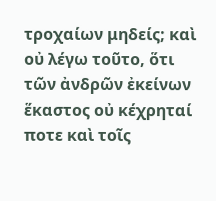τροχαίων μηδείς; καὶ οὐ λέγω τοῦτο, ὅτι τῶν ἀνδρῶν ἐκείνων ἕκαστος οὐ κέχρηταί ποτε καὶ τοῖς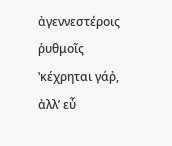ἀγεννεστέροις ῥυθμοῖς ʽκέχρηται γάῤ, ἀλλʼ εὖ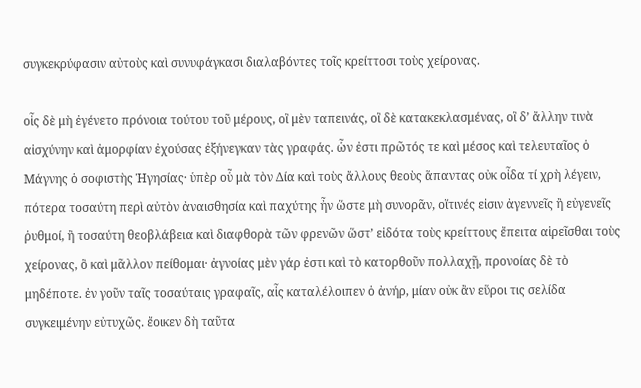συγκεκρύφασιν αὐτοὺς καὶ συνυφάγκασι διαλαβόντες τοῖς κρείττοσι τοὺς χείρονας.

οἷς δὲ μὴ ἐγένετο πρόνοια τούτου τοῦ μέρους, οἳ μὲν ταπεινάς, οἳ δὲ κατακεκλασμένας, οἳ δʼ ἄλλην τινὰ αἰσχύνην καὶ ἀμορφίαν ἐχούσας ἐξήνεγκαν τὰς γραφάς. ὧν ἐστι πρῶτός τε καὶ μέσος καὶ τελευταῖος ὁ Μάγνης ὁ σοφιστὴς Ἡγησίας· ὑπὲρ οὗ μὰ τὸν Δία καὶ τοὺς ἄλλους θεοὺς ἅπαντας οὐκ οἶδα τί χρὴ λέγειν, πότερα τοσαύτη περὶ αὐτὸν ἀναισθησία καὶ παχύτης ἦν ὥστε μὴ συνορᾶν, οἵτινές εἰσιν ἀγεννεῖς ἢ εὐγενεῖς ῥυθμοί, ἢ τοσαύτη θεοβλάβεια καὶ διαφθορὰ τῶν φρενῶν ὥστʼ εἰδότα τοὺς κρείττους ἔπειτα αἱρεῖσθαι τοὺς χείρονας, ὃ καὶ μᾶλλον πείθομαι· ἀγνοίας μὲν γάρ ἐστι καὶ τὸ κατορθοῦν πολλαχῇ, προνοίας δὲ τὸ μηδέποτε. ἐν γοῦν ταῖς τοσαύταις γραφαῖς, αἷς καταλέλοιπεν ὁ ἀνήρ, μίαν οὐκ ἂν εὕροι τις σελίδα συγκειμένην εὐτυχῶς. ἔοικεν δὴ ταῦτα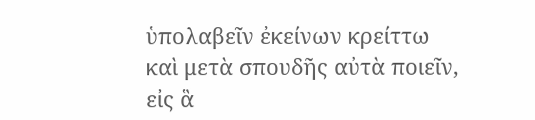ὑπολαβεῖν ἐκείνων κρείττω καὶ μετὰ σπουδῆς αὐτὰ ποιεῖν, εἰς ἃ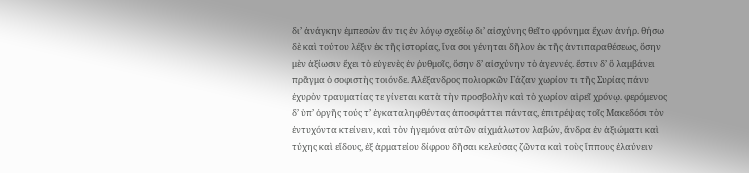διʼ ἀνάγκην ἐμπεσὼν ἄν τις ἐν λόγῳ σχεδίῳ διʼ αἰσχύνης θεῖτο φρόνημα ἔχων ἀνήρ. θήσω δὲ καὶ τούτου λέξιν ἐκ τῆς ἱστορίας, ἵνα σοι γένηται δῆλον ἐκ τῆς ἀντιπαραθέσεως, ὅσην μὲν ἀξίωσιν ἔχει τὸ εὐγενὲς ἐν ῥυθμοῖς, ὅσην δʼ αἰσχύνην τὸ ἀγεννές. ἔστιν δʼ ὃ λαμβάνει πρᾶγμα ὁ σοφιστὴς τοιόνδε. Ἀλέξανδρος πολιορκῶν Γάζαν χωρίον τι τῆς Συρίας πάνυ ἐχυρὸν τραυματίας τε γίνεται κατὰ τὴν προσβολὴν καὶ τὸ χωρίον αἱρεῖ χρόνῳ. φερόμενος δʼ ὑπʼ ὀργῆς τούς τʼ ἐγκαταληφθέντας ἀποσφάττει πάντας, ἐπιτρέψας τοῖς Μακεδόσι τὸν ἐντυχόντα κτείνειν, καὶ τὸν ἡγεμόνα αὐτῶν αἰχμάλωτον λαβών, ἄνδρα ἐν ἀξιώματι καὶ τύχης καὶ εἴδους, ἐξ ἁρματείου δίφρου δῆσαι κελεύσας ζῶντα καὶ τοὺς ἵππους ἐλαύνειν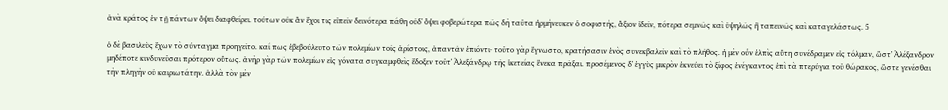ἀνὰ κράτος ἐν τῇ πάντων ὄψει διαφθείρει. τούτων οὐκ ἂν ἔχοι τις εἰπεῖν δεινότερα πάθη οὐδʼ ὄψει φοβερώτερα πῶς δὴ ταῦτα ἡρμήνευκεν ὁ σοφιστής, ἄξιον ἰδεῖν, πότερα σεμνῶς καὶ ὑψηλῶς ἢ ταπεινῶς καὶ καταγελάστως. 5

ὁ δὲ βασιλεὺς ἔχων τὸ σύνταγμα προηγεῖτο. καί πως ἐβεβούλευτο τῶν πολεμίων τοῖς ἀρίστοις, ἀπαντᾶν ἐπιόντι· τοῦτο γὰρ ἔγνωστο, κρατήσασιν ἑνὸς συνεκβαλεῖν καὶ τὸ πλῆθος. ἡ μὲν οὖν ἐλπὶς αὕτη συνέδραμεν εἰς τόλμαν, ὥστʼ Ἀλέξανδρον μηδέποτε κινδυνεῦσαι πρότερον οὕτως. ἀνὴρ γὰρ τῶν πολεμίων εἰς γόνατα συγκαμφθεὶς ἔδοξεν τοῦτʼ Ἀλεξάνδρῳ τῆς ἱκετείας ἕνεκα πρᾶξαι. προσέμενος δʼ ἐγγὺς μικρὸν ἐκνεύει τὸ ξίφος ἐνέγκαντος ἐπὶ τὰ πτερύγια τοῦ θώρακος, ὥστε γενέσθαι τὴν πληγὴν οὐ καιριωτάτην. ἀλλὰ τὸν μὲν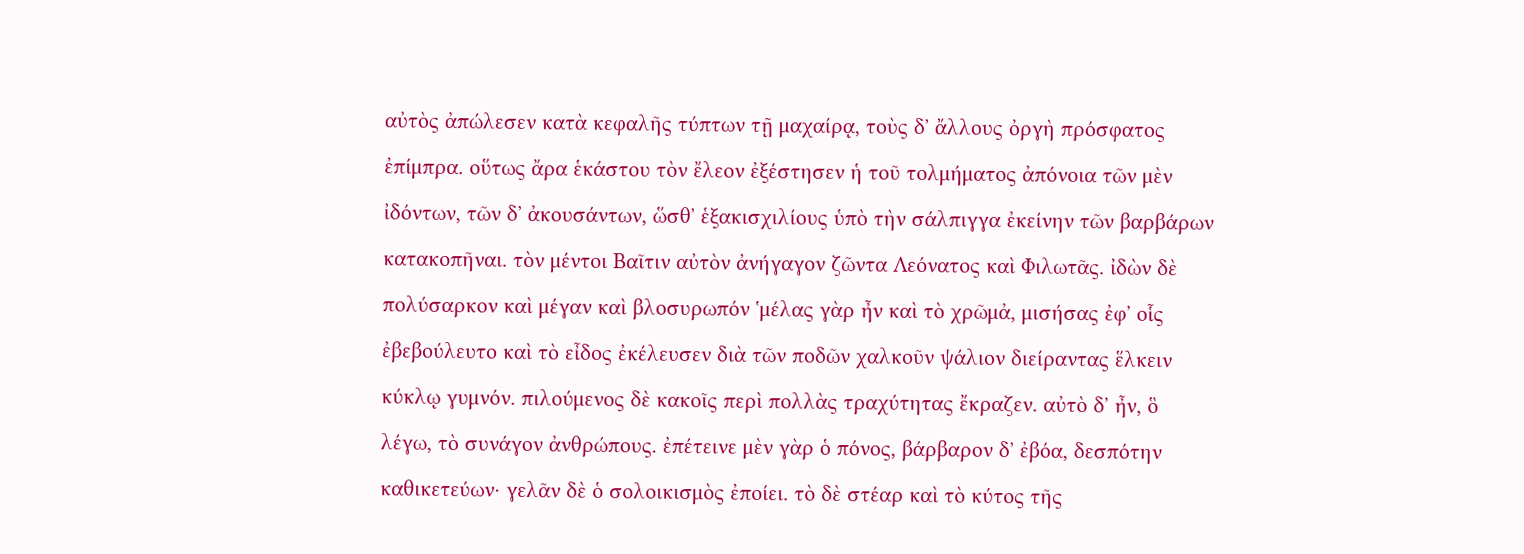αὐτὸς ἀπώλεσεν κατὰ κεφαλῆς τύπτων τῇ μαχαίρᾳ, τοὺς δʼ ἄλλους ὀργὴ πρόσφατος ἐπίμπρα. οὕτως ἄρα ἑκάστου τὸν ἔλεον ἐξέστησεν ἡ τοῦ τολμήματος ἀπόνοια τῶν μὲν ἰδόντων, τῶν δʼ ἀκουσάντων, ὥσθʼ ἑξακισχιλίους ὑπὸ τὴν σάλπιγγα ἐκείνην τῶν βαρβάρων κατακοπῆναι. τὸν μέντοι Βαῖτιν αὐτὸν ἀνήγαγον ζῶντα Λεόνατος καὶ Φιλωτᾶς. ἰδὼν δὲ πολύσαρκον καὶ μέγαν καὶ βλοσυρωπόν ʽμέλας γὰρ ἦν καὶ τὸ χρῶμἀ, μισήσας ἐφʼ οἷς ἐβεβούλευτο καὶ τὸ εἶδος ἐκέλευσεν διὰ τῶν ποδῶν χαλκοῦν ψάλιον διείραντας ἕλκειν κύκλῳ γυμνόν. πιλούμενος δὲ κακοῖς περὶ πολλὰς τραχύτητας ἔκραζεν. αὐτὸ δʼ ἦν, ὃ λέγω, τὸ συνάγον ἀνθρώπους. ἐπέτεινε μὲν γὰρ ὁ πόνος, βάρβαρον δʼ ἐβόα, δεσπότην καθικετεύων· γελᾶν δὲ ὁ σολοικισμὸς ἐποίει. τὸ δὲ στέαρ καὶ τὸ κύτος τῆς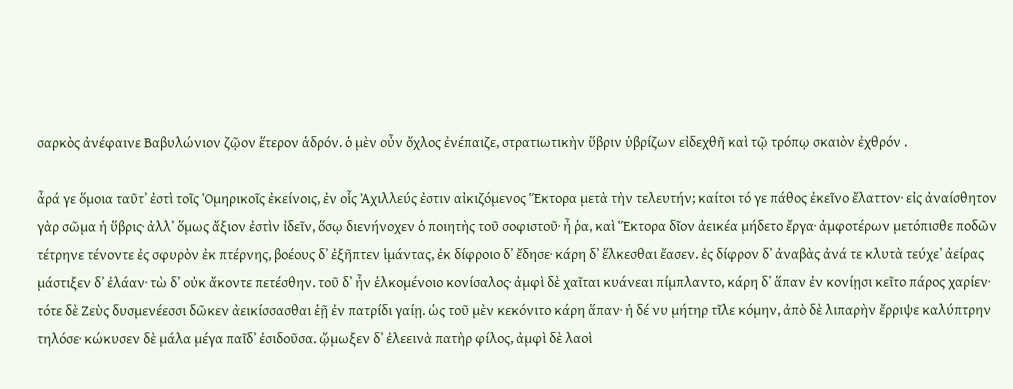σαρκὸς ἀνέφαινε Βαβυλώνιον ζῷον ἕτερον ἁδρόν. ὁ μὲν οὖν ὄχλος ἐνέπαιζε, στρατιωτικὴν ὕβριν ὑβρίζων εἰδεχθῆ καὶ τῷ τρόπῳ σκαιὸν ἐχθρόν .

ἆρά γε ὅμοια ταῦτʼ ἐστὶ τοῖς Ὁμηρικοῖς ἐκείνοις, ἐν οἷς Ἀχιλλεύς ἐστιν αἰκιζόμενος Ἕκτορα μετὰ τὴν τελευτήν; καίτοι τό γε πάθος ἐκεῖνο ἔλαττον· εἰς ἀναίσθητον γὰρ σῶμα ἡ ὕβρις· ἀλλʼ ὅμως ἄξιον ἐστὶν ἰδεῖν, ὅσῳ διενήνοχεν ὁ ποιητὴς τοῦ σοφιστοῦ· ἦ ῥα, καὶ Ἕκτορα δῖον ἀεικέα μήδετο ἔργα· ἀμφοτέρων μετόπισθε ποδῶν τέτρηνε τένοντε ἐς σφυρὸν ἐκ πτέρνης, βοέους δʼ ἐξῆπτεν ἱμάντας, ἐκ δίφροιο δʼ ἔδησε· κάρη δʼ ἕλκεσθαι ἔασεν. ἐς δίφρον δʼ ἀναβὰς ἀνά τε κλυτὰ τεύχεʼ ἀείρας μάστιξεν δʼ ἐλάαν· τὼ δʼ οὐκ ἄκοντε πετέσθην. τοῦ δʼ ἦν ἑλκομένοιο κονίσαλος· ἀμφὶ δὲ χαῖται κυάνεαι πίμπλαντο, κάρη δʼ ἅπαν ἐν κονίῃσι κεῖτο πάρος χαρίεν· τότε δὲ Ζεὺς δυσμενέεσσι δῶκεν ἀεικίσσασθαι ἑῇ ἐν πατρίδι γαίῃ. ὡς τοῦ μὲν κεκόνιτο κάρη ἅπαν· ἡ δέ νυ μήτηρ τῖλε κόμην, ἀπὸ δὲ λιπαρὴν ἔρριψε καλύπτρην τηλόσε· κώκυσεν δὲ μάλα μέγα παῖδʼ ἐσιδοῦσα. ᾤμωξεν δʼ ἐλεεινὰ πατὴρ φίλος, ἀμφὶ δὲ λαοὶ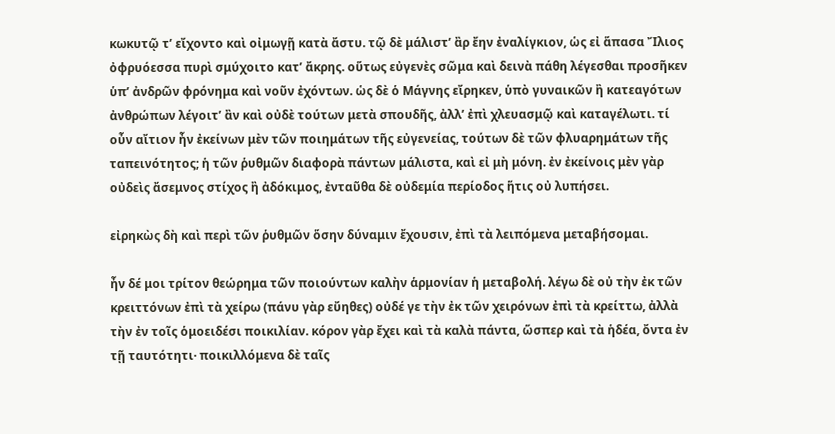κωκυτῷ τʼ εἴχοντο καὶ οἰμωγῇ κατὰ ἄστυ. τῷ δὲ μάλιστʼ ἂρ ἔην ἐναλίγκιον, ὡς εἰ ἅπασα Ἴλιος ὀφρυόεσσα πυρὶ σμύχοιτο κατʼ ἄκρης. οὕτως εὐγενὲς σῶμα καὶ δεινὰ πάθη λέγεσθαι προσῆκεν ὑπʼ ἀνδρῶν φρόνημα καὶ νοῦν ἐχόντων. ὡς δὲ ὁ Μάγνης εἴρηκεν, ὑπὸ γυναικῶν ἢ κατεαγότων ἀνθρώπων λέγοιτʼ ἂν καὶ οὐδὲ τούτων μετὰ σπουδῆς, ἀλλʼ ἐπὶ χλευασμῷ καὶ καταγέλωτι. τί οὖν αἴτιον ἦν ἐκείνων μὲν τῶν ποιημάτων τῆς εὐγενείας, τούτων δὲ τῶν φλυαρημάτων τῆς ταπεινότητος; ἡ τῶν ῥυθμῶν διαφορὰ πάντων μάλιστα, καὶ εἰ μὴ μόνη. ἐν ἐκείνοις μὲν γὰρ οὐδεὶς ἄσεμνος στίχος ἢ ἀδόκιμος, ἐνταῦθα δὲ οὐδεμία περίοδος ἥτις οὐ λυπήσει.

εἰρηκὼς δὴ καὶ περὶ τῶν ῥυθμῶν ὅσην δύναμιν ἔχουσιν, ἐπὶ τὰ λειπόμενα μεταβήσομαι.

ἦν δέ μοι τρίτον θεώρημα τῶν ποιούντων καλὴν ἁρμονίαν ἡ μεταβολή. λέγω δὲ οὐ τὴν ἐκ τῶν κρειττόνων ἐπὶ τὰ χείρω (πάνυ γὰρ εὔηθες) οὐδέ γε τὴν ἐκ τῶν χειρόνων ἐπὶ τὰ κρείττω, ἀλλὰ τὴν ἐν τοῖς ὁμοειδέσι ποικιλίαν. κόρον γὰρ ἔχει καὶ τὰ καλὰ πάντα, ὥσπερ καὶ τὰ ἡδέα, ὄντα ἐν τῇ ταυτότητι· ποικιλλόμενα δὲ ταῖς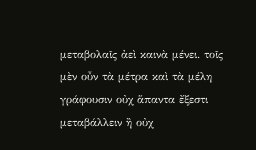μεταβολαῖς ἀεὶ καινὰ μένει. τοῖς μὲν οὖν τὰ μέτρα καὶ τὰ μέλη γράφουσιν οὐχ ἅπαντα ἔξεστι μεταβάλλειν ἢ οὐχ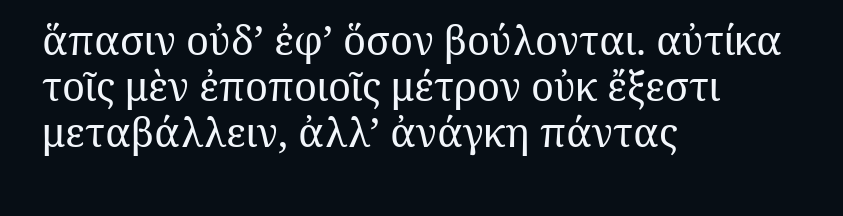ἅπασιν οὐδʼ ἐφʼ ὅσον βούλονται. αὐτίκα τοῖς μὲν ἐποποιοῖς μέτρον οὐκ ἔξεστι μεταβάλλειν, ἀλλʼ ἀνάγκη πάντας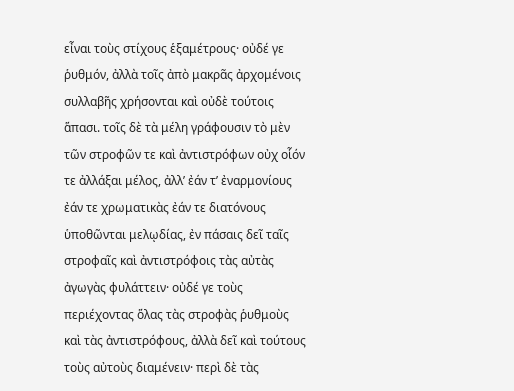εἶναι τοὺς στίχους ἑξαμέτρους· οὐδέ γε ῥυθμόν, ἀλλὰ τοῖς ἀπὸ μακρᾶς ἀρχομένοις συλλαβῆς χρήσονται καὶ οὐδὲ τούτοις ἅπασι. τοῖς δὲ τὰ μέλη γράφουσιν τὸ μὲν τῶν στροφῶν τε καὶ ἀντιστρόφων οὐχ οἷόν τε ἀλλάξαι μέλος, ἀλλʼ ἐάν τʼ ἐναρμονίους ἐάν τε χρωματικὰς ἐάν τε διατόνους ὑποθῶνται μελῳδίας, ἐν πάσαις δεῖ ταῖς στροφαῖς καὶ ἀντιστρόφοις τὰς αὐτὰς ἀγωγὰς φυλάττειν· οὐδέ γε τοὺς περιέχοντας ὅλας τὰς στροφὰς ῥυθμοὺς καὶ τὰς ἀντιστρόφους, ἀλλὰ δεῖ καὶ τούτους τοὺς αὐτοὺς διαμένειν· περὶ δὲ τὰς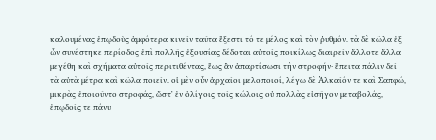καλουμένας ἐπῳδοὺς ἀμφότερα κινεῖν ταῦτα ἔξεστι τό τε μέλος καὶ τὸν ῥυθμόν. τὰ δὲ κῶλα ἐξ ὧν συνέστηκε περίοδος ἐπὶ πολλῆς ἐξουσίας δέδοται αὐτοῖς ποικίλως διαιρεῖν ἄλλοτε ἄλλα μεγέθη καὶ σχήματα αὐτοῖς περιτιθέντας, ἕως ἂν ἀπαρτίσωσι τὴν στροφήν· ἔπειτα πάλιν δεῖ τὰ αὐτὰ μέτρα καὶ κῶλα ποιεῖν. οἱ μὲν οὖν ἀρχαῖοι μελοποιοί, λέγω δὲ Ἀλκαῖόν τε καὶ Σαπφώ, μικρὰς ἐποιοῦντο στροφάς, ὥστʼ ἐν ὀλίγοις τοῖς κώλοις οὐ πολλὰς εἰσῆγον μεταβολάς, ἐπῳδοῖς τε πάνυ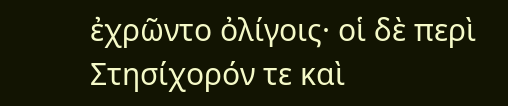ἐχρῶντο ὀλίγοις· οἱ δὲ περὶ Στησίχορόν τε καὶ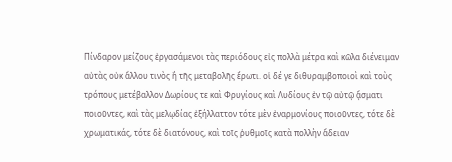Πίνδαρον μείζους ἐργασάμενοι τὰς περιόδους εἰς πολλὰ μέτρα καὶ κῶλα διένειμαν αὐτὰς οὐκ ἄλλου τινὸς ἢ τῆς μεταβολῆς ἔρωτι. οἱ δέ γε διθυραμβοποιοὶ καὶ τοὺς τρόπους μετέβαλλον Δωρίους τε καὶ Φρυγίους καὶ Λυδίους ἐν τῷ αὐτῷ ᾄσματι ποιοῦντες, καὶ τὰς μελῳδίας ἐξήλλαττον τότε μὲν ἐναρμονίους ποιοῦντες, τότε δὲ χρωματικάς, τότε δὲ διατόνους, καὶ τοῖς ῥυθμοῖς κατὰ πολλὴν ἄδειαν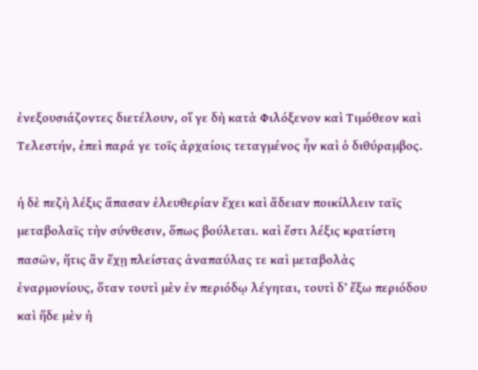ἐνεξουσιάζοντες διετέλουν, οἵ γε δὴ κατὰ Φιλόξενον καὶ Τιμόθεον καὶ Τελεστήν, ἐπεὶ παρά γε τοῖς ἀρχαίοις τεταγμένος ἦν καὶ ὁ διθύραμβος.

ἡ δὲ πεζὴ λέξις ἅπασαν ἐλευθερίαν ἔχει καὶ ἄδειαν ποικίλλειν ταῖς μεταβολαῖς τὴν σύνθεσιν, ὅπως βούλεται. καὶ ἔστι λέξις κρατίστη πασῶν, ἥτις ἂν ἔχῃ πλείστας ἀναπαύλας τε καὶ μεταβολὰς ἐναρμονίους, ὅταν τουτὶ μὲν ἐν περιόδῳ λέγηται, τουτὶ δʼ ἔξω περιόδου καὶ ἥδε μὲν ἡ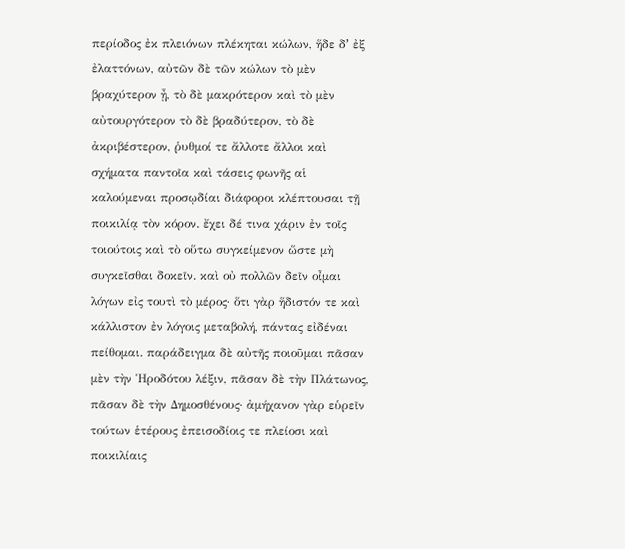περίοδος ἐκ πλειόνων πλέκηται κώλων, ἥδε δʼ ἐξ ἐλαττόνων, αὐτῶν δὲ τῶν κώλων τὸ μὲν βραχύτερον ᾖ, τὸ δὲ μακρότερον καὶ τὸ μὲν αὐτουργότερον τὸ δὲ βραδύτερον, τὸ δὲ ἀκριβέστερον, ῥυθμοί τε ἄλλοτε ἄλλοι καὶ σχήματα παντοῖα καὶ τάσεις φωνῆς αἱ καλούμεναι προσῳδίαι διάφοροι κλέπτουσαι τῇ ποικιλίᾳ τὸν κόρον. ἔχει δέ τινα χάριν ἐν τοῖς τοιούτοις καὶ τὸ οὕτω συγκείμενον ὥστε μὴ συγκεῖσθαι δοκεῖν. καὶ οὐ πολλῶν δεῖν οἶμαι λόγων εἰς τουτὶ τὸ μέρος· ὅτι γὰρ ἥδιστόν τε καὶ κάλλιστον ἐν λόγοις μεταβολή, πάντας εἰδέναι πείθομαι. παράδειγμα δὲ αὐτῆς ποιοῦμαι πᾶσαν μὲν τὴν Ἡροδότου λέξιν, πᾶσαν δὲ τὴν Πλάτωνος, πᾶσαν δὲ τὴν Δημοσθένους· ἀμήχανον γὰρ εὑρεῖν τούτων ἑτέρους ἐπεισοδίοις τε πλείοσι καὶ ποικιλίαις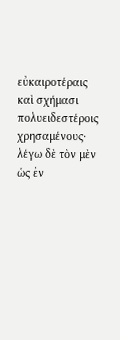εὐκαιροτέραις καὶ σχήμασι πολυειδεστέροις χρησαμένους· λέγω δὲ τὸν μὲν ὡς ἐν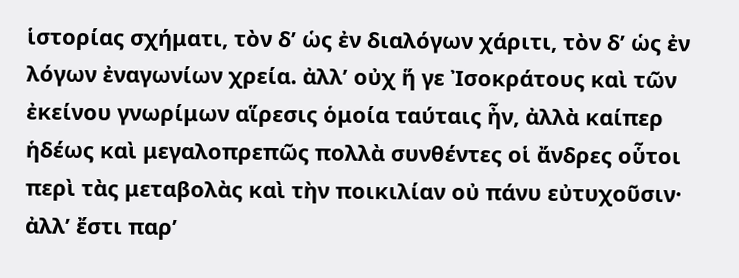ἱστορίας σχήματι, τὸν δʼ ὡς ἐν διαλόγων χάριτι, τὸν δʼ ὡς ἐν λόγων ἐναγωνίων χρεία. ἀλλʼ οὐχ ἥ γε Ἰσοκράτους καὶ τῶν ἐκείνου γνωρίμων αἵρεσις ὁμοία ταύταις ἦν, ἀλλὰ καίπερ ἡδέως καὶ μεγαλοπρεπῶς πολλὰ συνθέντες οἱ ἄνδρες οὗτοι περὶ τὰς μεταβολὰς καὶ τὴν ποικιλίαν οὐ πάνυ εὐτυχοῦσιν· ἀλλʼ ἔστι παρʼ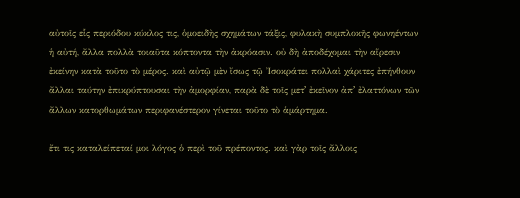αὐτοῖς εἷς περιόδου κύκλος τις, ὁμοειδὴς σχημάτων τάξις, φυλακὴ συμπλοκῆς φωνηέντων ἡ αὐτή, ἄλλα πολλὰ τοιαῦτα κόπτοντα τὴν ἀκρόασιν. οὐ δὴ ἀποδέχομαι τὴν αἵρεσιν ἐκείνην κατὰ τοῦτο τὸ μέρος. καὶ αὐτῷ μὲν ἴσως τῷ Ἰσοκράτει πολλαὶ χάριτες ἐπήνθουν ἄλλαι ταύτην ἐπικρύπτουσαι τὴν ἀμορφίαν, παρὰ δὲ τοῖς μετʼ ἐκεῖνον ἀπʼ ἐλαττόνων τῶν ἄλλων κατορθωμάτων περιφανέστερον γίνεται τοῦτο τὸ ἁμάρτημα.

ἔτι τις καταλείπεταί μοι λόγος ὁ περὶ τοῦ πρέποντος. καὶ γὰρ τοῖς ἄλλοις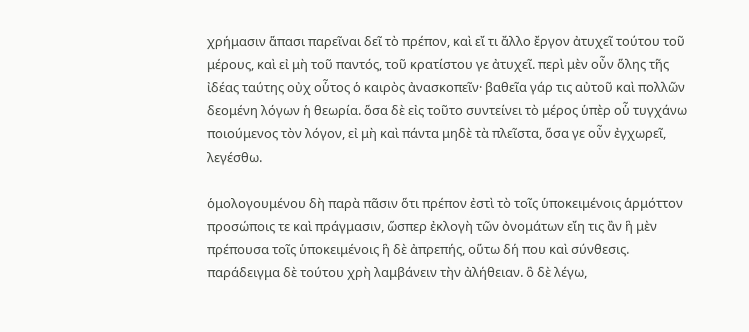χρήμασιν ἅπασι παρεῖναι δεῖ τὸ πρέπον, καὶ εἴ τι ἄλλο ἔργον ἀτυχεῖ τούτου τοῦ μέρους, καὶ εἰ μὴ τοῦ παντός, τοῦ κρατίστου γε ἀτυχεῖ. περὶ μὲν οὖν ὅλης τῆς ἰδέας ταύτης οὐχ οὗτος ὁ καιρὸς ἀνασκοπεῖν· βαθεῖα γάρ τις αὐτοῦ καὶ πολλῶν δεομένη λόγων ἡ θεωρία. ὅσα δὲ εἰς τοῦτο συντείνει τὸ μέρος ὑπὲρ οὗ τυγχάνω ποιούμενος τὸν λόγον, εἰ μὴ καὶ πάντα μηδὲ τὰ πλεῖστα, ὅσα γε οὖν ἐγχωρεῖ, λεγέσθω.

ὁμολογουμένου δὴ παρὰ πᾶσιν ὅτι πρέπον ἐστὶ τὸ τοῖς ὑποκειμένοις ἁρμόττον προσώποις τε καὶ πράγμασιν, ὥσπερ ἐκλογὴ τῶν ὀνομάτων εἴη τις ἂν ἣ μὲν πρέπουσα τοῖς ὑποκειμένοις ἣ δὲ ἀπρεπής, οὕτω δή που καὶ σύνθεσις. παράδειγμα δὲ τούτου χρὴ λαμβάνειν τὴν ἀλήθειαν. ὃ δὲ λέγω,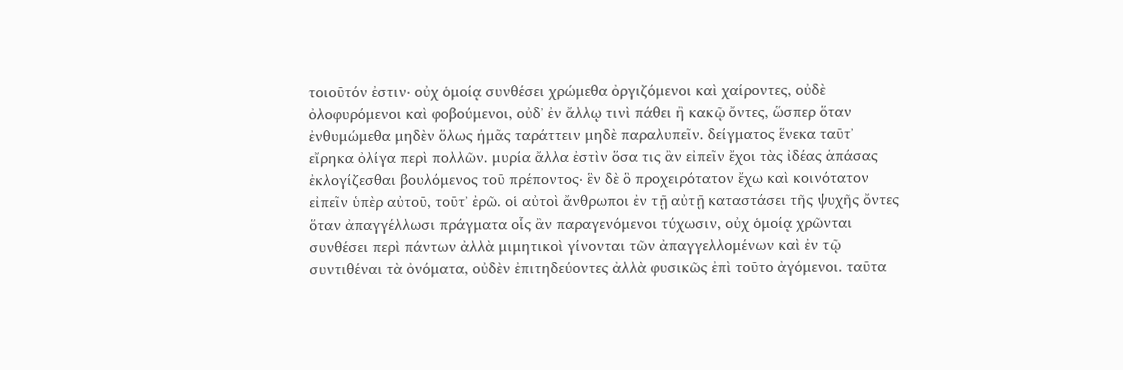τοιοῦτόν ἐστιν· οὐχ ὁμοίᾳ συνθέσει χρώμεθα ὀργιζόμενοι καὶ χαίροντες, οὐδὲ ὀλοφυρόμενοι καὶ φοβούμενοι, οὐδʼ ἐν ἄλλῳ τινὶ πάθει ἢ κακῷ ὄντες, ὥσπερ ὅταν ἐνθυμώμεθα μηδὲν ὅλως ἡμᾶς ταράττειν μηδὲ παραλυπεῖν. δείγματος ἕνεκα ταῦτʼ εἴρηκα ὀλίγα περὶ πολλῶν. μυρία ἄλλα ἐστὶν ὅσα τις ἂν εἰπεῖν ἔχοι τὰς ἰδέας ἁπάσας ἐκλογίζεσθαι βουλόμενος τοῦ πρέποντος· ἓν δὲ ὃ προχειρότατον ἔχω καὶ κοινότατον εἰπεῖν ὑπὲρ αὐτοῦ, τοῦτʼ ἐρῶ. οἱ αὐτοὶ ἄνθρωποι ἐν τῇ αὐτῇ καταστάσει τῆς ψυχῆς ὄντες ὅταν ἀπαγγέλλωσι πράγματα οἷς ἂν παραγενόμενοι τύχωσιν, οὐχ ὁμοίᾳ χρῶνται συνθέσει περὶ πάντων ἀλλὰ μιμητικοὶ γίνονται τῶν ἀπαγγελλομένων καὶ ἐν τῷ συντιθέναι τὰ ὀνόματα, οὐδὲν ἐπιτηδεύοντες ἀλλὰ φυσικῶς ἐπὶ τοῦτο ἀγόμενοι. ταῦτα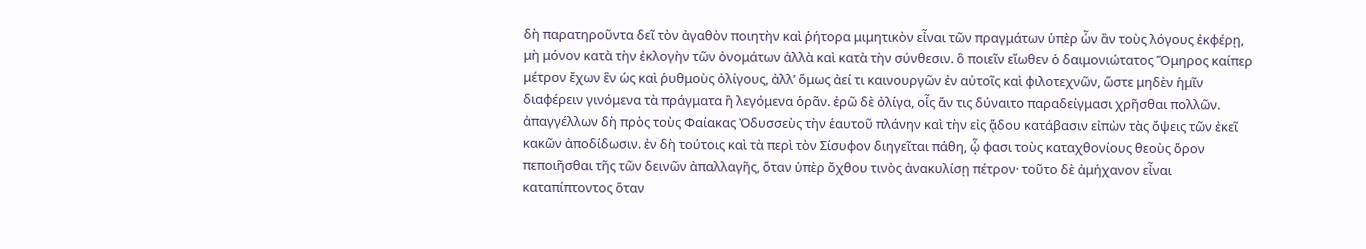δὴ παρατηροῦντα δεῖ τὸν ἀγαθὸν ποιητὴν καὶ ῥήτορα μιμητικὸν εἶναι τῶν πραγμάτων ὑπὲρ ὧν ἂν τοὺς λόγους ἐκφέρῃ, μὴ μόνον κατὰ τὴν ἐκλογὴν τῶν ὀνομάτων ἀλλὰ καὶ κατὰ τὴν σύνθεσιν. ὃ ποιεῖν εἴωθεν ὁ δαιμονιώτατος Ὅμηρος καίπερ μέτρον ἔχων ἓν ὡς καὶ ῥυθμοὺς ὀλίγους, ἀλλʼ ὅμως ἀεί τι καινουργῶν ἐν αὐτοῖς καὶ φιλοτεχνῶν, ὥστε μηδὲν ἡμῖν διαφέρειν γινόμενα τὰ πράγματα ἢ λεγόμενα ὁρᾶν. ἐρῶ δὲ ὀλίγα, οἷς ἄν τις δύναιτο παραδείγμασι χρῆσθαι πολλῶν. ἀπαγγέλλων δὴ πρὸς τοὺς Φαίακας Ὀδυσσεὺς τὴν ἑαυτοῦ πλάνην καὶ τὴν εἰς ᾅδου κατάβασιν εἰπὼν τὰς ὄψεις τῶν ἐκεῖ κακῶν ἀποδίδωσιν. ἐν δὴ τούτοις καὶ τὰ περὶ τὸν Σίσυφον διηγεῖται πάθη, ᾧ φασι τοὺς καταχθονίους θεοὺς ὅρον πεποιῆσθαι τῆς τῶν δεινῶν ἀπαλλαγῆς, ὅταν ὑπὲρ ὄχθου τινὸς ἀνακυλίσῃ πέτρον· τοῦτο δὲ ἀμήχανον εἶναι καταπίπτοντος ὅταν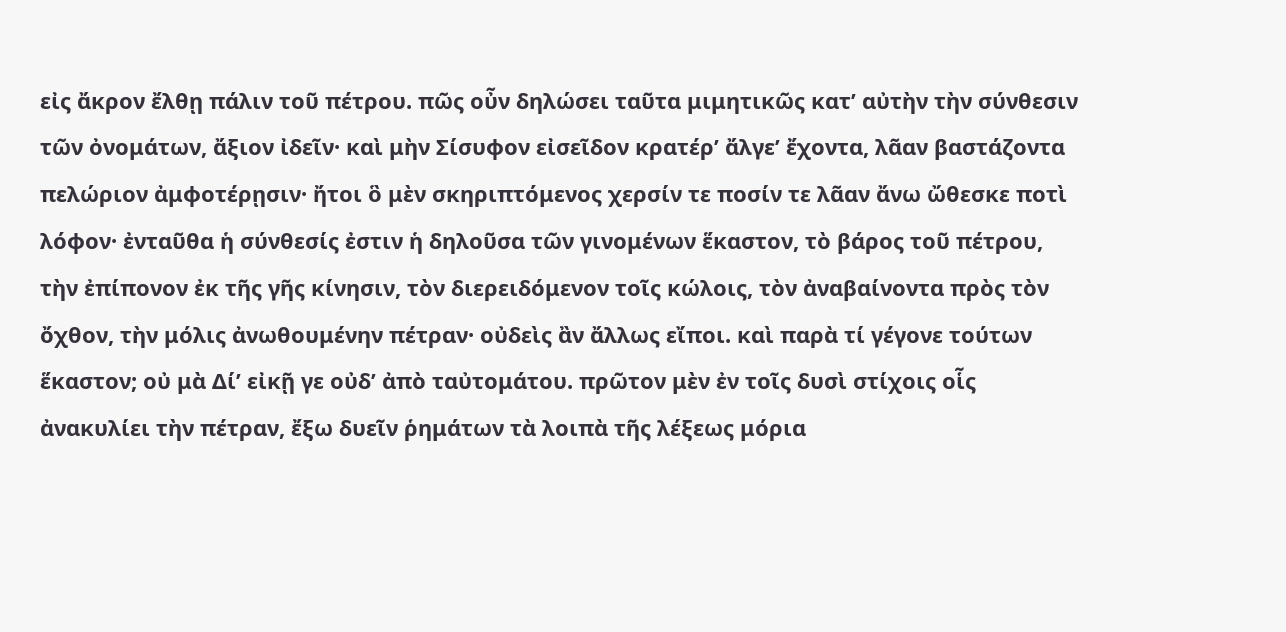εἰς ἄκρον ἔλθῃ πάλιν τοῦ πέτρου. πῶς οὖν δηλώσει ταῦτα μιμητικῶς κατʼ αὐτὴν τὴν σύνθεσιν τῶν ὀνομάτων, ἄξιον ἰδεῖν· καὶ μὴν Σίσυφον εἰσεῖδον κρατέρʼ ἄλγεʼ ἔχοντα, λᾶαν βαστάζοντα πελώριον ἀμφοτέρῃσιν· ἤτοι ὃ μὲν σκηριπτόμενος χερσίν τε ποσίν τε λᾶαν ἄνω ὤθεσκε ποτὶ λόφον· ἐνταῦθα ἡ σύνθεσίς ἐστιν ἡ δηλοῦσα τῶν γινομένων ἕκαστον, τὸ βάρος τοῦ πέτρου, τὴν ἐπίπονον ἐκ τῆς γῆς κίνησιν, τὸν διερειδόμενον τοῖς κώλοις, τὸν ἀναβαίνοντα πρὸς τὸν ὄχθον, τὴν μόλις ἀνωθουμένην πέτραν· οὐδεὶς ἂν ἄλλως εἴποι. καὶ παρὰ τί γέγονε τούτων ἕκαστον; οὐ μὰ Δίʼ εἰκῇ γε οὐδʼ ἀπὸ ταὐτομάτου. πρῶτον μὲν ἐν τοῖς δυσὶ στίχοις οἷς ἀνακυλίει τὴν πέτραν, ἔξω δυεῖν ῥημάτων τὰ λοιπὰ τῆς λέξεως μόρια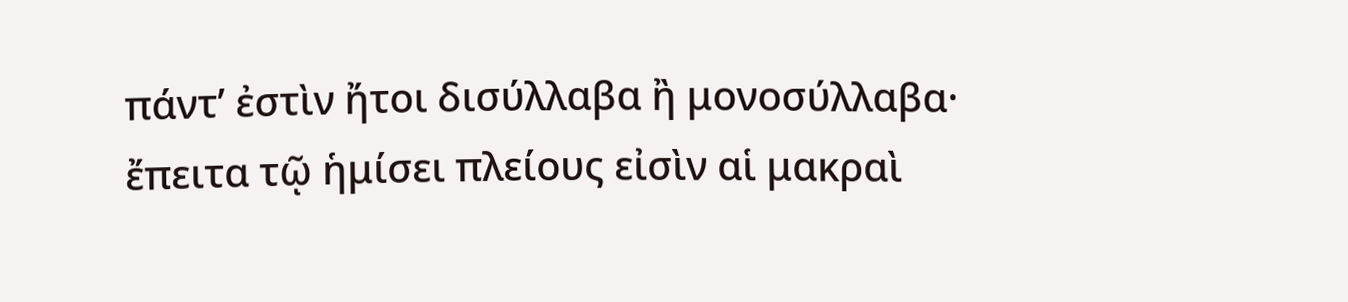πάντʼ ἐστὶν ἤτοι δισύλλαβα ἢ μονοσύλλαβα· ἔπειτα τῷ ἡμίσει πλείους εἰσὶν αἱ μακραὶ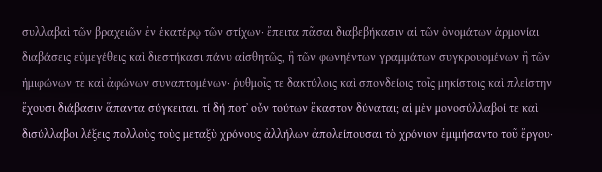συλλαβαὶ τῶν βραχειῶν ἐν ἑκατέρῳ τῶν στίχων· ἔπειτα πᾶσαι διαβεβήκασιν αἱ τῶν ὀνομάτων ἁρμονίαι διαβάσεις εὐμεγέθεις καὶ διεστήκασι πάνυ αἰσθητῶς, ἢ τῶν φωνηέντων γραμμάτων συγκρουομένων ἢ τῶν ἡμιφώνων τε καὶ ἀφώνων συναπτομένων· ῥυθμοῖς τε δακτύλοις καὶ σπονδείοις τοῖς μηκίστοις καὶ πλείστην ἔχουσι διάβασιν ἅπαντα σύγκειται. τί δή ποτʼ οὖν τούτων ἕκαστον δύναται; αἱ μὲν μονοσύλλαβοί τε καὶ δισύλλαβοι λέξεις πολλοὺς τοὺς μεταξὺ χρόνους ἀλλήλων ἀπολείπουσαι τὸ χρόνιον ἐμιμήσαντο τοῦ ἔργου·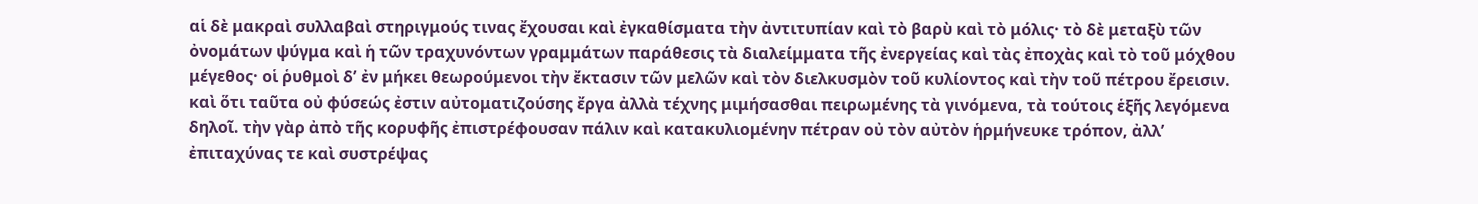αἱ δὲ μακραὶ συλλαβαὶ στηριγμούς τινας ἔχουσαι καὶ ἐγκαθίσματα τὴν ἀντιτυπίαν καὶ τὸ βαρὺ καὶ τὸ μόλις· τὸ δὲ μεταξὺ τῶν ὀνομάτων ψύγμα καὶ ἡ τῶν τραχυνόντων γραμμάτων παράθεσις τὰ διαλείμματα τῆς ἐνεργείας καὶ τὰς ἐποχὰς καὶ τὸ τοῦ μόχθου μέγεθος· οἱ ῥυθμοὶ δʼ ἐν μήκει θεωρούμενοι τὴν ἔκτασιν τῶν μελῶν καὶ τὸν διελκυσμὸν τοῦ κυλίοντος καὶ τὴν τοῦ πέτρου ἔρεισιν. καὶ ὅτι ταῦτα οὐ φύσεώς ἐστιν αὐτοματιζούσης ἔργα ἀλλὰ τέχνης μιμήσασθαι πειρωμένης τὰ γινόμενα, τὰ τούτοις ἑξῆς λεγόμενα δηλοῖ. τὴν γὰρ ἀπὸ τῆς κορυφῆς ἐπιστρέφουσαν πάλιν καὶ κατακυλιομένην πέτραν οὐ τὸν αὐτὸν ἡρμήνευκε τρόπον, ἀλλʼ ἐπιταχύνας τε καὶ συστρέψας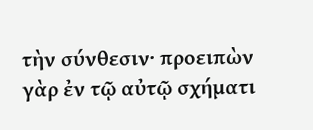τὴν σύνθεσιν· προειπὼν γὰρ ἐν τῷ αὐτῷ σχήματι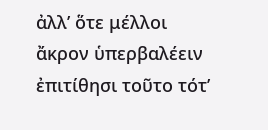ἀλλʼ ὅτε μέλλοι ἄκρον ὑπερβαλέειν ἐπιτίθησι τοῦτο τότʼ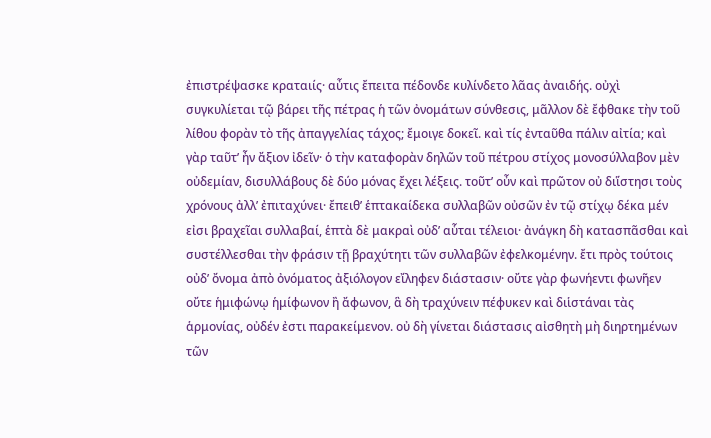ἐπιστρέψασκε κραταιίς· αὖτις ἔπειτα πέδονδε κυλίνδετο λᾶας ἀναιδής. οὐχὶ συγκυλίεται τῷ βάρει τῆς πέτρας ἡ τῶν ὀνομάτων σύνθεσις, μᾶλλον δὲ ἔφθακε τὴν τοῦ λίθου φορὰν τὸ τῆς ἀπαγγελίας τάχος; ἔμοιγε δοκεῖ. καὶ τίς ἐνταῦθα πάλιν αἰτία; καὶ γὰρ ταῦτʼ ἦν ἄξιον ἰδεῖν· ὁ τὴν καταφορὰν δηλῶν τοῦ πέτρου στίχος μονοσύλλαβον μὲν οὐδεμίαν, δισυλλάβους δὲ δύο μόνας ἔχει λέξεις. τοῦτʼ οὖν καὶ πρῶτον οὐ διἵστησι τοὺς χρόνους ἀλλʼ ἐπιταχύνει· ἔπειθʼ ἑπτακαίδεκα συλλαβῶν οὐσῶν ἐν τῷ στίχῳ δέκα μέν εἰσι βραχεῖαι συλλαβαί, ἑπτὰ δὲ μακραὶ οὐδʼ αὗται τέλειοι· ἀνάγκη δὴ κατασπᾶσθαι καὶ συστέλλεσθαι τὴν φράσιν τῇ βραχύτητι τῶν συλλαβῶν ἐφελκομένην. ἔτι πρὸς τούτοις οὐδʼ ὄνομα ἀπὸ ὀνόματος ἀξιόλογον εἴληφεν διάστασιν· οὔτε γὰρ φωνήεντι φωνῆεν οὔτε ἡμιφώνῳ ἡμίφωνον ἢ ἄφωνον, ἃ δὴ τραχύνειν πέφυκεν καὶ διἱστάναι τὰς ἁρμονίας, οὐδέν ἐστι παρακείμενον. οὐ δὴ γίνεται διάστασις αἰσθητὴ μὴ διηρτημένων τῶν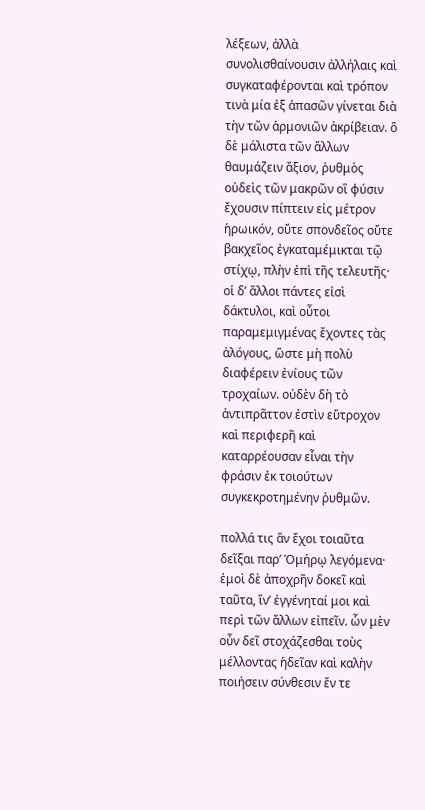λέξεων, ἀλλὰ συνολισθαίνουσιν ἀλλήλαις καὶ συγκαταφέρονται καὶ τρόπον τινὰ μία ἐξ ἁπασῶν γίνεται διὰ τὴν τῶν ἁρμονιῶν ἀκρίβειαν. ὃ δὲ μάλιστα τῶν ἄλλων θαυμάζειν ἄξιον, ῥυθμὸς οὐδεὶς τῶν μακρῶν οἳ φύσιν ἔχουσιν πίπτειν εἰς μέτρον ἡρωικόν, οὔτε σπονδεῖος οὔτε βακχεῖος ἐγκαταμέμικται τῷ στίχῳ, πλὴν ἐπὶ τῆς τελευτῆς· οἱ δʼ ἄλλοι πάντες εἰσὶ δάκτυλοι, καὶ οὗτοι παραμεμιγμένας ἔχοντες τὰς ἀλόγους, ὥστε μὴ πολὺ διαφέρειν ἐνίους τῶν τροχαίων. οὐδὲν δὴ τὸ ἀντιπρᾶττον ἐστὶν εὔτροχον καὶ περιφερῆ καὶ καταρρέουσαν εἶναι τὴν φράσιν ἐκ τοιούτων συγκεκροτημένην ῥυθμῶν.

πολλά τις ἂν ἔχοι τοιαῦτα δεῖξαι παρʼ Ὁμήρῳ λεγόμενα· ἐμοὶ δὲ ἀποχρῆν δοκεῖ καὶ ταῦτα, ἵνʼ ἐγγένηταί μοι καὶ περὶ τῶν ἄλλων εἰπεῖν. ὧν μὲν οὖν δεῖ στοχάζεσθαι τοὺς μέλλοντας ἡδεῖαν καὶ καλὴν ποιήσειν σύνθεσιν ἔν τε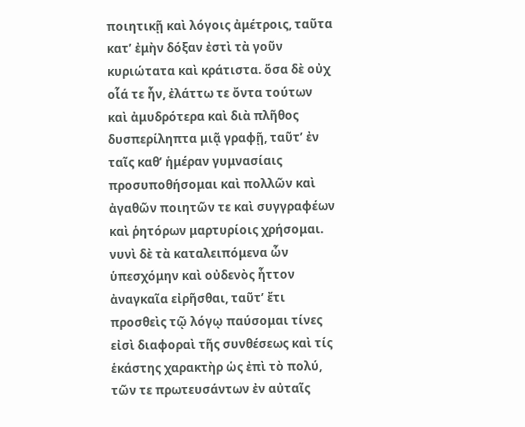ποιητικῇ καὶ λόγοις ἀμέτροις, ταῦτα κατʼ ἐμὴν δόξαν ἐστὶ τὰ γοῦν κυριώτατα καὶ κράτιστα. ὅσα δὲ οὐχ οἷά τε ἦν, ἐλάττω τε ὄντα τούτων καὶ ἀμυδρότερα καὶ διὰ πλῆθος δυσπερίληπτα μιᾷ γραφῇ, ταῦτʼ ἐν ταῖς καθʼ ἡμέραν γυμνασίαις προσυποθήσομαι καὶ πολλῶν καὶ ἀγαθῶν ποιητῶν τε καὶ συγγραφέων καὶ ῥητόρων μαρτυρίοις χρήσομαι. νυνὶ δὲ τὰ καταλειπόμενα ὧν ὑπεσχόμην καὶ οὐδενὸς ἧττον ἀναγκαῖα εἰρῆσθαι, ταῦτʼ ἔτι προσθεὶς τῷ λόγῳ παύσομαι τίνες εἰσὶ διαφοραὶ τῆς συνθέσεως καὶ τίς ἑκάστης χαρακτὴρ ὡς ἐπὶ τὸ πολύ, τῶν τε πρωτευσάντων ἐν αὐταῖς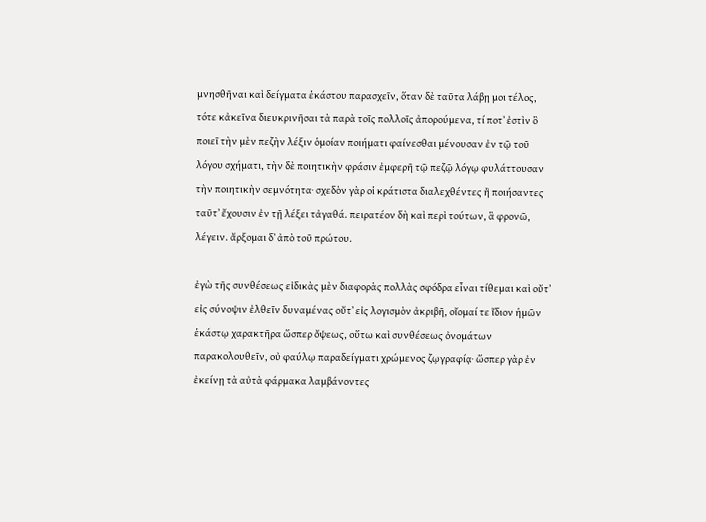μνησθῆναι καὶ δείγματα ἑκάστου παρασχεῖν, ὅταν δὲ ταῦτα λάβῃ μοι τέλος, τότε κἀκεῖνα διευκρινῆσαι τὰ παρὰ τοῖς πολλοῖς ἀπορούμενα, τί ποτʼ ἐστὶν ὃ ποιεῖ τὴν μὲν πεζὴν λέξιν ὁμοίαν ποιήματι φαίνεσθαι μένουσαν ἐν τῷ τοῦ λόγου σχήματι, τὴν δὲ ποιητικὴν φράσιν ἐμφερῆ τῷ πεζῷ λόγῳ φυλάττουσαν τὴν ποιητικὴν σεμνότητα· σχεδὸν γὰρ οἱ κράτιστα διαλεχθέντες ἢ ποιήσαντες ταῦτʼ ἔχουσιν ἐν τῇ λέξει τἀγαθά. πειρατέον δὴ καὶ περὶ τούτων, ἃ φρονῶ, λέγειν. ἄρξομαι δʼ ἀπὸ τοῦ πρώτου.

ἐγὼ τῆς συνθέσεως εἰδικὰς μὲν διαφορὰς πολλὰς σφόδρα εἶναι τίθεμαι καὶ οὔτʼ εἰς σύνοψιν ἐλθεῖν δυναμένας οὔτʼ εἰς λογισμὸν ἀκριβῆ, οἴομαί τε ἴδιον ἡμῶν ἑκάστῳ χαρακτῆρα ὥσπερ ὄψεως, οὕτω καὶ συνθέσεως ὀνομάτων παρακολουθεῖν, οὐ φαύλῳ παραδείγματι χρώμενος ζῳγραφίᾳ· ὥσπερ γὰρ ἐν ἐκείνῃ τὰ αὐτὰ φάρμακα λαμβάνοντες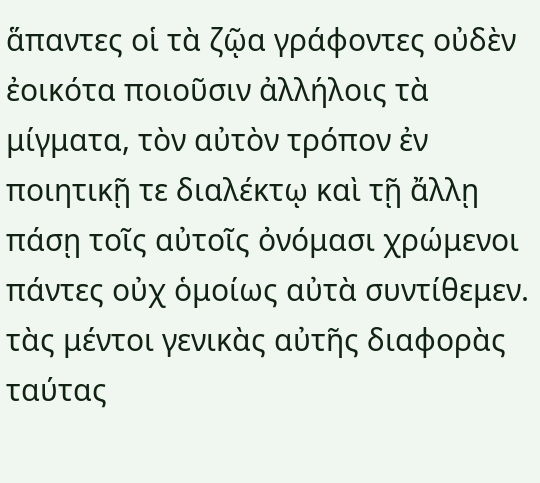ἅπαντες οἱ τὰ ζῷα γράφοντες οὐδὲν ἐοικότα ποιοῦσιν ἀλλήλοις τὰ μίγματα, τὸν αὐτὸν τρόπον ἐν ποιητικῇ τε διαλέκτῳ καὶ τῇ ἄλλῃ πάσῃ τοῖς αὐτοῖς ὀνόμασι χρώμενοι πάντες οὐχ ὁμοίως αὐτὰ συντίθεμεν. τὰς μέντοι γενικὰς αὐτῆς διαφορὰς ταύτας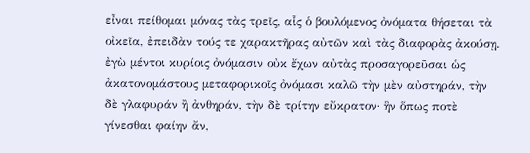εἶναι πείθομαι μόνας τὰς τρεῖς, αἷς ὁ βουλόμενος ὀνόματα θήσεται τὰ οἰκεῖα, ἐπειδὰν τούς τε χαρακτῆρας αὐτῶν καὶ τὰς διαφορὰς ἀκούσῃ. ἐγὼ μέντοι κυρίοις ὀνόμασιν οὐκ ἔχων αὐτὰς προσαγορεῦσαι ὡς ἀκατονομάστους μεταφορικοῖς ὀνόμασι καλῶ τὴν μὲν αὐστηράν, τὴν δὲ γλαφυράν ἢ ἀνθηράν, τὴν δὲ τρίτην εὔκρατον· ἣν ὅπως ποτὲ γίνεσθαι φαίην ἄν,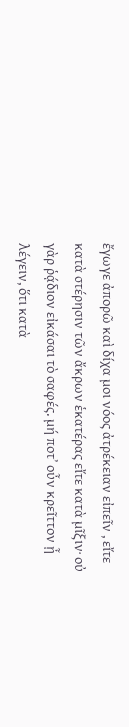ἔγωγε ἀπορῶ καὶ δίχα μοι νόος ἀτρέκειαν εἰπεῖν , εἴτε κατὰ στέρησιν τῶν ἄκρων ἑκατέρας εἴτε κατὰ μῖξιν· οὐ γὰρ ῥᾴδιον εἰκάσαι τὸ σαφές. μή ποτʼ οὖν κρεῖττον ᾖ λέγειν, ὅτι κατὰ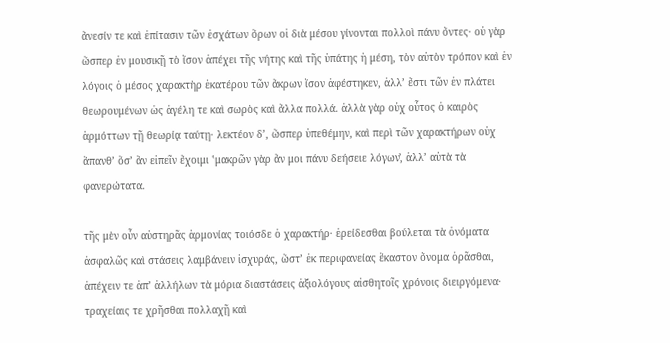ἄνεσίν τε καὶ ἐπίτασιν τῶν ἐσχάτων ὅρων οἱ διὰ μέσου γίνονται πολλοὶ πάνυ ὄντες· οὐ γὰρ ὥσπερ ἐν μουσικῇ τὸ ἴσον ἀπέχει τῆς νήτης καὶ τῆς ὑπάτης ἡ μέση, τὸν αὐτὸν τρόπον καὶ ἐν λόγοις ὁ μέσος χαρακτὴρ ἑκατέρου τῶν ἄκρων ἴσον ἀφέστηκεν, ἀλλʼ ἔστι τῶν ἐν πλάτει θεωρουμένων ὡς ἀγέλη τε καὶ σωρὸς καὶ ἄλλα πολλά. ἀλλὰ γὰρ οὐχ οὗτος ὁ καιρὸς ἁρμόττων τῇ θεωρίᾳ ταύτῃ· λεκτέον δʼ, ὥσπερ ὑπεθέμην, καὶ περὶ τῶν χαρακτήρων οὐχ ἅπανθʼ ὅσʼ ἂν εἰπεῖν ἔχοιμι ʽμακρῶν γὰρ ἄν μοι πάνυ δεήσειε λόγων̓, ἀλλʼ αὐτὰ τὰ φανερώτατα.

τῆς μὲν οὖν αὐστηρᾶς ἁρμονίας τοιόσδε ὁ χαρακτήρ· ἐρείδεσθαι βούλεται τὰ ὀνόματα ἀσφαλῶς καὶ στάσεις λαμβάνειν ἰσχυράς, ὥστʼ ἐκ περιφανείας ἕκαστον ὄνομα ὁρᾶσθαι, ἀπέχειν τε ἀπʼ ἀλλήλων τὰ μόρια διαστάσεις ἀξιολόγους αἰσθητοῖς χρόνοις διειργόμενα· τραχείαις τε χρῆσθαι πολλαχῇ καὶ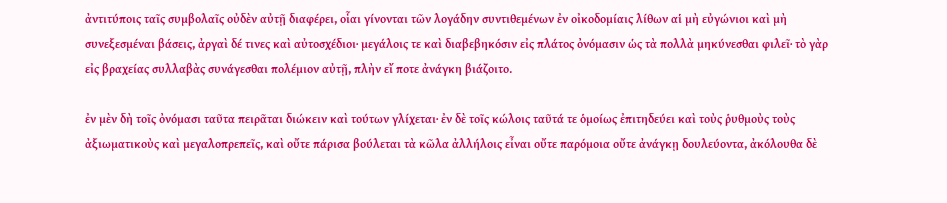ἀντιτύποις ταῖς συμβολαῖς οὐδὲν αὐτῇ διαφέρει, οἷαι γίνονται τῶν λογάδην συντιθεμένων ἐν οἰκοδομίαις λίθων αἱ μὴ εὐγώνιοι καὶ μὴ συνεξεσμέναι βάσεις, ἀργαὶ δέ τινες καὶ αὐτοσχέδιοι· μεγάλοις τε καὶ διαβεβηκόσιν εἰς πλάτος ὀνόμασιν ὡς τὰ πολλὰ μηκύνεσθαι φιλεῖ· τὸ γὰρ εἰς βραχείας συλλαβὰς συνάγεσθαι πολέμιον αὐτῇ, πλὴν εἴ ποτε ἀνάγκη βιάζοιτο.

ἐν μὲν δὴ τοῖς ὀνόμασι ταῦτα πειρᾶται διώκειν καὶ τούτων γλίχεται· ἐν δὲ τοῖς κώλοις ταῦτά τε ὁμοίως ἐπιτηδεύει καὶ τοὺς ῥυθμοὺς τοὺς ἀξιωματικοὺς καὶ μεγαλοπρεπεῖς, καὶ οὔτε πάρισα βούλεται τὰ κῶλα ἀλλήλοις εἶναι οὔτε παρόμοια οὔτε ἀνάγκῃ δουλεύοντα, ἀκόλουθα δὲ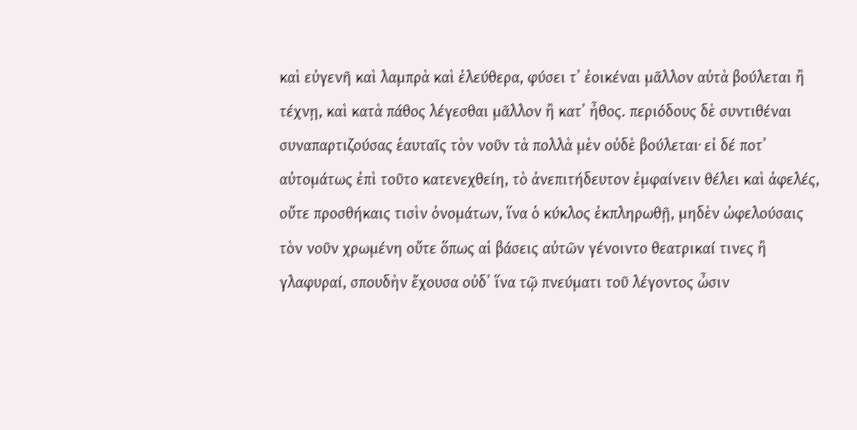καὶ εὐγενῆ καὶ λαμπρὰ καὶ ἐλεύθερα, φύσει τʼ ἐοικέναι μᾶλλον αὐτὰ βούλεται ἢ τέχνῃ, καὶ κατὰ πάθος λέγεσθαι μᾶλλον ἢ κατʼ ἦθος. περιόδους δὲ συντιθέναι συναπαρτιζούσας ἑαυταῖς τὸν νοῦν τὰ πολλὰ μὲν οὐδὲ βούλεται· εἰ δέ ποτʼ αὐτομάτως ἐπὶ τοῦτο κατενεχθείη, τὸ ἀνεπιτήδευτον ἐμφαίνειν θέλει καὶ ἀφελές, οὔτε προσθήκαις τισὶν ὀνομάτων, ἵνα ὁ κύκλος ἐκπληρωθῇ, μηδὲν ὠφελούσαις τὸν νοῦν χρωμένη οὔτε ὅπως αἱ βάσεις αὐτῶν γένοιντο θεατρικαί τινες ἢ γλαφυραί, σπουδὴν ἔχουσα οὐδʼ ἵνα τῷ πνεύματι τοῦ λέγοντος ὦσιν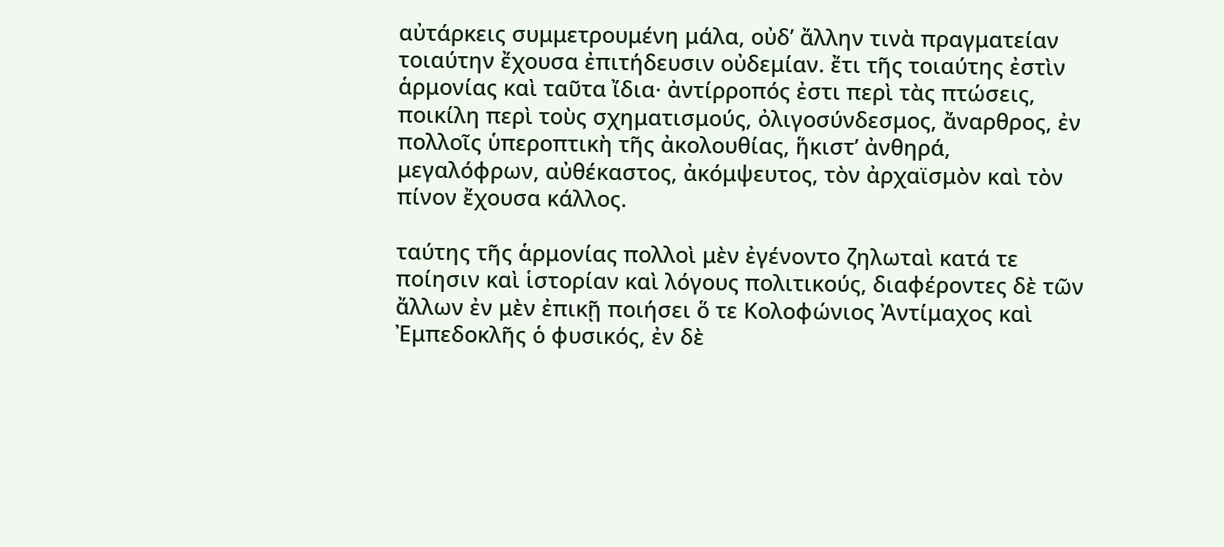αὐτάρκεις συμμετρουμένη μάλα, οὐδʼ ἄλλην τινὰ πραγματείαν τοιαύτην ἔχουσα ἐπιτήδευσιν οὐδεμίαν. ἔτι τῆς τοιαύτης ἐστὶν ἁρμονίας καὶ ταῦτα ἴδια· ἀντίρροπός ἐστι περὶ τὰς πτώσεις, ποικίλη περὶ τοὺς σχηματισμούς, ὀλιγοσύνδεσμος, ἄναρθρος, ἐν πολλοῖς ὑπεροπτικὴ τῆς ἀκολουθίας, ἥκιστʼ ἀνθηρά, μεγαλόφρων, αὐθέκαστος, ἀκόμψευτος, τὸν ἀρχαϊσμὸν καὶ τὸν πίνον ἔχουσα κάλλος.

ταύτης τῆς ἁρμονίας πολλοὶ μὲν ἐγένοντο ζηλωταὶ κατά τε ποίησιν καὶ ἱστορίαν καὶ λόγους πολιτικούς, διαφέροντες δὲ τῶν ἄλλων ἐν μὲν ἐπικῇ ποιήσει ὅ τε Κολοφώνιος Ἀντίμαχος καὶ Ἐμπεδοκλῆς ὁ φυσικός, ἐν δὲ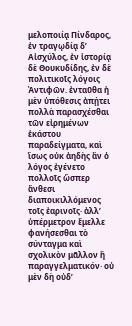μελοποιίᾳ Πίνδαρος, ἐν τραγῳδίᾳ δʼ Αἰσχύλος, ἐν ἱστορίᾳ δὲ Θουκυδίδης, ἐν δὲ πολιτικοῖς λόγοις Ἀντιφῶν. ἐνταῦθα ἡ μὲν ὑπόθεσις ἀπῄτει πολλὰ παρασχέσθαι τῶν εἰρημένων ἑκάστου παραδείγματα, καὶ ἴσως οὐκ ἀηδὴς ἂν ὁ λόγος ἐγένετο πολλοῖς ὥσπερ ἄνθεσι διαποικιλλόμενος τοῖς ἐαρινοῖς· ἀλλʼ ὑπέρμετρον ἔμελλε φανήσεσθαι τὸ σύνταγμα καὶ σχολικὸν μᾶλλον ἢ παραγγελματικόν· οὐ μὲν δὴ οὐδʼ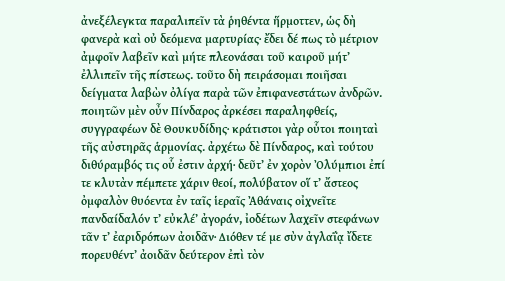ἀνεξέλεγκτα παραλιπεῖν τὰ ῥηθέντα ἥρμοττεν, ὡς δὴ φανερὰ καὶ οὐ δεόμενα μαρτυρίας· ἔδει δέ πως τὸ μέτριον ἀμφοῖν λαβεῖν καὶ μήτε πλεονάσαι τοῦ καιροῦ μήτʼ ἐλλιπεῖν τῆς πίστεως. τοῦτο δὴ πειράσομαι ποιῆσαι δείγματα λαβὼν ὀλίγα παρὰ τῶν ἐπιφανεστάτων ἀνδρῶν. ποιητῶν μὲν οὖν Πίνδαρος ἀρκέσει παραληφθείς, συγγραφέων δὲ Θουκυδίδης· κράτιστοι γὰρ οὗτοι ποιηταὶ τῆς αὐστηρᾶς ἁρμονίας. ἀρχέτω δὲ Πίνδαρος, καὶ τούτου διθύραμβός τις οὗ ἐστιν ἀρχή· δεῦτʼ ἐν χορὸν Ὀλύμπιοι ἐπί τε κλυτὰν πέμπετε χάριν θεοί, πολύβατον οἵ τʼ ἄστεος ὀμφαλὸν θυόεντα ἐν ταῖς ἱεραῖς Ἀθάναις οἰχνεῖτε πανδαίδαλόν τʼ εὐκλέʼ ἀγοράν, ἰοδέτων λαχεῖν στεφάνων τᾶν τʼ ἐαριδρόπων ἀοιδᾶν· Διόθεν τέ με σὺν ἀγλαΐᾳ ἴδετε πορευθέντʼ ἀοιδᾶν δεύτερον ἐπὶ τὸν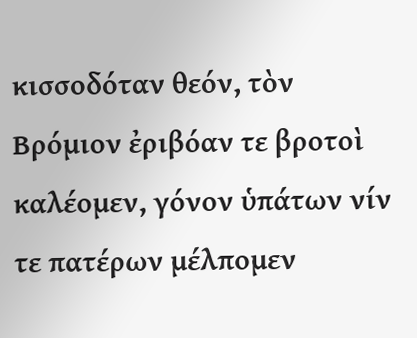κισσοδόταν θεόν, τὸν Βρόμιον ἐριβόαν τε βροτοὶ καλέομεν, γόνον ὑπάτων νίν τε πατέρων μέλπομεν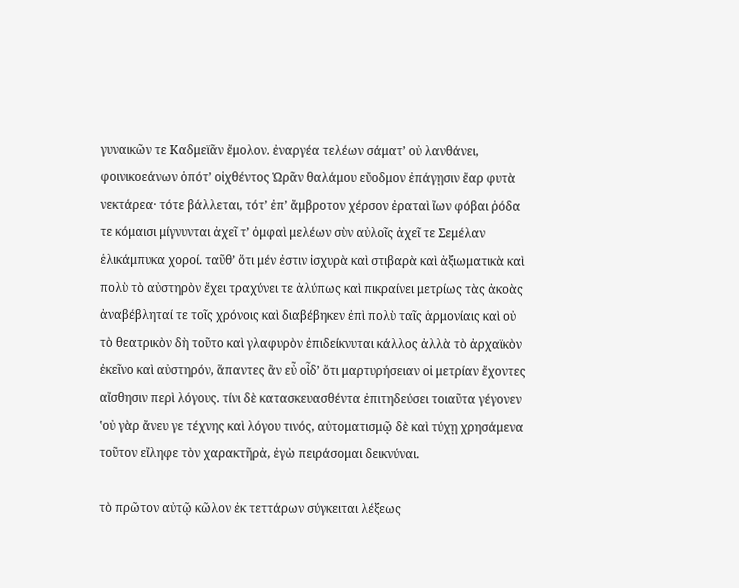γυναικῶν τε Καδμεϊᾶν ἔμολον. ἐναργέα τελέων σάματʼ οὐ λανθάνει, φοινικοεάνων ὁπότʼ οἰχθέντος Ὡρᾶν θαλάμου εὔοδμον ἐπάγῃσιν ἔαρ φυτὰ νεκτάρεα· τότε βάλλεται, τότʼ ἐπʼ ἄμβροτον χέρσον ἐραταὶ ἴων φόβαι ῥόδα τε κόμαισι μίγνυνται ἀχεῖ τʼ ὀμφαὶ μελέων σὺν αὐλοῖς ἀχεῖ τε Σεμέλαν ἑλικάμπυκα χοροί. ταῦθʼ ὅτι μέν ἐστιν ἰσχυρὰ καὶ στιβαρὰ καὶ ἀξιωματικὰ καὶ πολὺ τὸ αὐστηρὸν ἔχει τραχύνει τε ἀλύπως καὶ πικραίνει μετρίως τὰς ἀκοὰς ἀναβέβληταί τε τοῖς χρόνοις καὶ διαβέβηκεν ἐπὶ πολὺ ταῖς ἁρμονίαις καὶ οὐ τὸ θεατρικὸν δὴ τοῦτο καὶ γλαφυρὸν ἐπιδείκνυται κάλλος ἀλλὰ τὸ ἀρχαϊκὸν ἐκεῖνο καὶ αὐστηρόν, ἅπαντες ἂν εὖ οἶδʼ ὅτι μαρτυρήσειαν οἱ μετρίαν ἔχοντες αἴσθησιν περὶ λόγους. τίνι δὲ κατασκευασθέντα ἐπιτηδεύσει τοιαῦτα γέγονεν ʽοὐ γὰρ ἄνευ γε τέχνης καὶ λόγου τινός, αὐτοματισμῷ δὲ καὶ τύχῃ χρησάμενα τοῦτον εἴληφε τὸν χαρακτῆρἀ, ἐγὼ πειράσομαι δεικνύναι.

τὸ πρῶτον αὐτῷ κῶλον ἐκ τεττάρων σύγκειται λέξεως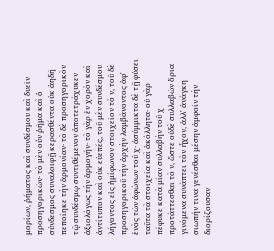μορίων, ῥήματος καὶ συνδέσμου καὶ δυεῖν προσηγορικῶν· τὸ μὲν οὖν ῥῆμα καὶ ὁ σύνδεσμος συναλοιφῇ κερασθέντα οὐκ ἀηδῆ πεποίηκε τὴν ἁρμονίαν· τὸ δὲ προσηγορικὸν τῷ συνδέσμῳ συντιθέμενον ἀποτετράχυκεν ἀξιολόγως τὴν ἁρμογήν· τὸ γὰρ ἐν χορὸν καὶ ἀντίτυπον καὶ οὐκ εὐεπές, τοῦ μὲν συνδέσμου λήγοντος εἰς ἡμίφωνον στοιχεῖον τὸ ν, τοῦ δὲ προσηγορικοῦ τὴν ἀρχὴν λαμβάνοντος ἀφʼ ἑνὸς τῶν ἀφώνων τοῦ χ· ἀσύμμικτα δὲ τῇ φύσει ταῦτα τὰ στοιχεῖα καὶ ἀκόλλητα· οὐ γὰρ πέφυκε κατὰ μίαν συλλαβὴν τοῦ χ προτάττεσθαι τὸ ν, ὥστε οὐδὲ συλλαβῶν ὅρια γινόμενα συνάπτει τὸν ἦχον, ἀλλʼ ἀνάγκη σιωπήν τινα γενέσθαι μέσην ἀμφοῖν τὴν διορίζουσαν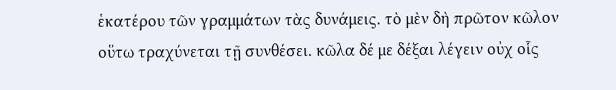ἑκατέρου τῶν γραμμάτων τὰς δυνάμεις. τὸ μὲν δὴ πρῶτον κῶλον οὕτω τραχύνεται τῇ συνθέσει. κῶλα δέ με δέξαι λέγειν οὐχ οἷς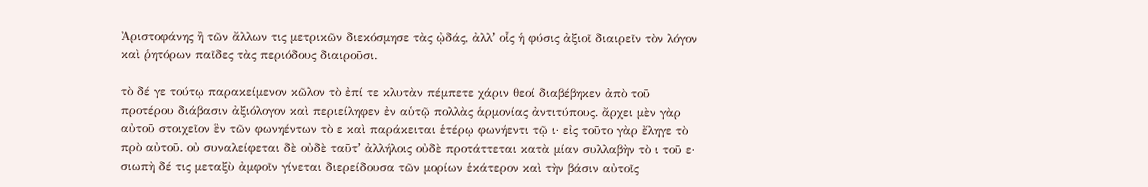Ἀριστοφάνης ἢ τῶν ἄλλων τις μετρικῶν διεκόσμησε τὰς ᾠδάς, ἀλλʼ οἷς ἡ φύσις ἀξιοῖ διαιρεῖν τὸν λόγον καὶ ῥητόρων παῖδες τὰς περιόδους διαιροῦσι.

τὸ δέ γε τούτῳ παρακείμενον κῶλον τὸ ἐπί τε κλυτὰν πέμπετε χάριν θεοί διαβέβηκεν ἀπὸ τοῦ προτέρου διάβασιν ἀξιόλογον καὶ περιείληφεν ἐν αὑτῷ πολλὰς ἁρμονίας ἀντιτύπους. ἄρχει μὲν γὰρ αὐτοῦ στοιχεῖον ἓν τῶν φωνηέντων τὸ ε καὶ παράκειται ἑτέρῳ φωνήεντι τῷ ι· εἰς τοῦτο γὰρ ἔληγε τὸ πρὸ αὐτοῦ. οὐ συναλείφεται δὲ οὐδὲ ταῦτʼ ἀλλήλοις οὐδὲ προτάττεται κατὰ μίαν συλλαβὴν τὸ ι τοῦ ε· σιωπὴ δέ τις μεταξὺ ἀμφοῖν γίνεται διερείδουσα τῶν μορίων ἑκάτερον καὶ τὴν βάσιν αὐτοῖς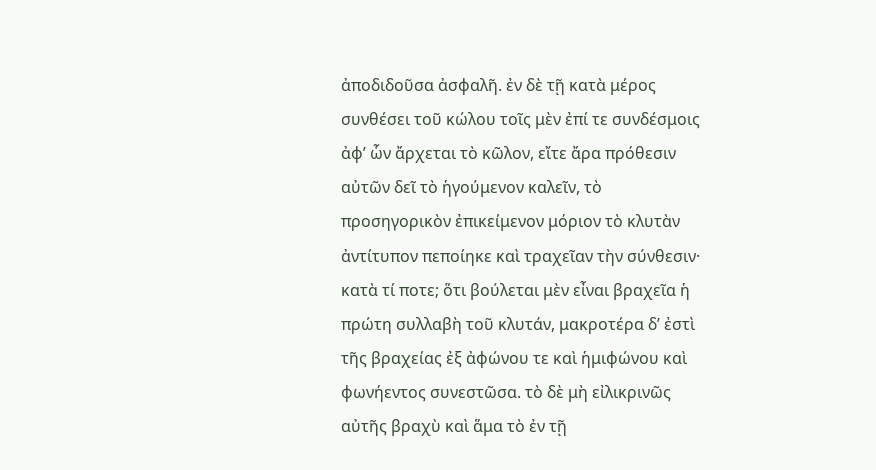ἀποδιδοῦσα ἀσφαλῆ. ἐν δὲ τῇ κατὰ μέρος συνθέσει τοῦ κώλου τοῖς μὲν ἐπί τε συνδέσμοις ἀφʼ ὧν ἄρχεται τὸ κῶλον, εἴτε ἄρα πρόθεσιν αὐτῶν δεῖ τὸ ἡγούμενον καλεῖν, τὸ προσηγορικὸν ἐπικείμενον μόριον τὸ κλυτὰν ἀντίτυπον πεποίηκε καὶ τραχεῖαν τὴν σύνθεσιν· κατὰ τί ποτε; ὅτι βούλεται μὲν εἶναι βραχεῖα ἡ πρώτη συλλαβὴ τοῦ κλυτάν, μακροτέρα δʼ ἐστὶ τῆς βραχείας ἐξ ἀφώνου τε καὶ ἡμιφώνου καὶ φωνήεντος συνεστῶσα. τὸ δὲ μὴ εἰλικρινῶς αὐτῆς βραχὺ καὶ ἅμα τὸ ἐν τῇ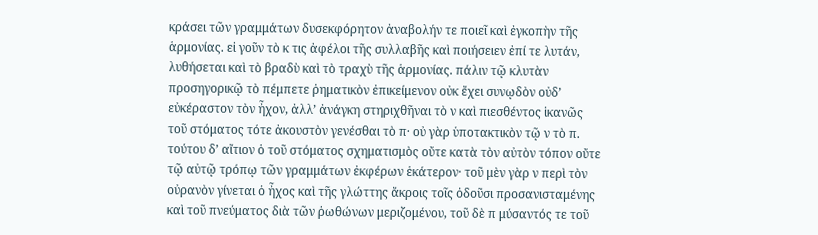κράσει τῶν γραμμάτων δυσεκφόρητον ἀναβολήν τε ποιεῖ καὶ ἐγκοπὴν τῆς ἁρμονίας. εἰ γοῦν τὸ κ τις ἀφέλοι τῆς συλλαβῆς καὶ ποιήσειεν ἐπί τε λυτάν, λυθήσεται καὶ τὸ βραδὺ καὶ τὸ τραχὺ τῆς ἁρμονίας. πάλιν τῷ κλυτὰν προσηγορικῷ τὸ πέμπετε ῥηματικὸν ἐπικείμενον οὐκ ἔχει συνῳδὸν οὐδʼ εὐκέραστον τὸν ἦχον, ἀλλʼ ἀνάγκη στηριχθῆναι τὸ ν καὶ πιεσθέντος ἱκανῶς τοῦ στόματος τότε ἀκουστὸν γενέσθαι τὸ π· οὐ γὰρ ὑποτακτικὸν τῷ ν τὸ π. τούτου δʼ αἴτιον ὁ τοῦ στόματος σχηματισμὸς οὔτε κατὰ τὸν αὐτὸν τόπον οὔτε τῷ αὐτῷ τρόπῳ τῶν γραμμάτων ἐκφέρων ἑκάτερον· τοῦ μὲν γὰρ ν περὶ τὸν οὐρανὸν γίνεται ὁ ἦχος καὶ τῆς γλώττης ἄκροις τοῖς ὀδοῦσι προσανισταμένης καὶ τοῦ πνεύματος διὰ τῶν ῥωθώνων μεριζομένου, τοῦ δὲ π μύσαντός τε τοῦ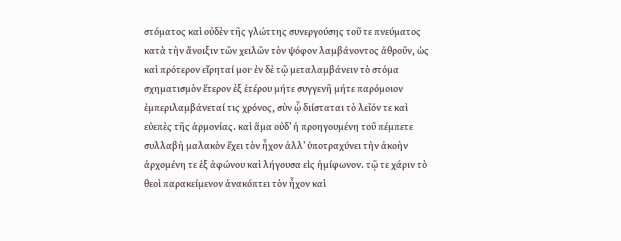στόματος καὶ οὐδὲν τῆς γλώττης συνεργούσης τοῦ τε πνεύματος κατὰ τὴν ἄνοιξιν τῶν χειλῶν τὸν ψόφον λαμβάνοντος ἀθροῦν, ὡς καὶ πρότερον εἴρηταί μοι· ἐν δὲ τῷ μεταλαμβάνειν τὸ στόμα σχηματισμὸν ἕτερον ἐξ ἑτέρου μήτε συγγενῆ μήτε παρόμοιον ἐμπεριλαμβάνεταί τις χρόνος, σὺν ᾧ διίσταται τὸ λεῖόν τε καὶ εὐεπὲς τῆς ἁρμονίας. καὶ ἅμα οὐδʼ ἡ προηγουμένη τοῦ πέμπετε συλλαβὴ μαλακὸν ἔχει τὸν ἦχον ἀλλʼ ὑποτραχύνει τὴν ἀκοὴν ἀρχομένη τε ἐξ ἀφώνου καὶ λήγουσα εἰς ἡμίφωνον. τῷ τε χάριν τὸ θεοὶ παρακείμενον ἀνακόπτει τὸν ἦχον καὶ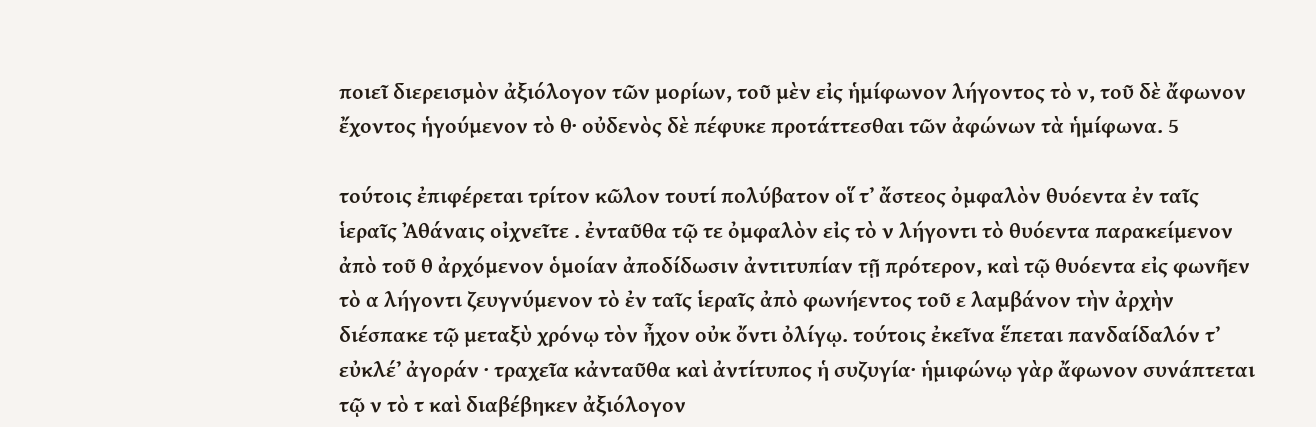ποιεῖ διερεισμὸν ἀξιόλογον τῶν μορίων, τοῦ μὲν εἰς ἡμίφωνον λήγοντος τὸ ν, τοῦ δὲ ἄφωνον ἔχοντος ἡγούμενον τὸ θ· οὐδενὸς δὲ πέφυκε προτάττεσθαι τῶν ἀφώνων τὰ ἡμίφωνα. 5

τούτοις ἐπιφέρεται τρίτον κῶλον τουτί πολύβατον οἵ τʼ ἄστεος ὀμφαλὸν θυόεντα ἐν ταῖς ἱεραῖς Ἀθάναις οἰχνεῖτε . ἐνταῦθα τῷ τε ὀμφαλὸν εἰς τὸ ν λήγοντι τὸ θυόεντα παρακείμενον ἀπὸ τοῦ θ ἀρχόμενον ὁμοίαν ἀποδίδωσιν ἀντιτυπίαν τῇ πρότερον, καὶ τῷ θυόεντα εἰς φωνῆεν τὸ α λήγοντι ζευγνύμενον τὸ ἐν ταῖς ἱεραῖς ἀπὸ φωνήεντος τοῦ ε λαμβάνον τὴν ἀρχὴν διέσπακε τῷ μεταξὺ χρόνῳ τὸν ἦχον οὐκ ὄντι ὀλίγῳ. τούτοις ἐκεῖνα ἕπεται πανδαίδαλόν τʼ εὐκλέʼ ἀγοράν · τραχεῖα κἀνταῦθα καὶ ἀντίτυπος ἡ συζυγία· ἡμιφώνῳ γὰρ ἄφωνον συνάπτεται τῷ ν τὸ τ καὶ διαβέβηκεν ἀξιόλογον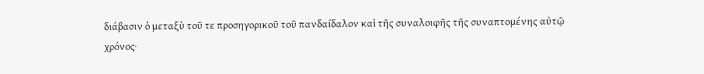διάβασιν ὁ μεταξὺ τοῦ τε προσηγορικοῦ τοῦ πανδαίδαλον καὶ τῆς συναλοιφῆς τῆς συναπτομένης αὐτῷ χρόνος·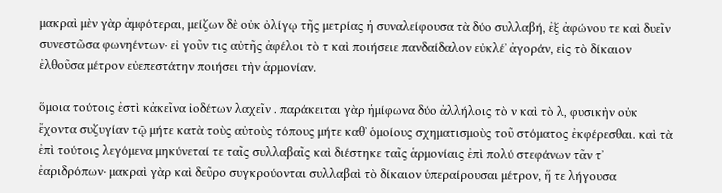μακραὶ μὲν γὰρ ἀμφότεραι, μείζων δὲ οὐκ ὀλίγῳ τῆς μετρίας ἡ συναλείφουσα τὰ δύο συλλαβή, ἐξ ἀφώνου τε καὶ δυεῖν συνεστῶσα φωνηέντων· εἰ γοῦν τις αὐτῆς ἀφέλοι τὸ τ καὶ ποιήσειε πανδαίδαλον εὐκλέʼ ἀγοράν, εἰς τὸ δίκαιον ἐλθοῦσα μέτρον εὐεπεστάτην ποιήσει τὴν ἁρμονίαν.

ὅμοια τούτοις ἐστὶ κἀκεῖνα ἰοδέτων λαχεῖν . παράκειται γὰρ ἡμίφωνα δύο ἀλλήλοις τὸ ν καὶ τὸ λ, φυσικὴν οὐκ ἔχοντα συζυγίαν τῷ μήτε κατὰ τοὺς αὐτοὺς τόπους μήτε καθʼ ὁμοίους σχηματισμοὺς τοῦ στόματος ἐκφέρεσθαι. καὶ τὰ ἐπὶ τούτοις λεγόμενα μηκύνεταί τε ταῖς συλλαβαῖς καὶ διέστηκε ταῖς ἁρμονίαις ἐπὶ πολύ στεφάνων τᾶν τʼ ἐαριδρόπων· μακραὶ γὰρ καὶ δεῦρο συγκρούονται συλλαβαὶ τὸ δίκαιον ὑπεραίρουσαι μέτρον, ἥ τε λήγουσα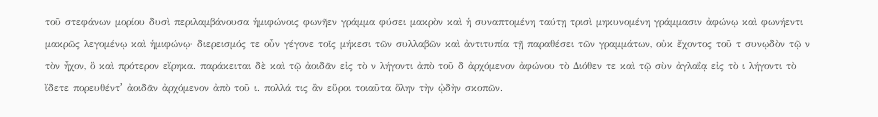τοῦ στεφάνων μορίου δυσὶ περιλαμβάνουσα ἡμιφώνοις φωνῆεν γράμμα φύσει μακρὸν καὶ ἡ συναπτομένη ταύτῃ τρισὶ μηκυνομένη γράμμασιν ἀφώνῳ καὶ φωνήεντι μακρῶς λεγομένῳ καὶ ἡμιφώνῳ· διερεισμός τε οὖν γέγονε τοῖς μήκεσι τῶν συλλαβῶν καὶ ἀντιτυπία τῇ παραθέσει τῶν γραμμάτων, οὐκ ἔχοντος τοῦ τ συνῳδὸν τῷ ν τὸν ἦχον, ὃ καὶ πρότερον εἴρηκα. παράκειται δὲ καὶ τῷ ἀοιδᾶν εἰς τὸ ν λήγοντι ἀπὸ τοῦ δ ἀρχόμενον ἀφώνου τὸ Διόθεν τε καὶ τῷ σὺν ἀγλαΐᾳ εἰς τὸ ι λήγοντι τὸ ἴδετε πορευθέντʼ ἀοιδᾶν ἀρχόμενον ἀπὸ τοῦ ι. πολλά τις ἂν εὕροι τοιαῦτα ὅλην τὴν ᾠδὴν σκοπῶν.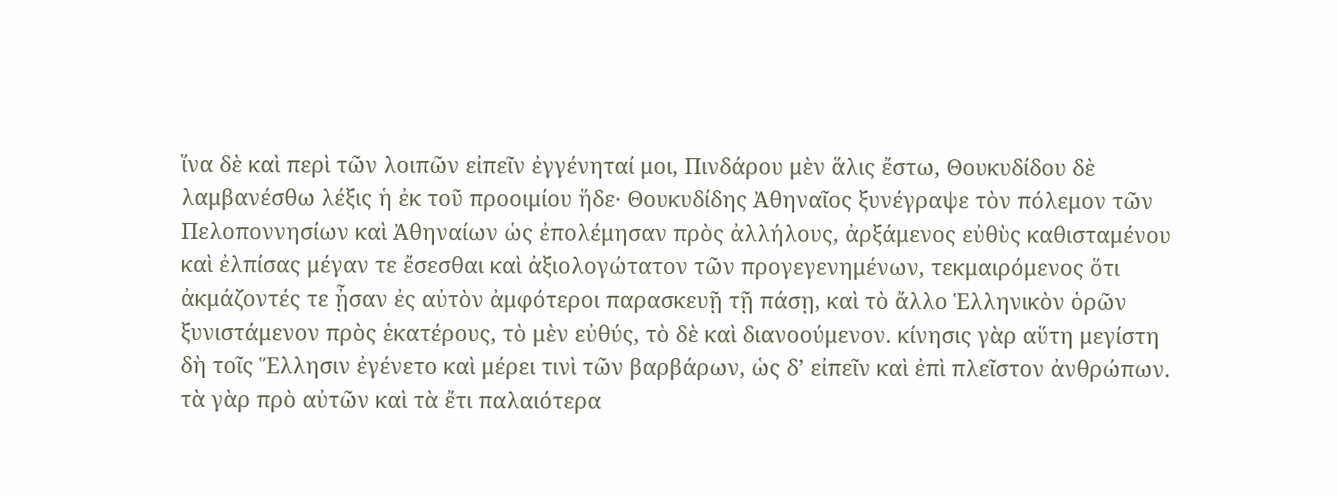ἵνα δὲ καὶ περὶ τῶν λοιπῶν εἰπεῖν ἐγγένηταί μοι, Πινδάρου μὲν ἅλις ἔστω, Θουκυδίδου δὲ λαμβανέσθω λέξις ἡ ἐκ τοῦ προοιμίου ἥδε· Θουκυδίδης Ἀθηναῖος ξυνέγραψε τὸν πόλεμον τῶν Πελοποννησίων καὶ Ἀθηναίων ὡς ἐπολέμησαν πρὸς ἀλλήλους, ἀρξάμενος εὐθὺς καθισταμένου καὶ ἐλπίσας μέγαν τε ἔσεσθαι καὶ ἀξιολογώτατον τῶν προγεγενημένων, τεκμαιρόμενος ὅτι ἀκμάζοντές τε ᾖσαν ἐς αὐτὸν ἀμφότεροι παρασκευῇ τῇ πάσῃ, καὶ τὸ ἄλλο Ἑλληνικὸν ὁρῶν ξυνιστάμενον πρὸς ἑκατέρους, τὸ μὲν εὐθύς, τὸ δὲ καὶ διανοούμενον. κίνησις γὰρ αὕτη μεγίστη δὴ τοῖς Ἕλλησιν ἐγένετο καὶ μέρει τινὶ τῶν βαρβάρων, ὡς δʼ εἰπεῖν καὶ ἐπὶ πλεῖστον ἀνθρώπων. τὰ γὰρ πρὸ αὐτῶν καὶ τὰ ἔτι παλαιότερα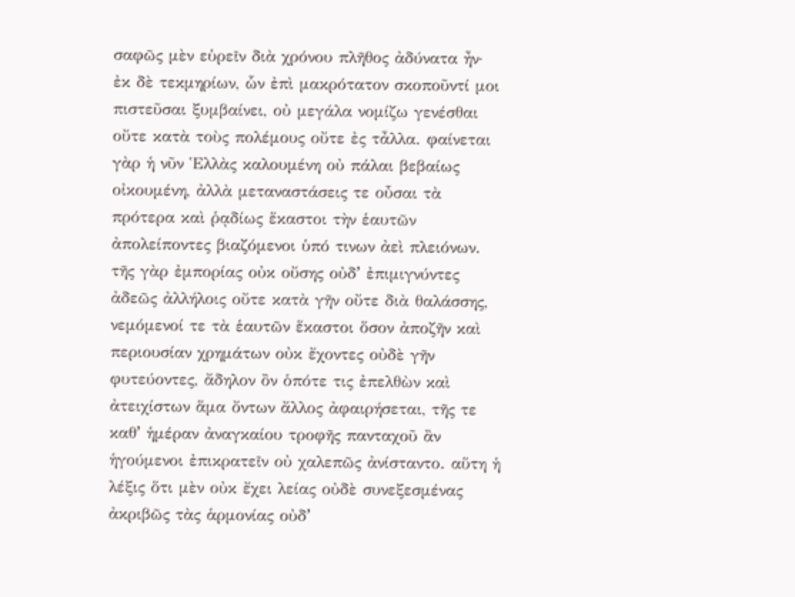σαφῶς μὲν εὑρεῖν διὰ χρόνου πλῆθος ἀδύνατα ἦν· ἐκ δὲ τεκμηρίων, ὧν ἐπὶ μακρότατον σκοποῦντί μοι πιστεῦσαι ξυμβαίνει, οὐ μεγάλα νομίζω γενέσθαι οὔτε κατὰ τοὺς πολέμους οὔτε ἐς τἆλλα. φαίνεται γὰρ ἡ νῦν Ἑλλὰς καλουμένη οὐ πάλαι βεβαίως οἰκουμένη, ἀλλὰ μεταναστάσεις τε οὖσαι τὰ πρότερα καὶ ῥᾳδίως ἕκαστοι τὴν ἑαυτῶν ἀπολείποντες βιαζόμενοι ὑπό τινων ἀεὶ πλειόνων. τῆς γὰρ ἐμπορίας οὐκ οὔσης οὐδʼ ἐπιμιγνύντες ἀδεῶς ἀλλήλοις οὔτε κατὰ γῆν οὔτε διὰ θαλάσσης, νεμόμενοί τε τὰ ἑαυτῶν ἕκαστοι ὅσον ἀποζῆν καὶ περιουσίαν χρημάτων οὐκ ἔχοντες οὐδὲ γῆν φυτεύοντες, ἄδηλον ὂν ὁπότε τις ἐπελθὼν καὶ ἀτειχίστων ἅμα ὄντων ἄλλος ἀφαιρήσεται, τῆς τε καθʼ ἡμέραν ἀναγκαίου τροφῆς πανταχοῦ ἂν ἡγούμενοι ἐπικρατεῖν οὐ χαλεπῶς ἀνίσταντο. αὕτη ἡ λέξις ὅτι μὲν οὐκ ἔχει λείας οὐδὲ συνεξεσμένας ἀκριβῶς τὰς ἁρμονίας οὐδʼ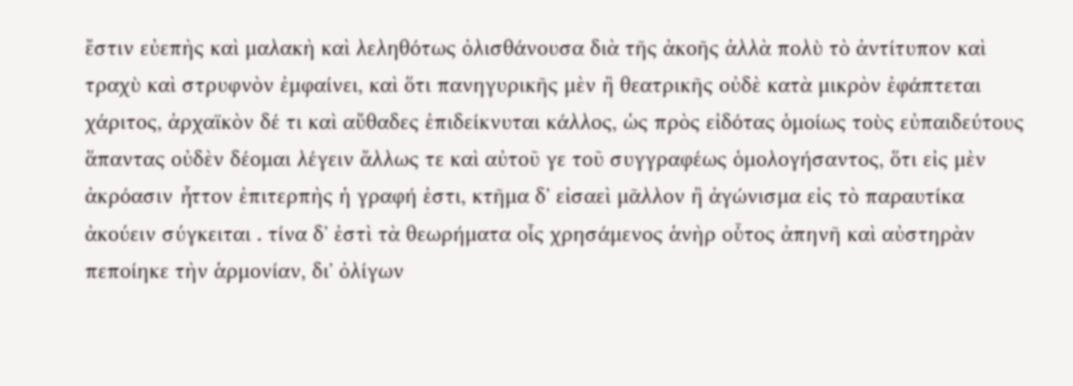ἔστιν εὐεπὴς καὶ μαλακὴ καὶ λεληθότως ὀλισθάνουσα διὰ τῆς ἀκοῆς ἀλλὰ πολὺ τὸ ἀντίτυπον καὶ τραχὺ καὶ στρυφνὸν ἐμφαίνει, καὶ ὅτι πανηγυρικῆς μὲν ἢ θεατρικῆς οὐδὲ κατὰ μικρὸν ἐφάπτεται χάριτος, ἀρχαϊκὸν δέ τι καὶ αὔθαδες ἐπιδείκνυται κάλλος, ὡς πρὸς εἰδότας ὁμοίως τοὺς εὐπαιδεύτους ἅπαντας οὐδὲν δέομαι λέγειν ἄλλως τε καὶ αὐτοῦ γε τοῦ συγγραφέως ὁμολογήσαντος, ὅτι εἰς μὲν ἀκρόασιν ἧττον ἐπιτερπὴς ἡ γραφή ἐστι, κτῆμα δʼ εἰσαεὶ μᾶλλον ἢ ἀγώνισμα εἰς τὸ παραυτίκα ἀκούειν σύγκειται . τίνα δʼ ἐστὶ τὰ θεωρήματα οἷς χρησάμενος ἁνὴρ οὗτος ἀπηνῆ καὶ αὐστηρὰν πεποίηκε τὴν ἁρμονίαν, διʼ ὀλίγων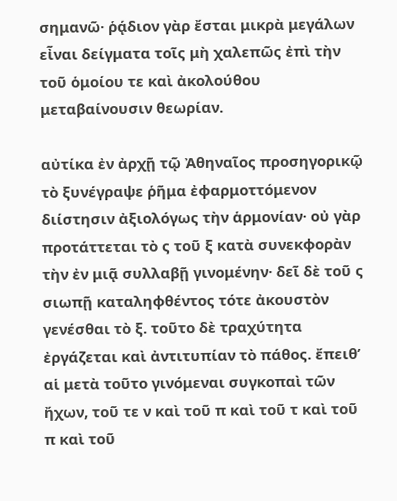σημανῶ· ῥᾴδιον γὰρ ἔσται μικρὰ μεγάλων εἶναι δείγματα τοῖς μὴ χαλεπῶς ἐπὶ τὴν τοῦ ὁμοίου τε καὶ ἀκολούθου μεταβαίνουσιν θεωρίαν.

αὐτίκα ἐν ἀρχῇ τῷ Ἀθηναῖος προσηγορικῷ τὸ ξυνέγραψε ῥῆμα ἐφαρμοττόμενον διίστησιν ἀξιολόγως τὴν ἁρμονίαν· οὐ γὰρ προτάττεται τὸ ς τοῦ ξ κατὰ συνεκφορὰν τὴν ἐν μιᾷ συλλαβῇ γινομένην· δεῖ δὲ τοῦ ς σιωπῇ καταληφθέντος τότε ἀκουστὸν γενέσθαι τὸ ξ. τοῦτο δὲ τραχύτητα ἐργάζεται καὶ ἀντιτυπίαν τὸ πάθος. ἔπειθʼ αἱ μετὰ τοῦτο γινόμεναι συγκοπαὶ τῶν ἤχων, τοῦ τε ν καὶ τοῦ π καὶ τοῦ τ καὶ τοῦ π καὶ τοῦ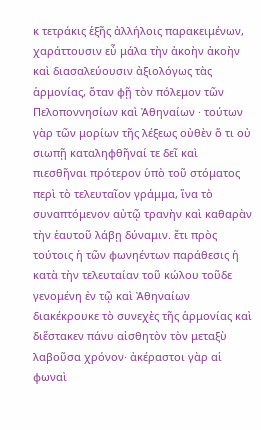κ τετράκις ἑξῆς ἀλλήλοις παρακειμένων, χαράττουσιν εὖ μάλα τὴν ἀκοὴν ἀκοὴν καὶ διασαλεύουσιν ἀξιολόγως τὰς ἁρμονίας, ὅταν φῇ τὸν πόλεμον τῶν Πελοποννησίων καὶ Ἀθηναίων · τούτων γὰρ τῶν μορίων τῆς λέξεως οὐθὲν ὅ τι οὐ σιωπῇ καταληφθῆναί τε δεῖ καὶ πιεσθῆναι πρότερον ὑπὸ τοῦ στόματος περὶ τὸ τελευταῖον γράμμα, ἵνα τὸ συναπτόμενον αὐτῷ τρανὴν καὶ καθαρὰν τὴν ἑαυτοῦ λάβῃ δύναμιν. ἔτι πρὸς τούτοις ἡ τῶν φωνηέντων παράθεσις ἡ κατὰ τὴν τελευταίαν τοῦ κώλου τοῦδε γενομένη ἐν τῷ καὶ Ἀθηναίων διακέκρουκε τὸ συνεχὲς τῆς ἁρμονίας καὶ διἕστακεν πάνυ αἰσθητὸν τὸν μεταξὺ λαβοῦσα χρόνον· ἀκέραστοι γὰρ αἱ φωναὶ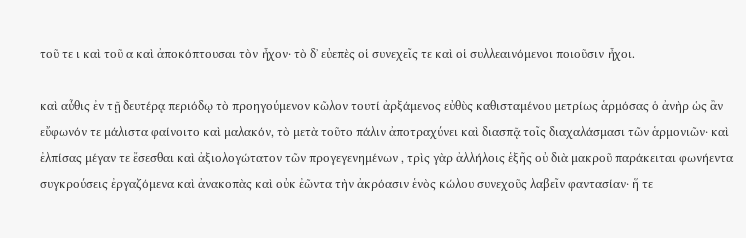τοῦ τε ι καὶ τοῦ α καὶ ἀποκόπτουσαι τὸν ἦχον· τὸ δʼ εὐεπὲς οἱ συνεχεῖς τε καὶ οἱ συλλεαινόμενοι ποιοῦσιν ἦχοι.

καὶ αὖθις ἐν τῇ δευτέρᾳ περιόδῳ τὸ προηγούμενον κῶλον τουτί ἀρξάμενος εὐθὺς καθισταμένου μετρίως ἁρμόσας ὁ ἀνὴρ ὡς ἂν εὔφωνόν τε μάλιστα φαίνοιτο καὶ μαλακόν, τὸ μετὰ τοῦτο πάλιν ἀποτραχύνει καὶ διασπᾷ τοῖς διαχαλάσμασι τῶν ἁρμονιῶν· καὶ ἐλπίσας μέγαν τε ἔσεσθαι καὶ ἀξιολογώτατον τῶν προγεγενημένων , τρὶς γὰρ ἀλλήλοις ἑξῆς οὐ διὰ μακροῦ παράκειται φωνήεντα συγκρούσεις ἐργαζόμενα καὶ ἀνακοπὰς καὶ οὐκ ἐῶντα τὴν ἀκρόασιν ἑνὸς κώλου συνεχοῦς λαβεῖν φαντασίαν· ἥ τε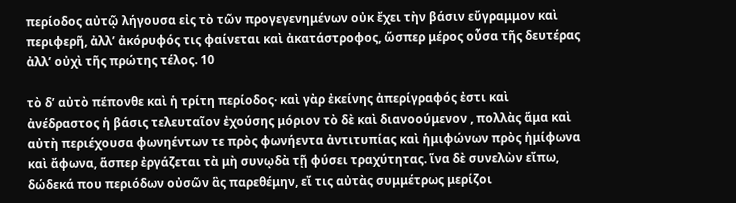περίοδος αὐτῷ λήγουσα εἰς τὸ τῶν προγεγενημένων οὐκ ἔχει τὴν βάσιν εὔγραμμον καὶ περιφερῆ, ἀλλʼ ἀκόρυφός τις φαίνεται καὶ ἀκατάστροφος, ὥσπερ μέρος οὖσα τῆς δευτέρας ἀλλʼ οὐχὶ τῆς πρώτης τέλος. 10

τὸ δʼ αὐτὸ πέπονθε καὶ ἡ τρίτη περίοδος· καὶ γὰρ ἐκείνης ἀπερίγραφός ἐστι καὶ ἀνέδραστος ἡ βάσις τελευταῖον ἐχούσης μόριον τὸ δὲ καὶ διανοούμενον , πολλὰς ἅμα καὶ αὐτὴ περιέχουσα φωνηέντων τε πρὸς φωνήεντα ἀντιτυπίας καὶ ἡμιφώνων πρὸς ἡμίφωνα καὶ ἄφωνα, ἅσπερ ἐργάζεται τὰ μὴ συνῳδὰ τῇ φύσει τραχύτητας. ἵνα δὲ συνελὼν εἴπω, δώδεκά που περιόδων οὐσῶν ἃς παρεθέμην, εἴ τις αὐτὰς συμμέτρως μερίζοι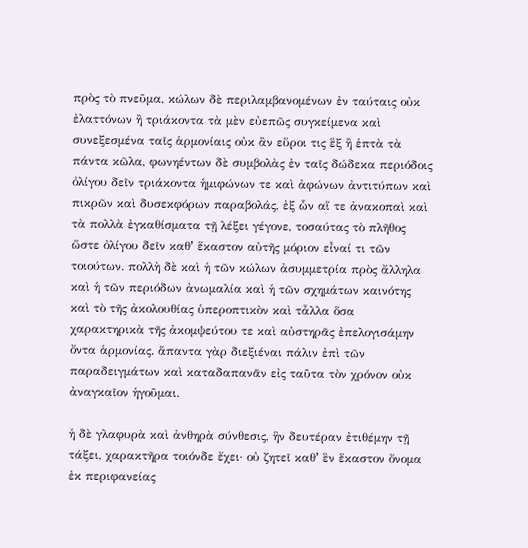πρὸς τὸ πνεῦμα, κώλων δὲ περιλαμβανομένων ἐν ταύταις οὐκ ἐλαττόνων ἢ τριάκοντα τὰ μὲν εὐεπῶς συγκείμενα καὶ συνεξεσμένα ταῖς ἁρμονίαις οὐκ ἂν εὕροι τις ἓξ ἢ ἑπτὰ τὰ πάντα κῶλα, φωνηέντων δὲ συμβολὰς ἐν ταῖς δώδεκα περιόδοις ὀλίγου δεῖν τριάκοντα ἡμιφώνων τε καὶ ἀφώνων ἀντιτύπων καὶ πικρῶν καὶ δυσεκφόρων παραβολάς, ἐξ ὧν αἵ τε ἀνακοπαὶ καὶ τὰ πολλὰ ἐγκαθίσματα τῇ λέξει γέγονε, τοσαύτας τὸ πλῆθος ὥστε ὀλίγου δεῖν καθʼ ἕκαστον αὐτῆς μόριον εἶναί τι τῶν τοιούτων. πολλὴ δὲ καὶ ἡ τῶν κώλων ἀσυμμετρία πρὸς ἄλληλα καὶ ἡ τῶν περιόδων ἀνωμαλία καὶ ἡ τῶν σχημάτων καινότης καὶ τὸ τῆς ἀκολουθίας ὑπεροπτικὸν καὶ τἆλλα ὅσα χαρακτηρικὰ τῆς ἀκομψεύτου τε καὶ αὐστηρᾶς ἐπελογισάμην ὄντα ἁρμονίας. ἅπαντα γὰρ διεξιέναι πάλιν ἐπὶ τῶν παραδειγμάτων καὶ καταδαπανᾶν εἰς ταῦτα τὸν χρόνον οὐκ ἀναγκαῖον ἡγοῦμαι.

ἡ δὲ γλαφυρὰ καὶ ἀνθηρὰ σύνθεσις, ἣν δευτέραν ἐτιθέμην τῇ τάξει, χαρακτῆρα τοιόνδε ἔχει· οὐ ζητεῖ καθʼ ἓν ἕκαστον ὄνομα ἐκ περιφανείας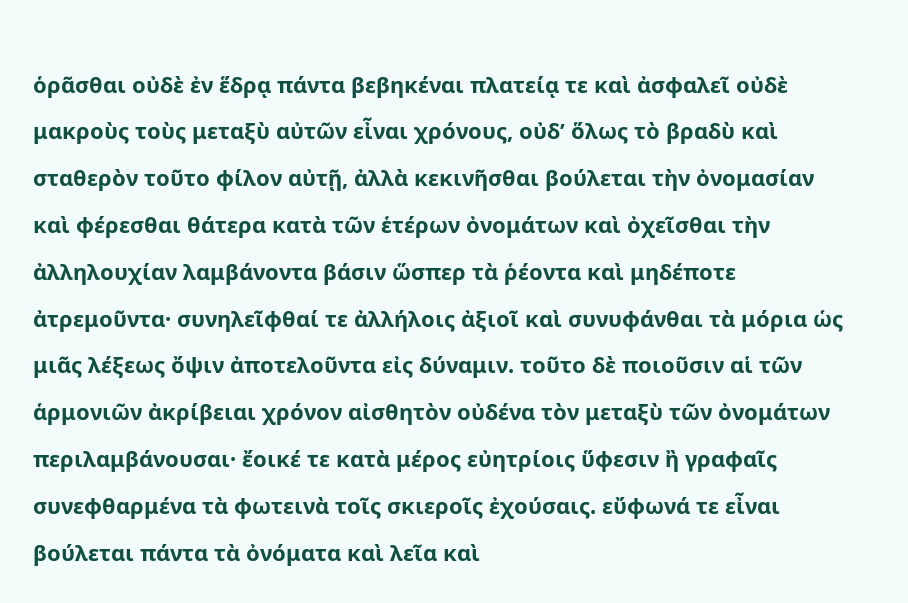ὁρᾶσθαι οὐδὲ ἐν ἕδρᾳ πάντα βεβηκέναι πλατείᾳ τε καὶ ἀσφαλεῖ οὐδὲ μακροὺς τοὺς μεταξὺ αὐτῶν εἶναι χρόνους, οὐδʼ ὅλως τὸ βραδὺ καὶ σταθερὸν τοῦτο φίλον αὐτῇ, ἀλλὰ κεκινῆσθαι βούλεται τὴν ὀνομασίαν καὶ φέρεσθαι θάτερα κατὰ τῶν ἑτέρων ὀνομάτων καὶ ὀχεῖσθαι τὴν ἀλληλουχίαν λαμβάνοντα βάσιν ὥσπερ τὰ ῥέοντα καὶ μηδέποτε ἀτρεμοῦντα· συνηλεῖφθαί τε ἀλλήλοις ἀξιοῖ καὶ συνυφάνθαι τὰ μόρια ὡς μιᾶς λέξεως ὄψιν ἀποτελοῦντα εἰς δύναμιν. τοῦτο δὲ ποιοῦσιν αἱ τῶν ἁρμονιῶν ἀκρίβειαι χρόνον αἰσθητὸν οὐδένα τὸν μεταξὺ τῶν ὀνομάτων περιλαμβάνουσαι· ἔοικέ τε κατὰ μέρος εὐητρίοις ὕφεσιν ἢ γραφαῖς συνεφθαρμένα τὰ φωτεινὰ τοῖς σκιεροῖς ἐχούσαις. εὔφωνά τε εἶναι βούλεται πάντα τὰ ὀνόματα καὶ λεῖα καὶ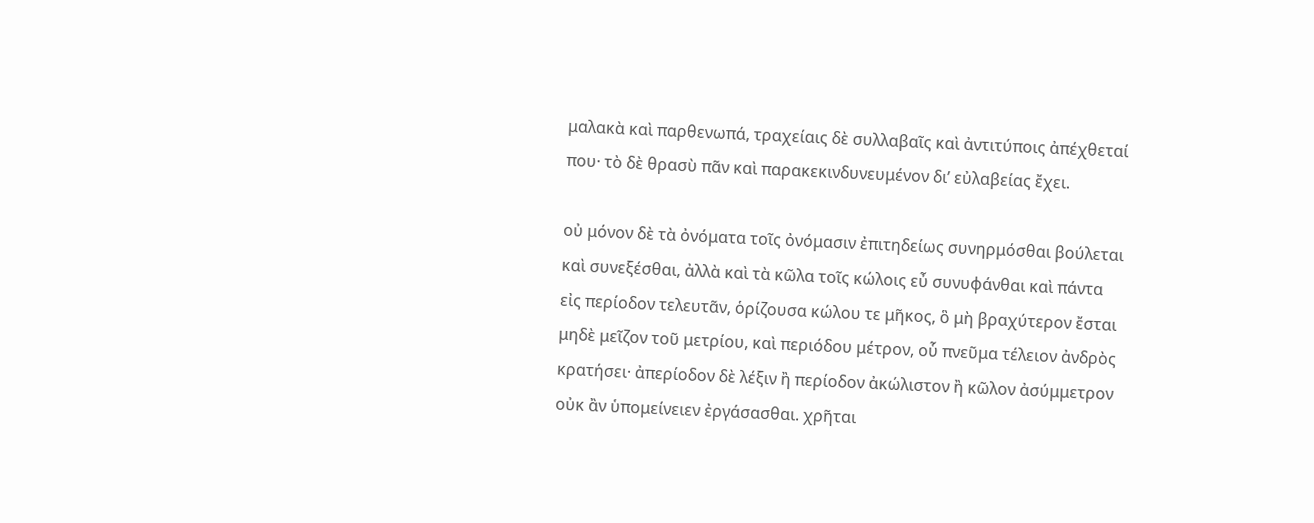μαλακὰ καὶ παρθενωπά, τραχείαις δὲ συλλαβαῖς καὶ ἀντιτύποις ἀπέχθεταί που· τὸ δὲ θρασὺ πᾶν καὶ παρακεκινδυνευμένον διʼ εὐλαβείας ἔχει.

οὐ μόνον δὲ τὰ ὀνόματα τοῖς ὀνόμασιν ἐπιτηδείως συνηρμόσθαι βούλεται καὶ συνεξέσθαι, ἀλλὰ καὶ τὰ κῶλα τοῖς κώλοις εὖ συνυφάνθαι καὶ πάντα εἰς περίοδον τελευτᾶν, ὁρίζουσα κώλου τε μῆκος, ὃ μὴ βραχύτερον ἔσται μηδὲ μεῖζον τοῦ μετρίου, καὶ περιόδου μέτρον, οὗ πνεῦμα τέλειον ἀνδρὸς κρατήσει· ἀπερίοδον δὲ λέξιν ἢ περίοδον ἀκώλιστον ἢ κῶλον ἀσύμμετρον οὐκ ἂν ὑπομείνειεν ἐργάσασθαι. χρῆται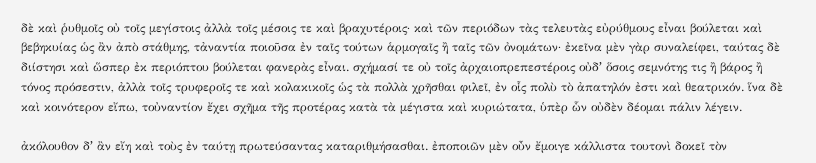δὲ καὶ ῥυθμοῖς οὐ τοῖς μεγίστοις ἀλλὰ τοῖς μέσοις τε καὶ βραχυτέροις· καὶ τῶν περιόδων τὰς τελευτὰς εὐρύθμους εἶναι βούλεται καὶ βεβηκυίας ὡς ἂν ἀπὸ στάθμης, τἀναντία ποιοῦσα ἐν ταῖς τούτων ἁρμογαῖς ἢ ταῖς τῶν ὀνομάτων· ἐκεῖνα μὲν γὰρ συναλείφει, ταύτας δὲ διίστησι καὶ ὥσπερ ἐκ περιόπτου βούλεται φανερὰς εἶναι. σχήμασί τε οὐ τοῖς ἀρχαιοπρεπεστέροις οὐδʼ ὅσοις σεμνότης τις ἢ βάρος ἢ τόνος πρόσεστιν, ἀλλὰ τοῖς τρυφεροῖς τε καὶ κολακικοῖς ὡς τὰ πολλὰ χρῆσθαι φιλεῖ, ἐν οἷς πολὺ τὸ ἀπατηλόν ἐστι καὶ θεατρικόν. ἵνα δὲ καὶ κοινότερον εἴπω, τοὐναντίον ἔχει σχῆμα τῆς προτέρας κατὰ τὰ μέγιστα καὶ κυριώτατα, ὑπὲρ ὧν οὐδὲν δέομαι πάλιν λέγειν.

ἀκόλουθον δʼ ἂν εἴη καὶ τοὺς ἐν ταύτῃ πρωτεύσαντας καταριθμήσασθαι. ἐποποιῶν μὲν οὖν ἔμοιγε κάλλιστα τουτονὶ δοκεῖ τὸν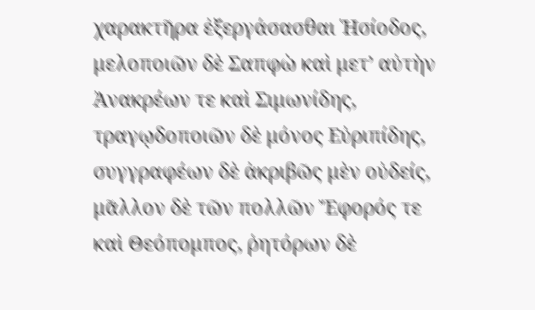χαρακτῆρα ἐξεργάσασθαι Ἡσίοδος, μελοποιῶν δὲ Σαπφὼ καὶ μετʼ αὐτὴν Ἀνακρέων τε καὶ Σιμωνίδης, τραγῳδοποιῶν δὲ μόνος Εὐριπίδης, συγγραφέων δὲ ἀκριβῶς μὲν οὐδείς, μᾶλλον δὲ τῶν πολλῶν Ἔφορός τε καὶ Θεόπομπος, ῥητόρων δὲ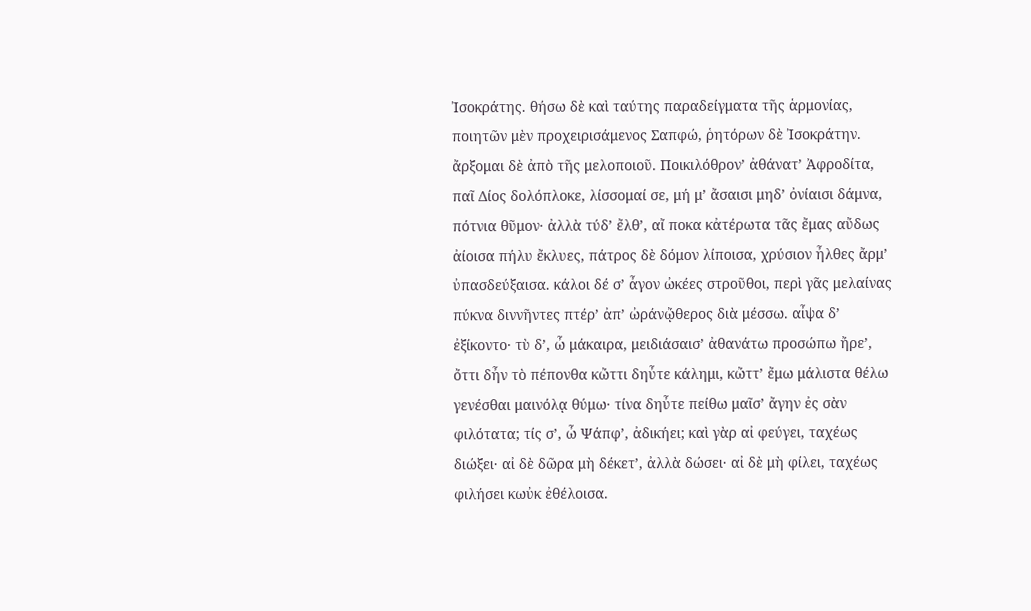Ἰσοκράτης. θήσω δὲ καὶ ταύτης παραδείγματα τῆς ἁρμονίας, ποιητῶν μὲν προχειρισάμενος Σαπφώ, ῥητόρων δὲ Ἰσοκράτην. ἄρξομαι δὲ ἀπὸ τῆς μελοποιοῦ. Ποικιλόθρονʼ ἀθάνατʼ Ἀφροδίτα, παῖ Δίος δολόπλοκε, λίσσομαί σε, μή μʼ ἄσαισι μηδʼ ὀνίαισι δάμνα, πότνια θῦμον· ἀλλὰ τύδʼ ἔλθʼ, αἴ ποκα κἀτέρωτα τᾶς ἔμας αὔδως ἀίοισα πήλυ ἔκλυες, πάτρος δὲ δόμον λίποισα, χρύσιον ἦλθες ἄρμʼ ὐπασδεύξαισα. κάλοι δέ σʼ ἆγον ὠκέες στροῦθοι, περὶ γᾶς μελαίνας πύκνα διννῆντες πτέρʼ ἀπʼ ὠράνᾤθερος διὰ μέσσω. αἶψα δʼ ἐξίκοντο· τὺ δʼ, ὦ μάκαιρα, μειδιάσαισʼ ἀθανάτω προσώπω ἤρεʼ, ὄττι δἦν τὸ πέπονθα κὤττι δηὖτε κάλημι, κὤττʼ ἔμω μάλιστα θέλω γενέσθαι μαινόλᾳ θύμω· τίνα δηὖτε πείθω μαῖσʼ ἄγην ἐς σὰν φιλότατα; τίς σʼ, ὦ Ψάπφʼ, ἀδικήει; καὶ γὰρ αἰ φεύγει, ταχέως διώξει· αἰ δὲ δῶρα μὴ δέκετʼ, ἀλλὰ δώσει· αἰ δὲ μὴ φίλει, ταχέως φιλήσει κωὐκ ἐθέλοισα.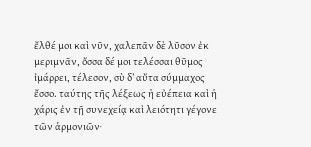ἔλθέ μοι καὶ νῦν, χαλεπᾶν δὲ λῦσον ἐκ μεριμνᾶν, ὄσσα δέ μοι τελέσσαι θῦμος ἰμάρρει, τέλεσον, σὺ δʼ αὔτα σύμμαχος ἔσσο. ταύτης τῆς λέξεως ἡ εὐέπεια καὶ ἡ χάρις ἐν τῇ συνεχείᾳ καὶ λειότητι γέγονε τῶν ἁρμονιῶν·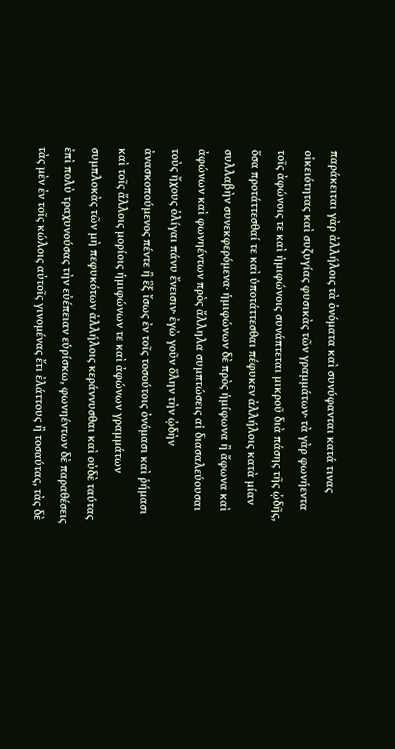παράκειται γὰρ ἀλλήλοις τὰ ὀνόματα καὶ συνύφανται κατά τινας οἰκειότητας καὶ συζυγίας φυσικὰς τῶν γραμμάτων· τὰ γὰρ φωνήεντα τοῖς ἀφώνοις τε καὶ ἡμιφώνοις συνάπτεται μικροῦ διὰ πάσης τῆς ᾠδῆς, ὅσα προτάττεσθαί τε καὶ ὑποτάττεσθαι πέφυκεν ἀλλήλοις κατὰ μίαν συλλαβὴν συνεκφερόμενα· ἡμιφώνων δὲ πρὸς ἡμίφωνα ἢ ἄφωνα καὶ ἀφώνων καὶ φωνηέντων πρὸς ἄλληλα συμπτώσεις αἱ διασαλεύουσαι τοὺς ἤχους ὀλίγαι πάνυ ἔνεισιν· ἐγὼ γοῦν ὅλην τὴν ᾠδὴν ἀνασκοπούμενος πέντε ἢ ἓξ ἴσως ἐν τοῖς τοσούτοις ὀνόμασι καὶ ῥήμασι καὶ τοῖς ἄλλοις μορίοις ἡμιφώνων τε καὶ ἀφώνων γραμμάτων συμπλοκὰς τῶν μὴ πεφυκότων ἀλλήλοις κεράννυσθαι καὶ οὐδὲ ταύτας ἐπὶ πολὺ τραχυνούσας τὴν εὐέπειαν εὑρίσκω, φωνηέντων δὲ παραθέσεις τὰς μὲν ἐν τοῖς κώλοις αὐτοῖς γινομένας ἔτι ἐλάττους ἢ τοσαύτας, τὰς δὲ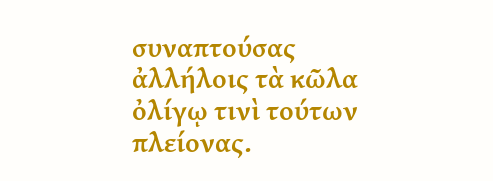συναπτούσας ἀλλήλοις τὰ κῶλα ὀλίγῳ τινὶ τούτων πλείονας.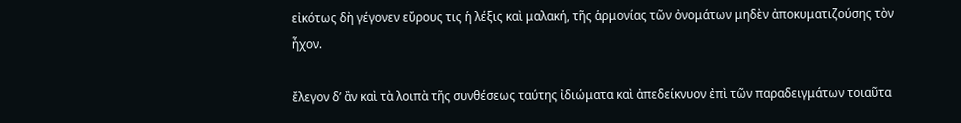εἰκότως δὴ γέγονεν εὔρους τις ἡ λέξις καὶ μαλακή, τῆς ἁρμονίας τῶν ὀνομάτων μηδὲν ἀποκυματιζούσης τὸν ἦχον.

ἔλεγον δʼ ἂν καὶ τὰ λοιπὰ τῆς συνθέσεως ταύτης ἰδιώματα καὶ ἀπεδείκνυον ἐπὶ τῶν παραδειγμάτων τοιαῦτα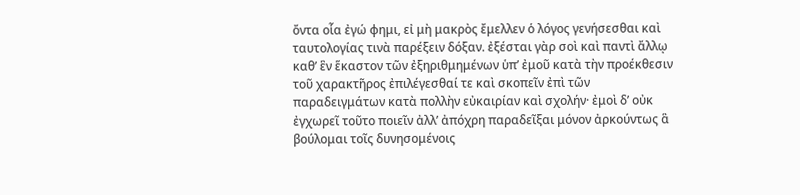ὄντα οἷα ἐγώ φημι, εἰ μὴ μακρὸς ἔμελλεν ὁ λόγος γενήσεσθαι καὶ ταυτολογίας τινὰ παρέξειν δόξαν. ἐξέσται γὰρ σοὶ καὶ παντὶ ἄλλῳ καθʼ ἓν ἕκαστον τῶν ἐξηριθμημένων ὑπʼ ἐμοῦ κατὰ τὴν προέκθεσιν τοῦ χαρακτῆρος ἐπιλέγεσθαί τε καὶ σκοπεῖν ἐπὶ τῶν παραδειγμάτων κατὰ πολλὴν εὐκαιρίαν καὶ σχολήν· ἐμοὶ δʼ οὐκ ἐγχωρεῖ τοῦτο ποιεῖν ἀλλʼ ἀπόχρη παραδεῖξαι μόνον ἀρκούντως ἃ βούλομαι τοῖς δυνησομένοις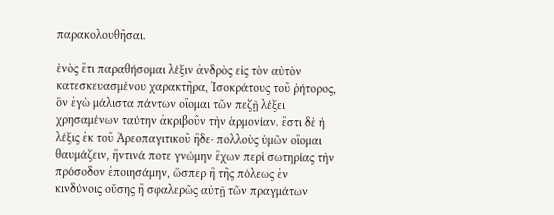παρακολουθῆσαι.

ἑνὸς ἔτι παραθήσομαι λέξιν ἀνδρὸς εἰς τὸν αὐτὸν κατεσκευασμένου χαρακτῆρα, Ἰσοκράτους τοῦ ῥήτορος, ὃν ἐγὼ μάλιστα πάντων οἴομαι τῶν πεζῇ λέξει χρησαμένων ταύτην ἀκριβοῦν τὴν ἁρμονίαν. ἔστι δὲ ἡ λέξις ἐκ τοῦ Ἀρεοπαγιτικοῦ ἥδε· πολλοὺς ὑμῶν οἴομαι θαυμάζειν, ἥντινά ποτε γνώμην ἔχων περὶ σωτηρίας τὴν πρόσοδον ἐποιησάμην, ὥσπερ ἢ τῆς πόλεως ἐν κινδύνοις οὔσης ἢ σφαλερῶς αὐτῇ τῶν πραγμάτων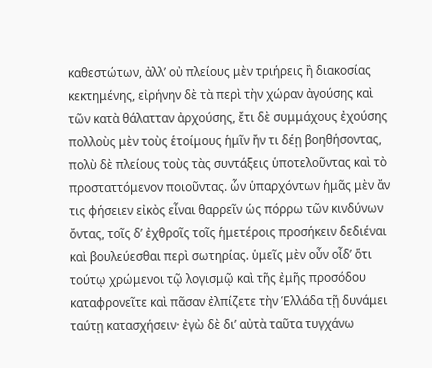καθεστώτων, ἀλλʼ οὐ πλείους μὲν τριήρεις ἢ διακοσίας κεκτημένης, εἰρήνην δὲ τὰ περὶ τὴν χώραν ἀγούσης καὶ τῶν κατὰ θάλατταν ἀρχούσης, ἔτι δὲ συμμάχους ἐχούσης πολλοὺς μὲν τοὺς ἑτοίμους ἡμῖν ἤν τι δέῃ βοηθήσοντας, πολὺ δὲ πλείους τοὺς τὰς συντάξεις ὑποτελοῦντας καὶ τὸ προσταττόμενον ποιοῦντας. ὧν ὑπαρχόντων ἡμᾶς μὲν ἄν τις φήσειεν εἰκὸς εἶναι θαρρεῖν ὡς πόρρω τῶν κινδύνων ὄντας, τοῖς δʼ ἐχθροῖς τοῖς ἡμετέροις προσήκειν δεδιέναι καὶ βουλεύεσθαι περὶ σωτηρίας. ὑμεῖς μὲν οὖν οἶδʼ ὅτι τούτῳ χρώμενοι τῷ λογισμῷ καὶ τῆς ἐμῆς προσόδου καταφρονεῖτε καὶ πᾶσαν ἐλπίζετε τὴν Ἑλλάδα τῇ δυνάμει ταύτῃ κατασχήσειν· ἐγὼ δὲ διʼ αὐτὰ ταῦτα τυγχάνω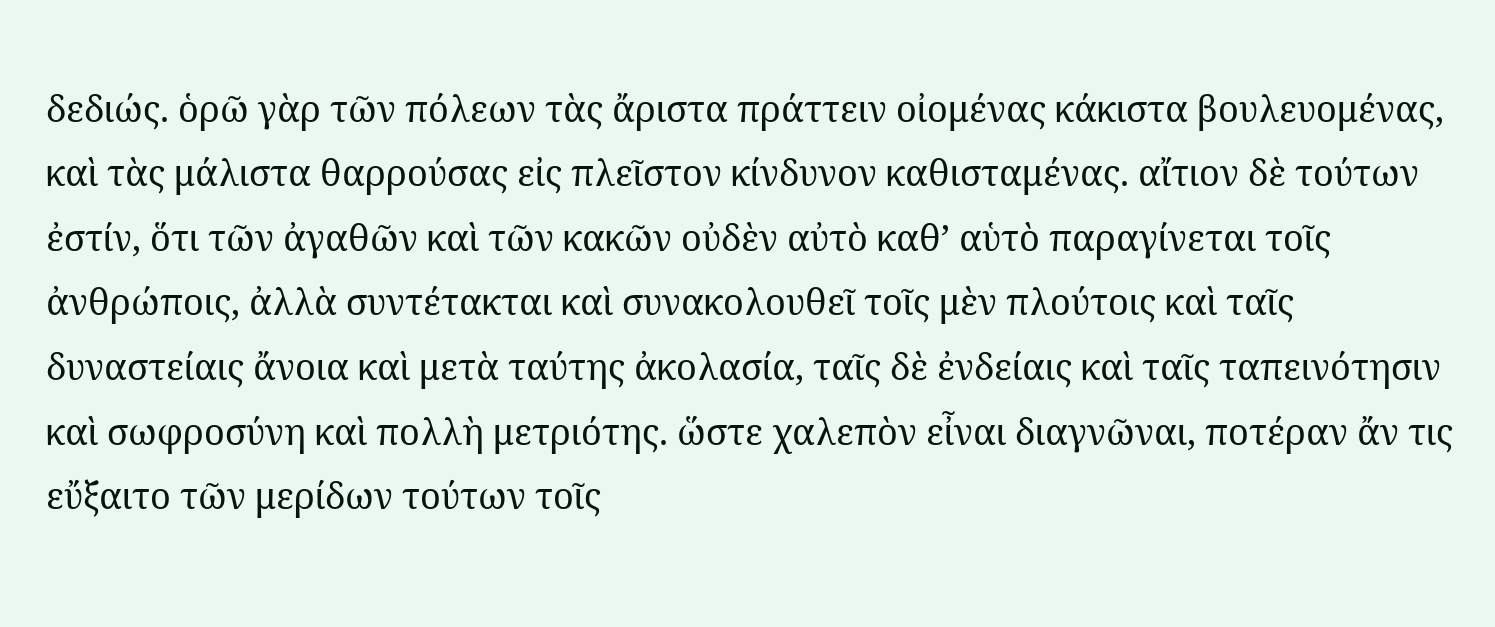δεδιώς. ὁρῶ γὰρ τῶν πόλεων τὰς ἄριστα πράττειν οἰομένας κάκιστα βουλευομένας, καὶ τὰς μάλιστα θαρρούσας εἰς πλεῖστον κίνδυνον καθισταμένας. αἴτιον δὲ τούτων ἐστίν, ὅτι τῶν ἀγαθῶν καὶ τῶν κακῶν οὐδὲν αὐτὸ καθʼ αὑτὸ παραγίνεται τοῖς ἀνθρώποις, ἀλλὰ συντέτακται καὶ συνακολουθεῖ τοῖς μὲν πλούτοις καὶ ταῖς δυναστείαις ἄνοια καὶ μετὰ ταύτης ἀκολασία, ταῖς δὲ ἐνδείαις καὶ ταῖς ταπεινότησιν καὶ σωφροσύνη καὶ πολλὴ μετριότης. ὥστε χαλεπὸν εἶναι διαγνῶναι, ποτέραν ἄν τις εὔξαιτο τῶν μερίδων τούτων τοῖς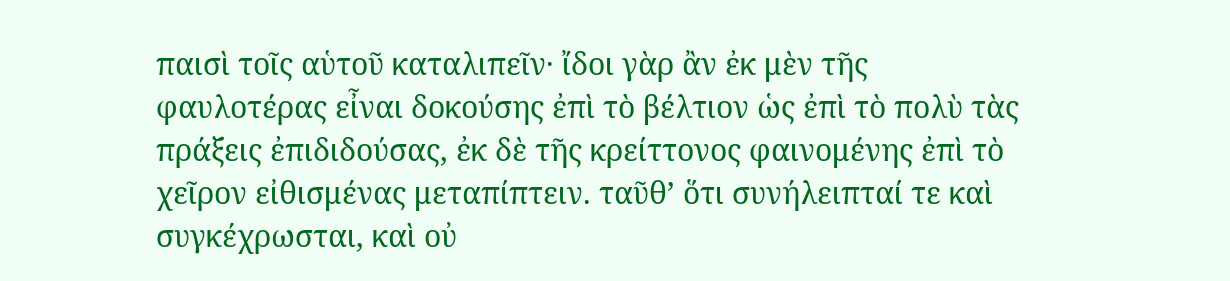παισὶ τοῖς αὑτοῦ καταλιπεῖν· ἴδοι γὰρ ἂν ἐκ μὲν τῆς φαυλοτέρας εἶναι δοκούσης ἐπὶ τὸ βέλτιον ὡς ἐπὶ τὸ πολὺ τὰς πράξεις ἐπιδιδούσας, ἐκ δὲ τῆς κρείττονος φαινομένης ἐπὶ τὸ χεῖρον εἰθισμένας μεταπίπτειν. ταῦθʼ ὅτι συνήλειπταί τε καὶ συγκέχρωσται, καὶ οὐ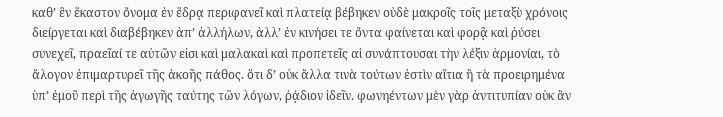καθʼ ἓν ἕκαστον ὄνομα ἐν ἕδρᾳ περιφανεῖ καὶ πλατείᾳ βέβηκεν οὐδὲ μακροῖς τοῖς μεταξὺ χρόνοις διείργεται καὶ διαβέβηκεν ἀπʼ ἀλλήλων, ἀλλʼ ἐν κινήσει τε ὄντα φαίνεται καὶ φορᾷ καὶ ῥύσει συνεχεῖ, πραεῖαί τε αὐτῶν εἰσι καὶ μαλακαὶ καὶ προπετεῖς αἱ συνάπτουσαι τὴν λέξιν ἁρμονίαι, τὸ ἄλογον ἐπιμαρτυρεῖ τῆς ἀκοῆς πάθος. ὅτι δʼ οὐκ ἄλλα τινὰ τούτων ἐστὶν αἴτια ἢ τὰ προειρημένα ὑπʼ ἐμοῦ περὶ τῆς ἀγωγῆς ταύτης τῶν λόγων, ῥᾴδιον ἰδεῖν. φωνηέντων μὲν γὰρ ἀντιτυπίαν οὐκ ἂν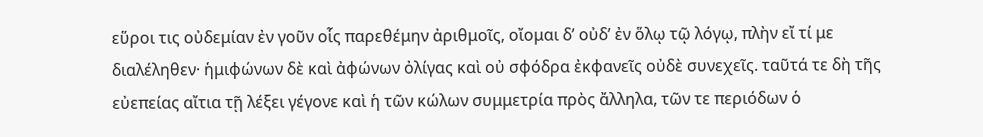εὕροι τις οὐδεμίαν ἐν γοῦν οἷς παρεθέμην ἀριθμοῖς, οἴομαι δʼ οὐδʼ ἐν ὅλῳ τῷ λόγῳ, πλὴν εἴ τί με διαλέληθεν· ἡμιφώνων δὲ καὶ ἀφώνων ὀλίγας καὶ οὐ σφόδρα ἐκφανεῖς οὐδὲ συνεχεῖς. ταῦτά τε δὴ τῆς εὐεπείας αἴτια τῇ λέξει γέγονε καὶ ἡ τῶν κώλων συμμετρία πρὸς ἄλληλα, τῶν τε περιόδων ὁ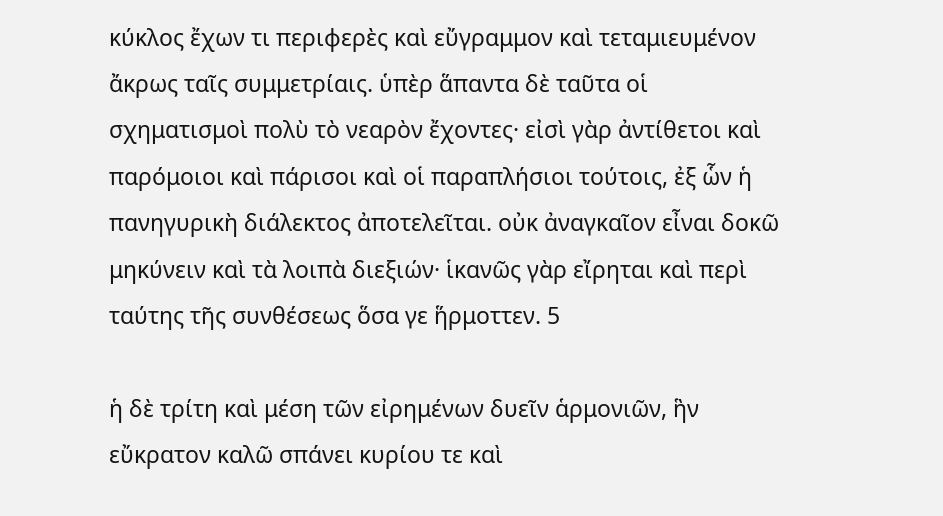κύκλος ἔχων τι περιφερὲς καὶ εὔγραμμον καὶ τεταμιευμένον ἄκρως ταῖς συμμετρίαις. ὑπὲρ ἅπαντα δὲ ταῦτα οἱ σχηματισμοὶ πολὺ τὸ νεαρὸν ἔχοντες· εἰσὶ γὰρ ἀντίθετοι καὶ παρόμοιοι καὶ πάρισοι καὶ οἱ παραπλήσιοι τούτοις, ἐξ ὧν ἡ πανηγυρικὴ διάλεκτος ἀποτελεῖται. οὐκ ἀναγκαῖον εἶναι δοκῶ μηκύνειν καὶ τὰ λοιπὰ διεξιών· ἱκανῶς γὰρ εἴρηται καὶ περὶ ταύτης τῆς συνθέσεως ὅσα γε ἥρμοττεν. 5

ἡ δὲ τρίτη καὶ μέση τῶν εἰρημένων δυεῖν ἁρμονιῶν, ἣν εὔκρατον καλῶ σπάνει κυρίου τε καὶ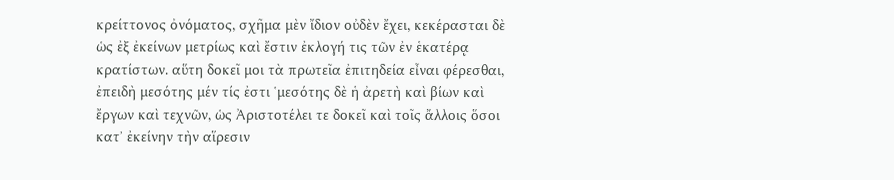κρείττονος ὀνόματος, σχῆμα μὲν ἴδιον οὐδὲν ἔχει, κεκέρασται δὲ ὡς ἐξ ἐκείνων μετρίως καὶ ἔστιν ἐκλογή τις τῶν ἐν ἑκατέρᾳ κρατίστων. αὕτη δοκεῖ μοι τὰ πρωτεῖα ἐπιτηδεία εἶναι φέρεσθαι, ἐπειδὴ μεσότης μέν τίς ἐστι ʽμεσότης δὲ ἡ ἀρετὴ καὶ βίων καὶ ἔργων καὶ τεχνῶν, ὡς Ἀριστοτέλει τε δοκεῖ καὶ τοῖς ἄλλοις ὅσοι κατʼ ἐκείνην τὴν αἵρεσιν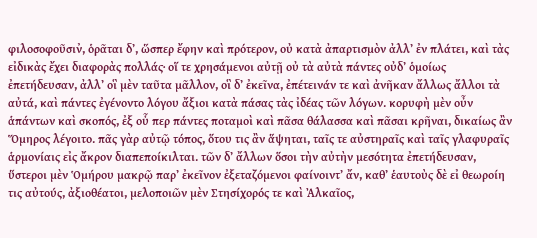φιλοσοφοῦσιν̓, ὁρᾶται δʼ, ὥσπερ ἔφην καὶ πρότερον, οὐ κατὰ ἀπαρτισμὸν ἀλλʼ ἐν πλάτει, καὶ τὰς εἰδικὰς ἔχει διαφορὰς πολλάς· οἵ τε χρησάμενοι αὐτῇ οὐ τὰ αὐτὰ πάντες οὐδʼ ὁμοίως ἐπετήδευσαν, ἀλλʼ οἳ μὲν ταῦτα μᾶλλον, οἳ δʼ ἐκεῖνα, ἐπέτεινάν τε καὶ ἀνῆκαν ἄλλως ἄλλοι τὰ αὐτά, καὶ πάντες ἐγένοντο λόγου ἄξιοι κατὰ πάσας τὰς ἰδέας τῶν λόγων. κορυφὴ μὲν οὖν ἁπάντων καὶ σκοπός, ἐξ οὗ περ πάντες ποταμοὶ καὶ πᾶσα θάλασσα καὶ πᾶσαι κρῆναι, δικαίως ἂν Ὅμηρος λέγοιτο. πᾶς γὰρ αὐτῷ τόπος, ὅτου τις ἂν ἅψηται, ταῖς τε αὐστηραῖς καὶ ταῖς γλαφυραῖς ἁρμονίαις εἰς ἄκρον διαπεποίκιλται. τῶν δʼ ἄλλων ὅσοι τὴν αὐτὴν μεσότητα ἐπετήδευσαν, ὕστεροι μὲν Ὁμήρου μακρῷ παρʼ ἐκεῖνον ἐξεταζόμενοι φαίνοιντʼ ἄν, καθʼ ἑαυτοὺς δὲ εἰ θεωροίη τις αὐτούς, ἀξιοθέατοι, μελοποιῶν μὲν Στησίχορός τε καὶ Ἀλκαῖος,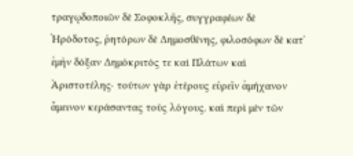τραγῳδοποιῶν δὲ Σοφοκλῆς, συγγραφέων δὲ Ἡρόδοτος, ῥητόρων δὲ Δημοσθένης, φιλοσόφων δὲ κατʼ ἐμὴν δόξαν Δημόκριτός τε καὶ Πλάτων καὶ Ἀριστοτέλης· τούτων γὰρ ἑτέρους εὑρεῖν ἀμήχανον ἄμεινον κεράσαντας τοὺς λόγους. καὶ περὶ μὲν τῶν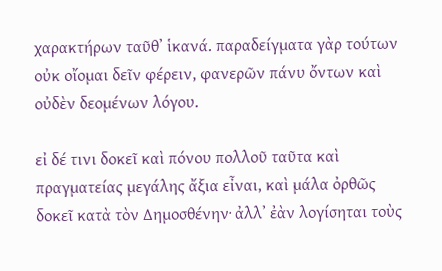χαρακτήρων ταῦθʼ ἱκανά. παραδείγματα γὰρ τούτων οὐκ οἴομαι δεῖν φέρειν, φανερῶν πάνυ ὄντων καὶ οὐδὲν δεομένων λόγου.

εἰ δέ τινι δοκεῖ καὶ πόνου πολλοῦ ταῦτα καὶ πραγματείας μεγάλης ἄξια εἶναι, καὶ μάλα ὀρθῶς δοκεῖ κατὰ τὸν Δημοσθένην· ἀλλʼ ἐὰν λογίσηται τοὺς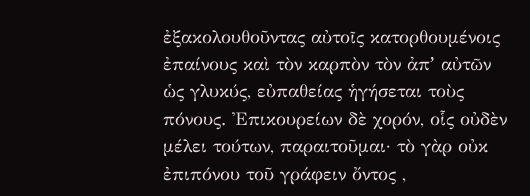ἐξακολουθοῦντας αὐτοῖς κατορθουμένοις ἐπαίνους καὶ τὸν καρπὸν τὸν ἀπʼ αὐτῶν ὡς γλυκύς, εὐπαθείας ἡγήσεται τοὺς πόνους. Ἐπικουρείων δὲ χορόν, οἷς οὐδὲν μέλει τούτων, παραιτοῦμαι· τὸ γὰρ οὐκ ἐπιπόνου τοῦ γράφειν ὄντος ,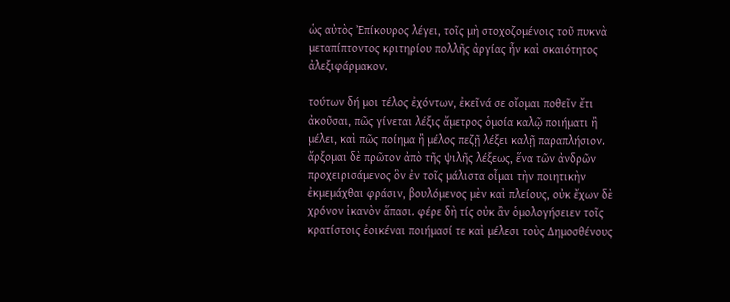ὡς αὐτὸς Ἐπίκουρος λέγει, τοῖς μὴ στοχοζομένοις τοῦ πυκνὰ μεταπίπτοντος κριτηρίου πολλῆς ἀργίας ἦν καὶ σκαιότητος ἀλεξιφάρμακον.

τούτων δή μοι τέλος ἐχόντων, ἐκεῖνά σε οἴομαι ποθεῖν ἔτι ἀκοῦσαι, πῶς γίνεται λέξις ἄμετρος ὁμοία καλῷ ποιήματι ἢ μέλει, καὶ πῶς ποίημα ἢ μέλος πεζῇ λέξει καλῇ παραπλήσιον. ἄρξομαι δὲ πρῶτον ἀπὸ τῆς ψιλῆς λέξεως, ἕνα τῶν ἀνδρῶν προχειρισάμενος ὃν ἐν τοῖς μάλιστα οἶμαι τὴν ποιητικὴν ἐκμεμάχθαι φράσιν, βουλόμενος μὲν καὶ πλείους, οὐκ ἔχων δὲ χρόνον ἱκανὸν ἅπασι. φέρε δὴ τίς οὐκ ἂν ὁμολογήσειεν τοῖς κρατίστοις ἐοικέναι ποιήμασί τε καὶ μέλεσι τοὺς Δημοσθένους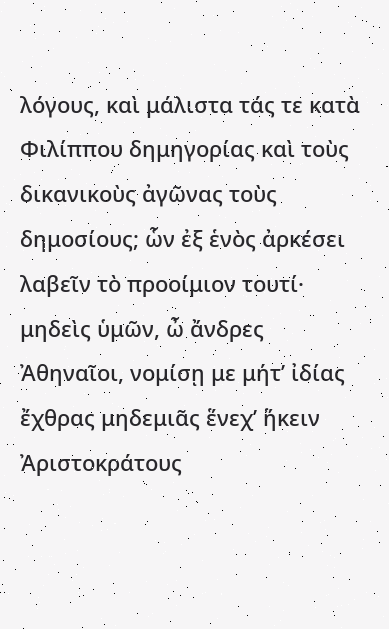λόγους, καὶ μάλιστα τάς τε κατὰ Φιλίππου δημηγορίας καὶ τοὺς δικανικοὺς ἀγῶνας τοὺς δημοσίους; ὧν ἐξ ἑνὸς ἀρκέσει λαβεῖν τὸ προοίμιον τουτί· μηδεὶς ὑμῶν, ὦ ἄνδρες Ἀθηναῖοι, νομίσῃ με μήτʼ ἰδίας ἔχθρας μηδεμιᾶς ἕνεχʼ ἥκειν Ἀριστοκράτους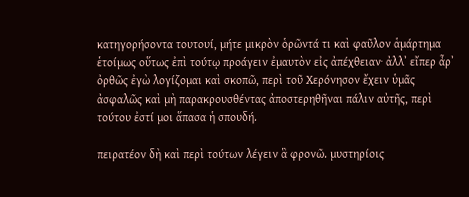κατηγορήσοντα τουτουί, μήτε μικρὸν ὁρῶντά τι καὶ φαῦλον ἁμάρτημα ἑτοίμως οὕτως ἐπὶ τούτῳ προάγειν ἐμαυτὸν εἰς ἀπέχθειαν· ἀλλʼ εἴπερ ἆρʼ ὀρθῶς ἐγὼ λογίζομαι καὶ σκοπῶ, περὶ τοῦ Χερόνησον ἔχειν ὑμᾶς ἀσφαλῶς καὶ μὴ παρακρουσθέντας ἀποστερηθῆναι πάλιν αὐτῆς, περὶ τούτου ἐστί μοι ἅπασα ἡ σπουδή.

πειρατέον δὴ καὶ περὶ τούτων λέγειν ἃ φρονῶ. μυστηρίοις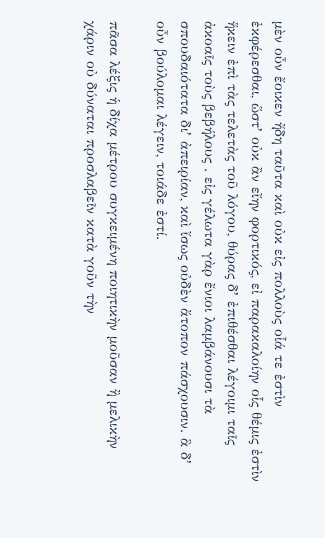μὲν οὖν ἔοικεν ἤδη ταῦτα καὶ οὐκ εἰς πολλοὺς οἷά τε ἐστὶν ἐκφέρεσθαι, ὥστʼ οὐκ ἂν εἴην φορτικός, εἰ παρακαλοίην οἷς θέμις ἐστὶν ἥκειν ἐπὶ τὰς τελετὰς τοῦ λόγου, θύρας δʼ ἐπιθέσθαι λέγοιμι ταῖς ἀκοαῖς τοὺς βεβήλους . εἰς γέλωτα γὰρ ἔνιοι λαμβάνουσι τὰ σπουδαιότατα διʼ ἀπειρίαν, καὶ ἴσως οὐδὲν ἄτοπον πάσχουσιν. ἃ δʼ οὖν βούλομαι λέγειν, τοιάδε ἐστί.

πᾶσα λέξις ἡ δίχα μέτρου συγκειμένη ποιητικὴν μοῦσαν ἢ μελικὴν χάριν οὐ δύναται προσλαβεῖν κατὰ γοῦν τὴν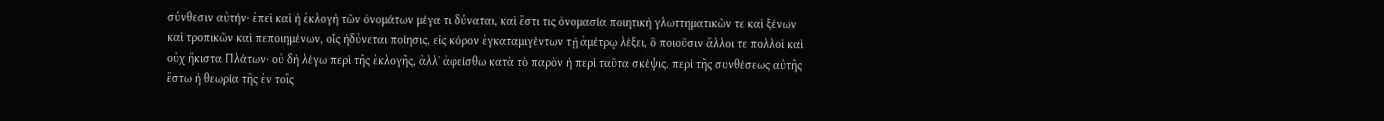σύνθεσιν αὐτήν· ἐπεὶ καὶ ἡ ἐκλογὴ τῶν ὀνομάτων μέγα τι δύναται, καὶ ἔστι τις ὀνομασία ποιητικὴ γλωττηματικῶν τε καὶ ξένων καὶ τροπικῶν καὶ πεποιημένων, οἷς ἡδύνεται ποίησις, εἰς κόρον ἐγκαταμιγέντων τῇ ἀμέτρῳ λέξει, ὃ ποιοῦσιν ἄλλοι τε πολλοὶ καὶ οὐχ ἥκιστα Πλάτων· οὐ δὴ λέγω περὶ τῆς ἐκλογῆς, ἀλλʼ ἀφείσθω κατὰ τὸ παρὸν ἡ περὶ ταῦτα σκέψις. περὶ τῆς συνθέσεως αὐτῆς ἔστω ἡ θεωρία τῆς ἐν τοῖς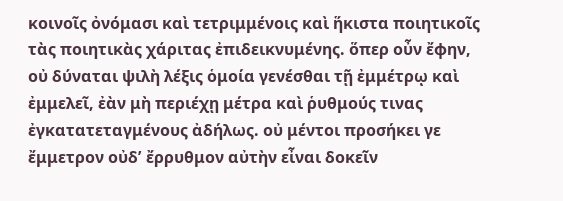κοινοῖς ὀνόμασι καὶ τετριμμένοις καὶ ἥκιστα ποιητικοῖς τὰς ποιητικὰς χάριτας ἐπιδεικνυμένης. ὅπερ οὖν ἔφην, οὐ δύναται ψιλὴ λέξις ὁμοία γενέσθαι τῇ ἐμμέτρῳ καὶ ἐμμελεῖ, ἐὰν μὴ περιέχῃ μέτρα καὶ ῥυθμούς τινας ἐγκατατεταγμένους ἀδήλως. οὐ μέντοι προσήκει γε ἔμμετρον οὐδʼ ἔρρυθμον αὐτὴν εἶναι δοκεῖν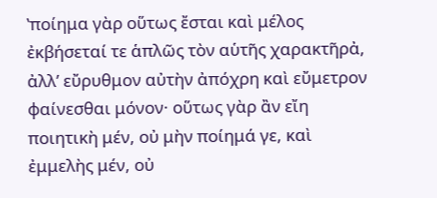ʽποίημα γὰρ οὕτως ἔσται καὶ μέλος ἐκβήσεταί τε ἁπλῶς τὸν αὑτῆς χαρακτῆρἀ, ἀλλʼ εὔρυθμον αὐτὴν ἀπόχρη καὶ εὔμετρον φαίνεσθαι μόνον· οὕτως γὰρ ἂν εἴη ποιητικὴ μέν, οὐ μὴν ποίημά γε, καὶ ἐμμελὴς μέν, οὐ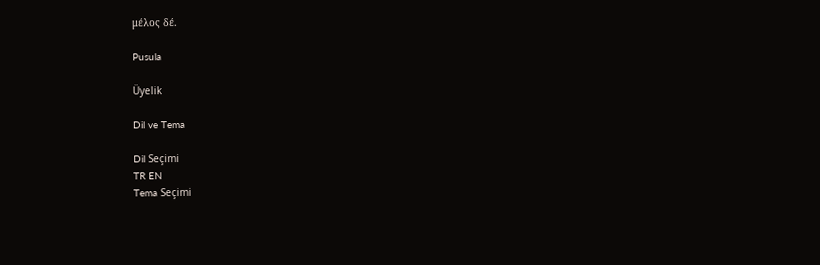μέλος δέ.

Pusula

Üyelik

Dil ve Tema

Dil Seçimi
TR EN
Tema Seçimi